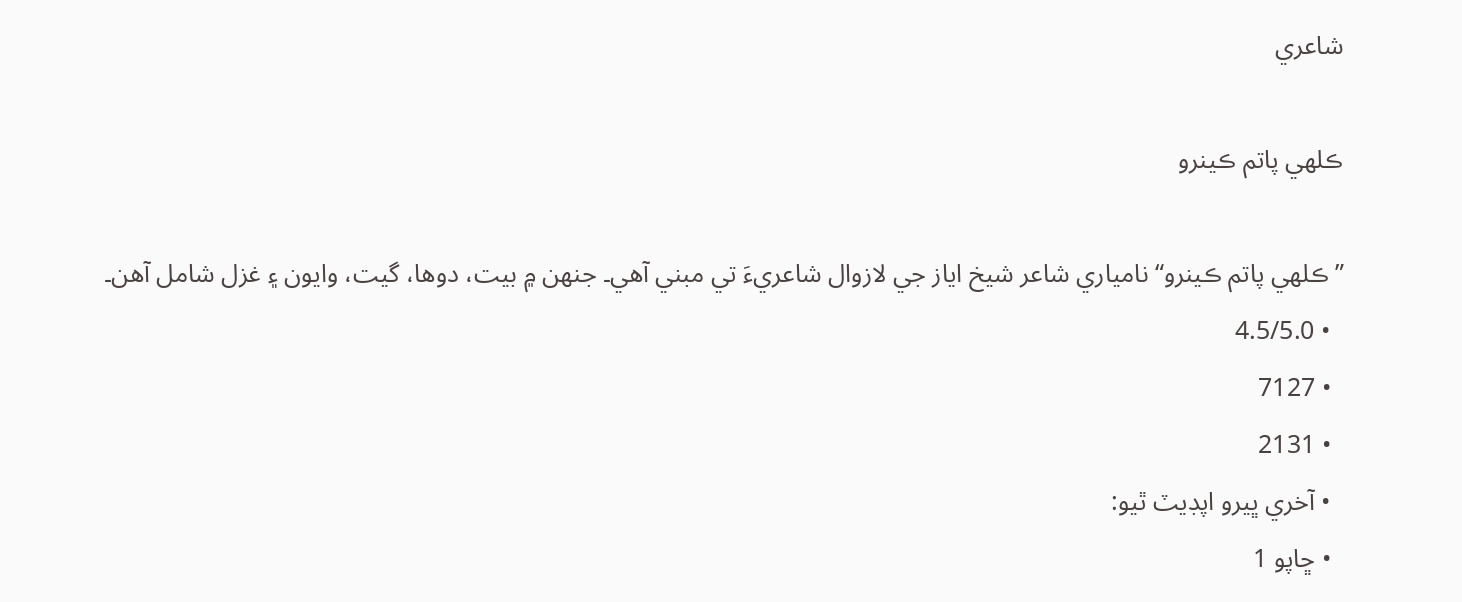شاعري

ڪلهي پاتم ڪينرو

”ڪلهي پاتم ڪينرو“ نامياري شاعر شيخ اياز جي لازوال شاعريءَ تي مبني آهي۔ جنهن ۾ بيت، دوها، گيت، وايون ۽ غزل شامل آهن۔
  • 4.5/5.0
  • 7127
  • 2131
  • آخري ڀيرو اپڊيٽ ٿيو:
  • ڇاپو 1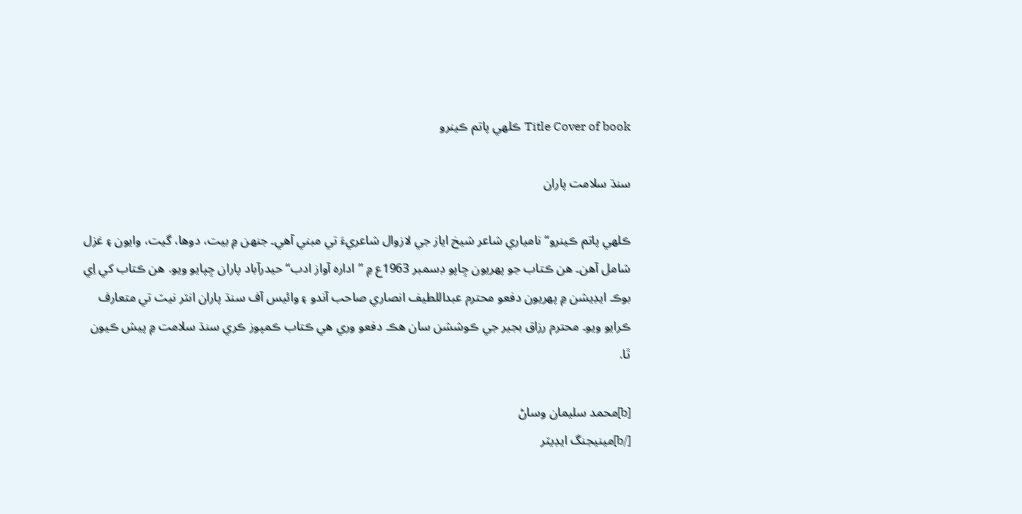Title Cover of book ڪلهي پاتم ڪينرو

سنڌ سلامت پاران

ڪلهي پاتم ڪينرو“ نامياري شاعر شيخ اياز جي لازوال شاعريءَ تي مبني آهي۔ جنهن ۾ بيت، دوها، گيت، وايون ۽ غزل شامل آهن۔ هن ڪتاب جو پهريون ڇاپو ڊسمبر 1963ع ۾ ”اداره آواز ادب“حيدرآباد پاران ڇپايو ويو. هن ڪتاب کي اِي بوڪ ايڊيشن ۾ پهريون دفعو محترم عبداللطيف انصاري صاحب آندو ۽ وائيس آف سنڌ پاران انٽر نيٽ تي متعارف ڪرايو ويو۔ محترم رزاق بجير جي ڪوششن سان هڪ دفعو وري هي ڪتاب ڪمپوز ڪري سنڌ سلامت ۾ پيش ڪيون ٿا.

[b]محمد سليمان وساڻ
[/b]مينيجنگ ايڊيٽر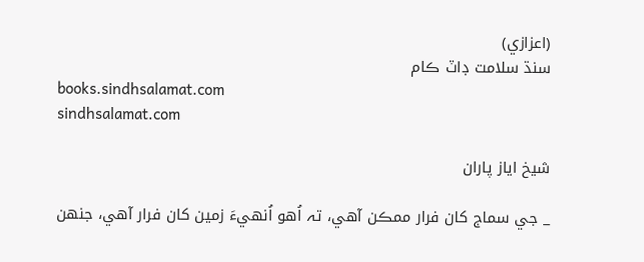(اعزازي)
سنڌ سلامت ڊاٽ ڪام
books.sindhsalamat.com
sindhsalamat.com

شيخ اياز پاران

_ جي سماج کان فرار ممڪن آھي، تہ اُھو اُنھيءَ زمين کان فرار آھي، جنھن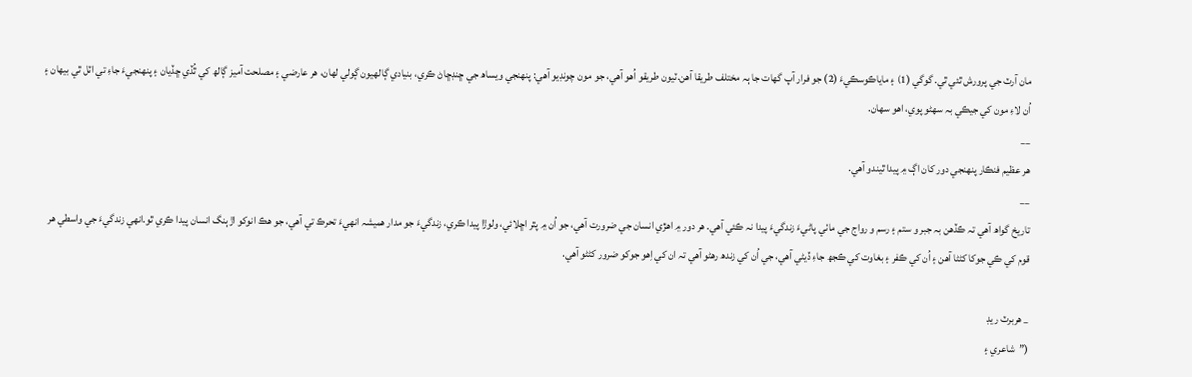مان آرٽ جي پرورش ٿئي ٿي. گوگي (1) ۽ ماياڪوسڪيءَ (2) جو فرار آپ گھات جا ٻہ مختلف طريقا آھن.ٽيون طريقو اُھو آھي، جو مون چونڊيو آھي: پنھنجي ويساھ جي ڇنڊڇاڻ ڪري، بنيادي ڳالھيون ڳولي لھان، ھر عارضي ۽ مصلحت آميز ڳالھ کي ٿُڏي ڇڏيان ۽ پنھنجيءَ جاءِ تي اٽل ٿي بيھان ۽ اُن لاءِ مون کي جيڪي بہ سھڻو پوي، اھو سھان.
__
ھر عظيم فنڪار پنھنجي دور کان اڳ ۾ پيدا ٿيندو آھي.
__
تاريخ گواھ آھي تہ ڪڏھن بہ جبر و ستم ۽ رسم و رواج جي ماٺي پاڻيءَ زندگيءَ پيدا نہ ڪئي آھي. ھر دور ۾ اھڙي انسان جي ضرورت آھي، جو اُن ۾ پٿر اڇلائي، ولوڙا پيدا ڪري، زندگيءَ جو مدار ھميشہ انھيءَ تحرڪ تي آھي، جو ھڪ انوکو اڙٻنگ انسان پيدا ڪري ٿو.انھي زندگيءَ جي واسطي ھر قوم کي ڪي جوکا کڻڻا آھن ۽ اُن کي ڪفر ۽ بغاوت کي ڪجھ جاءِ ڏيڻي آھي، جي اُن کي زندھ رھڻو آھي تہ ان کي اِھو جوکو ضرور کڻڻو آھي.

_ ھربرٽ ريڊ
(”شاعري ۽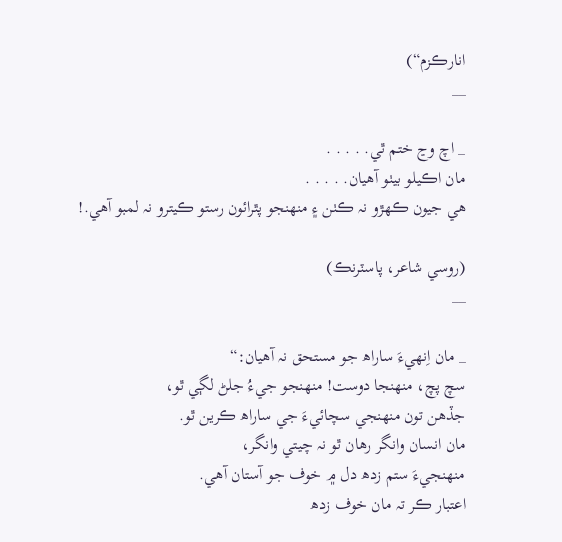انارڪزم“)
__

_ اچ وڃ ختم ٿي. . . . .
مان اڪيلو بيٺو آھيان. . . . .
ھي جيون ڪھڙو نہ ڪٺن ۽ منھنجو پٿرائون رستو ڪيترو نہ لمبو آھي.!

(روسي شاعر، پاسٽرنڪ)
__

_ مان اِنھيءَ ساراھ جو مستحق نہ آھيان:“
سچ پچ، منھنجا دوست! منھنجو جيءُ جلڻ لڳي ٿو،
جڏھن تون منھنجي سچائيءَ جي ساراھ ڪرين ٿو.
مان انسان وانگر رھان ٿو نہ چيتي وانگر،
منھنجيءَ ستم زدھ دل ۾ خوف جو آستان آھي.
اعتبار ڪر تہ مان خوف زدھ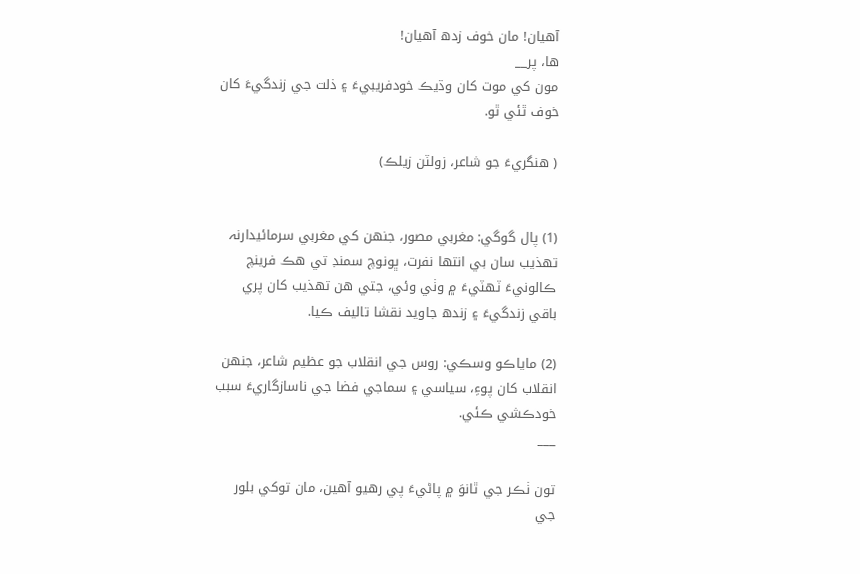آھيان! مان خوف زدھ آھيان!
ھا، پر__
مون کي موت کان وڌيڪ خودفريبيءَ ۽ ذلت جي زندگيءَ کان خوف ٿئي ٿو.

( ھنگريءَ جو شاعر، زولٽن زيلڪ)


(1) پال گوگي: مغربي مصور، جنھن کي مغربي سرمائيدارنہ تھذيب سان بي انتھا نفرت، ڀونوچ سمنڊ تي ھڪ فرينچ ڪالونيءَ ٽھٽيءَ ۾ وٺي وئي، جتي ھن تھذيب کان پري باقي زندگيءَ ۽ زندھ جاويد نقشا تاليف ڪيا.

(2) ماياڪو وسڪي: روس جي انقلاب جو عظيم شاعر، جنھن انقلاب کان پوءِ، سياسي ۽ سماجي فضا جي ناسازگاريءَ سبب خودڪشي ڪئي.
___

تون ٺڪر جي ٿانوَ ۾ پاڻيءَ پي رھيو آھين، مان توکي بلور جي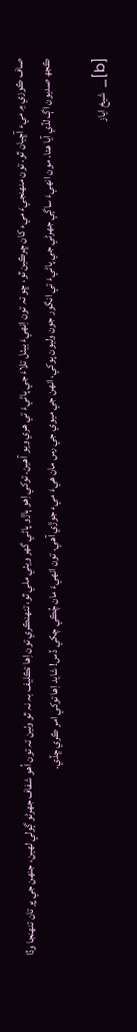صاف ڪوزي ۾ ميء آڇيان ٿو. تون منھنجيءَ ميء کان ڇرڪين ٿو، ڇو تہ تون اِنھيءَ بيٺل تلاءَ جي پاڻيءَ تي ھري ويو آھين. توکي اِھو ٻاڙو پاڻي گھر ويٺي ملي ٿو، تنھنڪري تون اِھا تڪليف بہ نہ ٿو وٺين تہ تون اُھو شفاف جھرڻو ڳولي لھين، جنھن جي ڀر تان تنھنجا وڏا ڪجھ صديون اڳ لڏي آيا ھئا. مون انھيءَ ساڳي جھرڻي جي پاڻيءَ تي انگور جون وليون پوکي، انھن جي ميوي جي رس مان ھيءَ ميء جوڙي آھي. تون انھيءَ مان چُڪي چکي ڏس! شايد اِھا توکي امر ڪري ڇڏي.

[b]_ شيخ اياز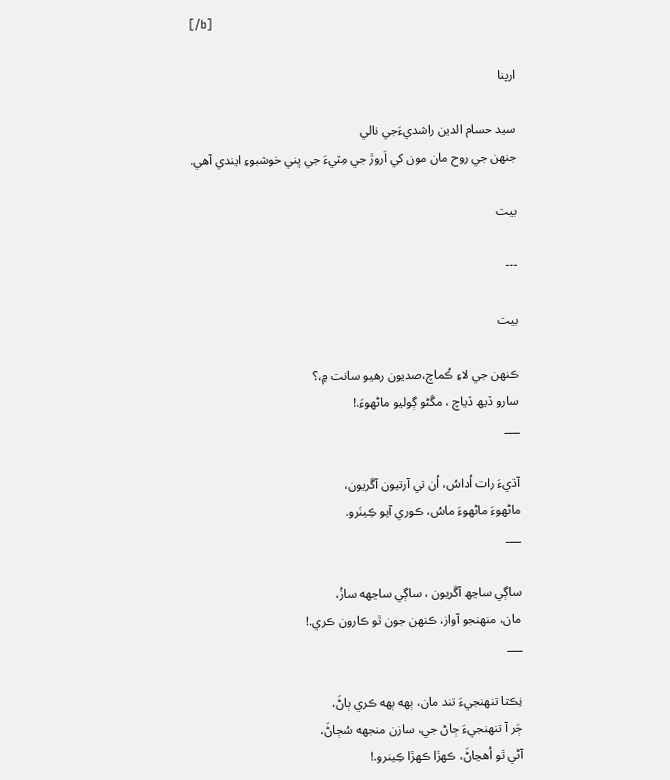[/b]

ارپنا

سيد حسام الدين راشديءَجي نالي
جنھن جي روح مان مون کي اَروڙ جي مِٽيءَ جي ڀني خوشبوءِ ايندي آھي.

بيت

---

بيت

ڪنھن جي لاءِ ڪُماچ،صديون رھيو سانت ۾،؟
سارو ڏيھ ڏياچ ، مڱڻو ڳوليو ماڻھوءَ.!
___

آڌيءَ رات اُداسُ، اُن تي آرتيون آڱريون،
ماڻھوءَ ماڻھوءَ ماسُ، ڪوري آيو ڪِينَرو.
___

ساڳي ساڃھ آڱريون ، ساڳي ساڃهه سازُ،
مان، منھنجو آواز، ڪنھن جون ٿو ڪارون ڪري.!
___

نِڪتا تنھنجيءَ تند مان، ٻهه ٻهه ڪري ٻاڻَ،
ڄَر آ تنھنجيءَ ڄاڻ جي، سازن منجهه سُڄاڻَ،
آڻي ٿو اُھڃاڻَ، ڪھڙا ڪھڙا ڪِينرو.!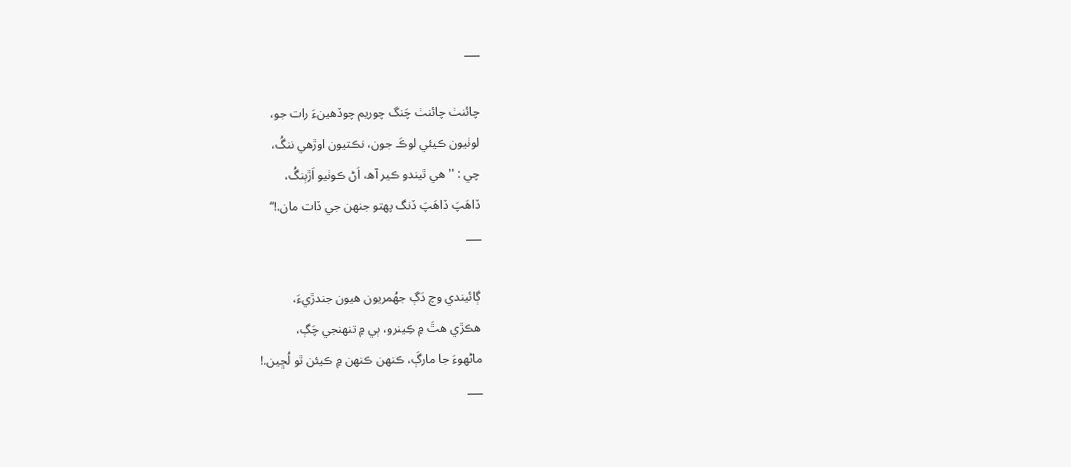___

چائنٺ چائنٺ چَنگ چوريم چوڏھينءَ رات جو،
لوٺيون ڪيئي لوڪَ جون، نڪتيون اوڙھي ننگُ،
چي : '' ھي ٿيندو ڪير آھ، اَڻ ڪوٺيو اَڙٻنگُ،
ڏاھَپَ ڏاھَپَ ڏنگ پھتو جنھن جي ڏات مان.!“
___

ڳائيندي وچ دَڳ جھُمريون ھيون جندڙيءَ،
ھڪڙي ھٿَ ۾ ڪِينرو، ٻي ۾ تنھنجي چَڳ،
ماڻھوءَ جا مارڳَ، ڪنھن ڪنھن ۾ ڪيئن ٿو لُڇين.!
___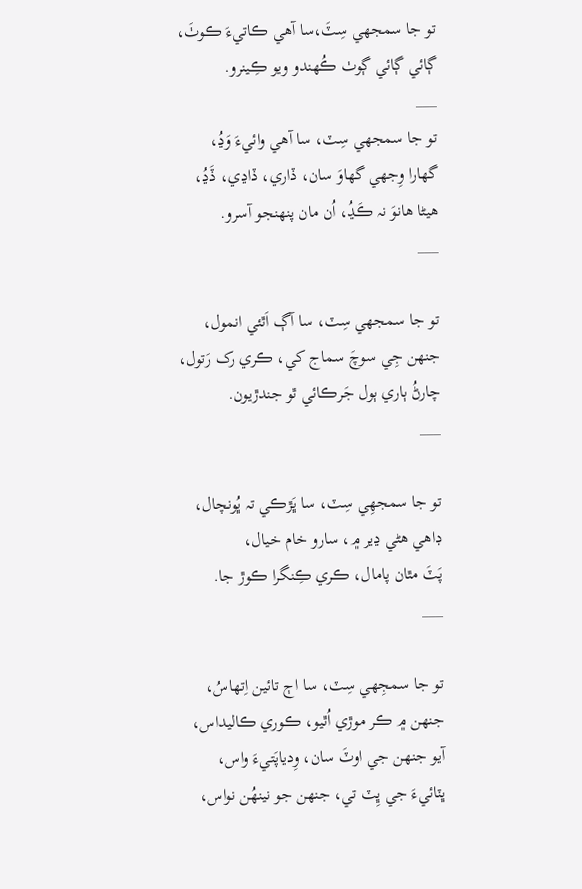تو جا سمجھي سِٽَ،سا آھي ڪاتيءَ ڪوٺَ،
ڳائي ڳائي ڳوٺ ڪُھندو ويو ڪِينرو.
___
تو جا سمجھي سِٽ، سا آھي وائيءَ وَڍُ،
گھارا وِجھي گھاوَ سان، ڏاري، ڏاڍي، ڏَڍُ،
ھيڻا ھانوَ نہ ڪَڍُ، اُن مان پنھنجو آسرو.
___

تو جا سمجھي سِٽ، سا آڳ اَٿئي انمول،
جنھن جِي سوچَ سماج کي، ڪري رک رَتول،
چارڻُ ٻاري ٻول جَرڪائي ٿو جندڙيون.
___

تو جا سمجھِي سِٽ، سا ڀَڙڪي تہ ڀُونچال،
ڊاھي ھڻي ڍير ۾، سارو خام خيال،
پَٽَ مٿان پامال، ڪري ڪِنگرا ڪوڙ جا.
___

تو جا سمجِھي سِٽ، سا اڄ تائين اِتھاسُ،
جنھن ۾ ڪر موڙي اُٿيو، ڪوري ڪاليداس،
آيو جنھن جي اوٽَ سان، وِدياپَتيءَ واس،
ڀٽائيءَ جي ڀِٽ تي، جنھن جو نينھُن نواس،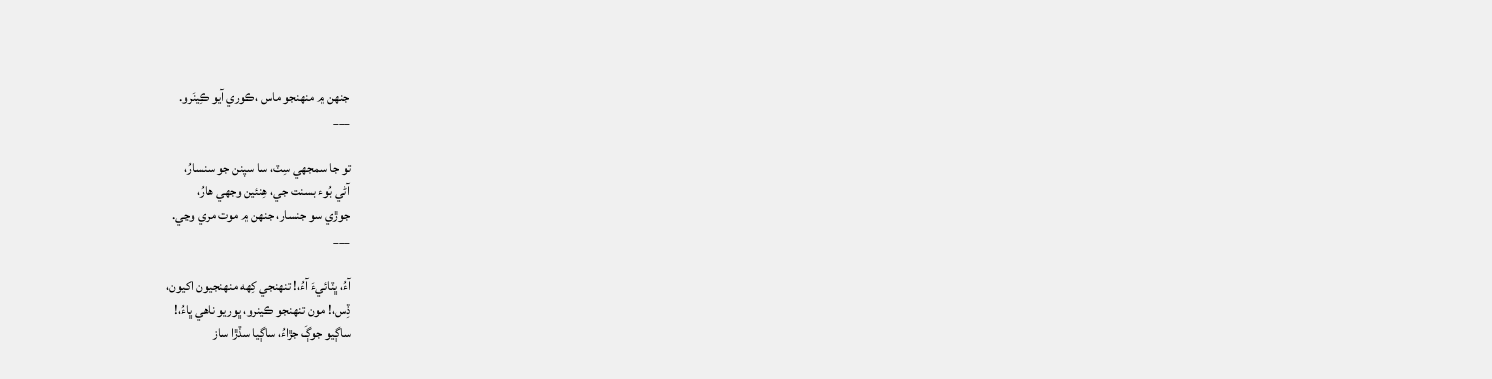جنھن ۾ منھنجو ماس ،ڪوري آيو ڪِينَرو.
___

تو جا سمجھي سِٽ، سا سپنن جو سنسارُ،
آڻي بُوء بسنت جي، ھِنئين وجھي ھارُ،
جوڙي سو جنسار، جنھن ۾ موت مري وڃي.
___

آءُ، ڀٽائيءَ آءُ،! تنھنجي کِهه منھنجيون اکيون،
ڏِس،! مون تنھنجو ڪينرو، ڀوريو ناھي ڀاءُ،!
ساڳيو جوڳَ جڙاءُ، ساڳيا سڏڙا ساز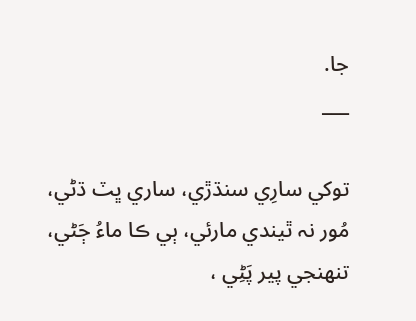جا.
___

توکي سارِي سنڌڙي، ساري ڀٽ ڌڻي،
مُور نہ ٿيندي مارئي، ٻي ڪا ماءُ ڄَڻي،
تنھنجي پير پَڻِي ،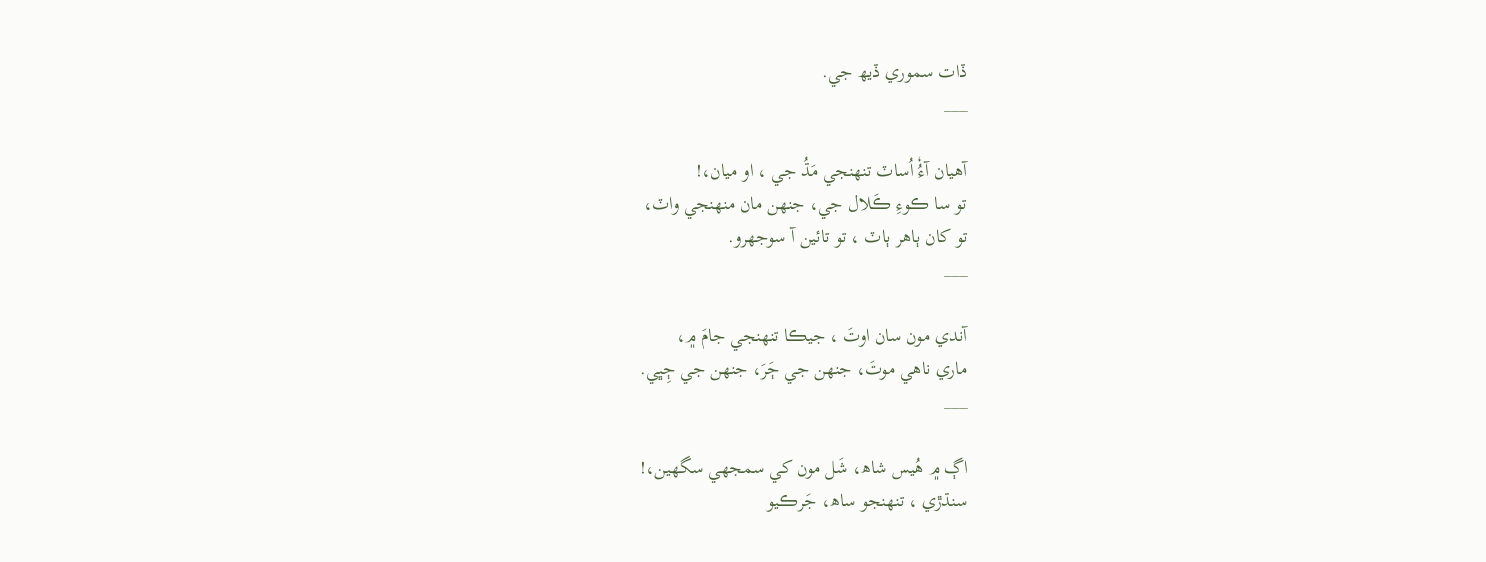ڏات سموري ڏيھ جي.
___

آھيان آءُٗ اُساٽ تنھنجي مَڌُ جي ، او ميان،!
تو سا ڪوءِ ڪَلال جي، جنھن مان منھنجي واٽ،
تو کان ٻاھر ٻاٽ ، تو تائين آ سوجھرو.
___

آندي مون سان اوتَ ، جيڪا تنھنجي جامَ ۾،
ماري ناھي موتَ، جنھن جي ڄَرَ، جنھن جي ڄِڀي.
___

اڳ ۾ ھُيس شاھ، شَل مون کي سمجھي سگھين،!
سنڌڙي ، تنھنجو ساھ، جَرڪيو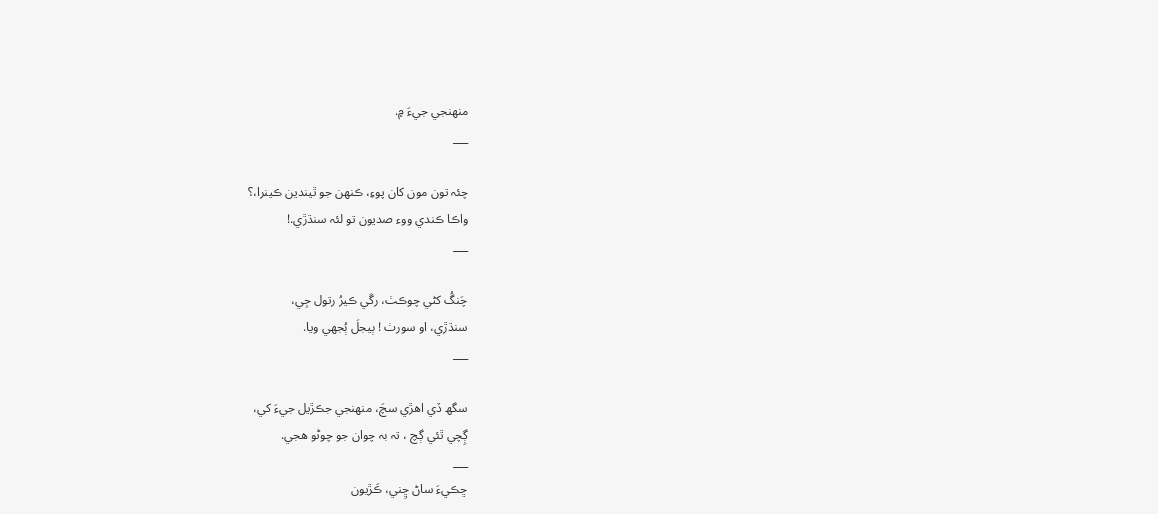منھنجي جيءَ ۾.
___

چئہ تون مون کان پوءِ، ڪنھن جو ٿيندين ڪينرا،؟
واڪا ڪندي ووء صديون تو لئہ سنڌڙي.!
___

چَنگُ کڻي چوڪٺ، رڱي ڪيرُ رتول جِي،
سنڌڙي، او سورٺ ! ٻيجلَ ٻُجھي ويا.
___

سگھ ڏي اھڙي سچَ، منھنجي جڪڙيل جيءَ کي،
ڳِچي ٿئي ڳچ ، تہ بہ چوان جو چوڻو ھجي.
___
ڇڪيءَ ساڻ ڇِني، ڪَڙيون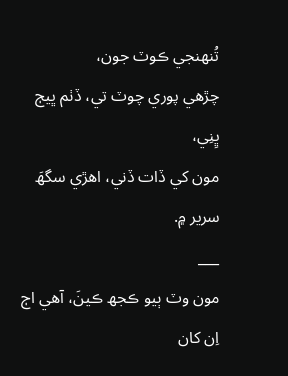تُنھنجي ڪوٽ جون،
چڙھي پوري چوٽ تي، ڏٺم ڀيڄ ڀِنِي،
مون کي ڏات ڏني، اھڙي سگھَ سرير ۾.
___
مون وٽ ٻيو ڪجھ ڪينَ، آھي اڄ اِن کان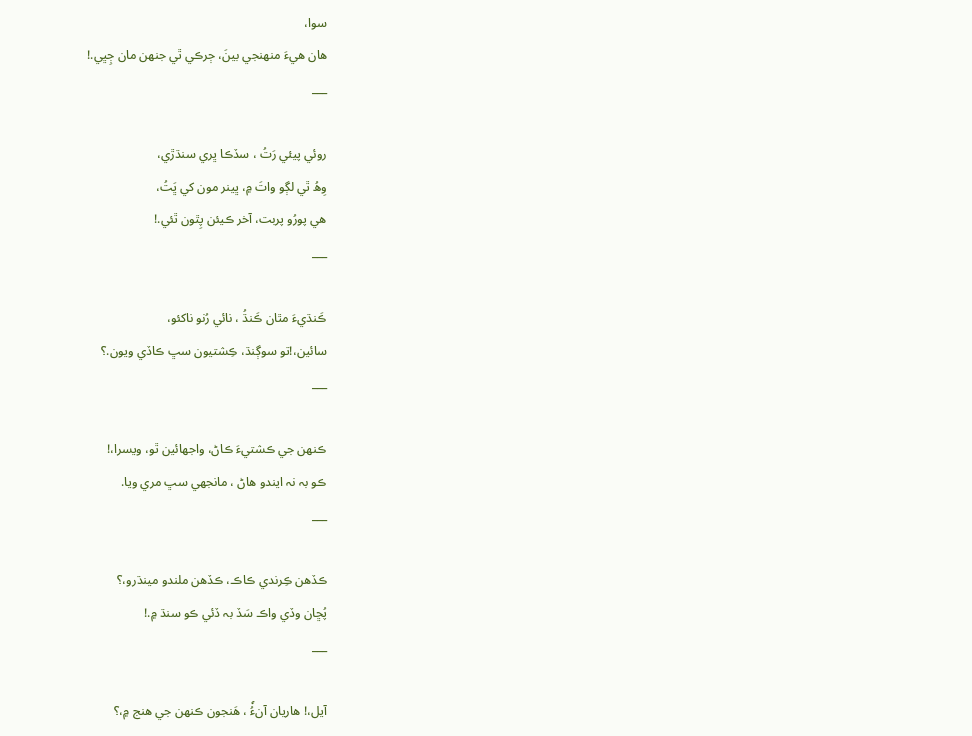سوا،
ھان ھيءَ منھنجي بينَ، ڄرڪي ٿي جنھن مان ڄِڀي.!
___

روئي پيئي رَتُ ، سڏڪا ڀري سنڌڙي،
وِھُ ٿي لڳو واتَ ۾، ڀينر مون کي ڀَتُ،
ھي پورُو پربت، آخر ڪيئن پِٿون ٿئي.!
___

ڪَنڌيءَ مٿان ڪَنڌُ ، نائي رُنو ناکئو،
سائين،!تو سوڳنڌ، ڪِشتيون سڀ ڪاڏي ويون.؟
___

ڪنھن جي ڪشتيءَ ڪاڻ، واجھائين ٿو، ويسرا،!
ڪو بہ نہ ايندو ھاڻ ، مانجھي سڀ مري ويا.
___

ڪڏھن ڪِرندي ڪاڪ، ڪڏھن ملندو مينڌرو،؟
پُڇان وڏي واڪ سَڏ بہ ڏئي ڪو سنڌ ۾.!
___

آيل،! ھاريان آنءُٗ ، ھَنجون ڪنھن جي ھنج ۾،؟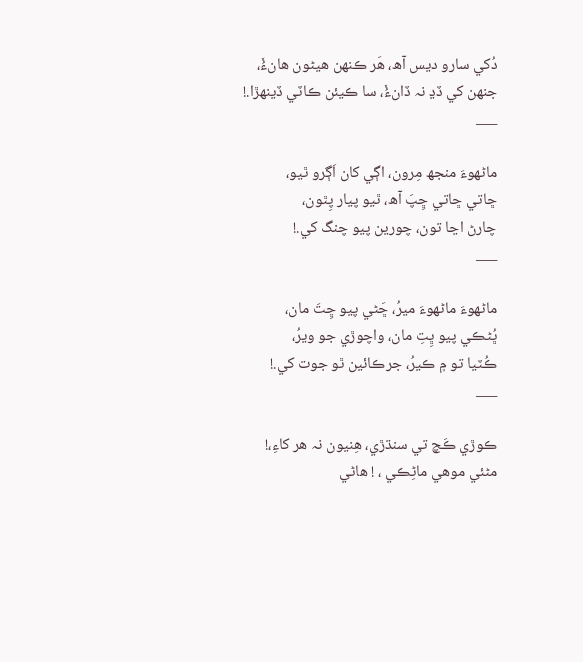دُکي سارو ديس آھ، ھَر ڪنھن ھيڻون ھانءُٗ،
جنھن کي ڏڍ نہ ڏانءُٗ، سا ڪيئن ڪاٽي ڏينھڙا.!
___

ماڻھوءَ منجھ مِرون، اڳي کان اَڳرو ٿيو،
ڇاتي ڇاتي ڇِپَ آھ، ٿيو پيار پِٿون،
چارڻ اڃا تون، چورين پيو چنگ کي.!
___

ماڻھوءَ ماڻھوءَ ميرُ، ڇَڻي پيو ڇِتَ مان،
ڀُڻڪي پيو ڀِتِ مان، واچوڙي جو ويرُ،
ڪُٽيا تو ۾ ڪيرُ، جرڪائين ٿو جوت کي.!
___

ڪوڙي ڪَچ تي سنڌڙي، ھِنيون نہ ھر کاءِ،!
مڻئي موھي ماڻِڪي ، ! ھاڻي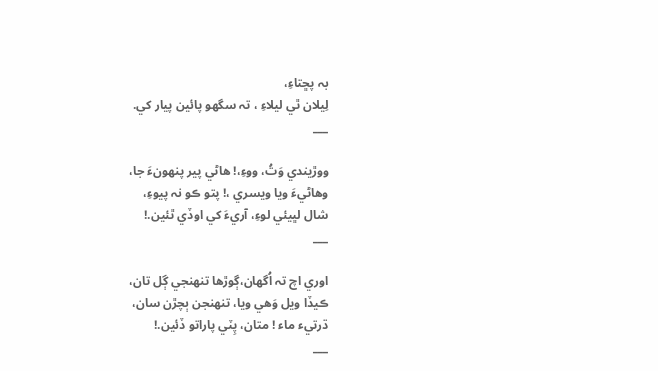بہ پڇتاءِ،
لِيلان ٿي ليلاءِ ، تہ سگھو پائين پيار کي.
___

ووڙيندي وَتُ، ووءِ،! ھاڻي پير پنھونءَ جا،
وھاڻيءَ ويا ويسري ،! پتو ڪو نہ پيوءِ،
شال لڀيئي لوءِ، آريءَ کي اوڏي ٿئين.!
___

اوري اچ تہ اُگھان،ڳوڙھا تنھنجي ڳل تان،
ڪيڏا ويل وَھي ويا، تنھنجن ٻچڙن سان،
ڌرتيء ماء ! متان، پِٽي پاراتو ڏئين.!
___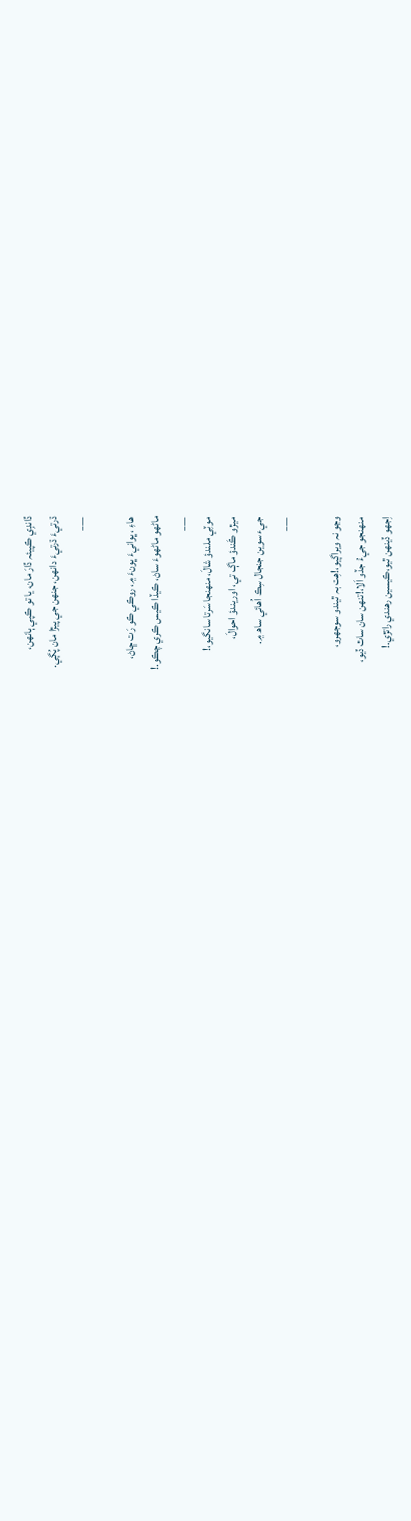ڏانڊِي ڪپيئہ ڏارَ مان، يا تو ڪپي ٻانھن،
ڌرتيءَ ڌرتيءَ دانھن، جنھن جي پيڙا مان پُڳي.
___

ھاءِ ، ڀوانيءَ ڀونءَ ۾، روڪي ڪو رَت ڇاڻ،
ماڻھو ماڻھوءَ ساڻ، ڪيڏا ڪيس ڪري چڪو.!
___
موٽِي ملندؤ شالَ، منھنجا سَرتا سانگيو،!
ميڙو ڪَندؤ ماڳ تي، اوريندؤ احوالَ،
جيء سوين جنجال سِڪ اُھائي ساھ ۾.
___

وڃو نہ ويراڳيو،!ھِت بہ ٿيندو سوجھرو،
منھنجو جيءُ جڏو اَلا،!تنھن سان ساٿ ڏيو،
اِجھو ڏينھن ٿيو،ڪيسين رھندي راتڙي.!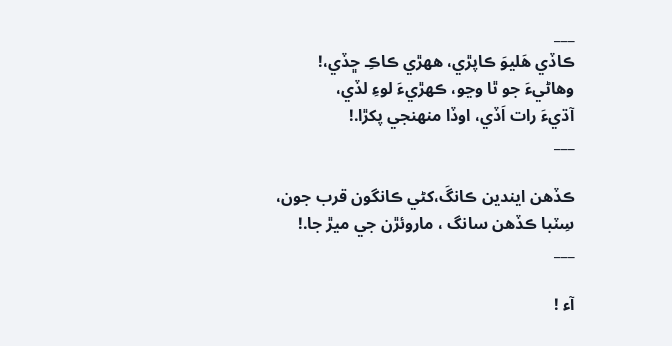___
ڪاڏي ھَليوَ ڪاپڙي، ھھڙي ڪاڪِ ڇڏي،!
وھاڻيءَ جو ٿا وڃو، ڪھڙيءَ لوءِ لڏي،
آڌيءَ رات اَڏي، اوڏا منھنجي پکڙا.!
___

ڪڏھن ايندين ڪانگَ،کڻي ڪانگون قرب جون،
سِٽبا ڪڏھن سانگ ، ماروئڙن جي ميڙ جا.!
___

آء !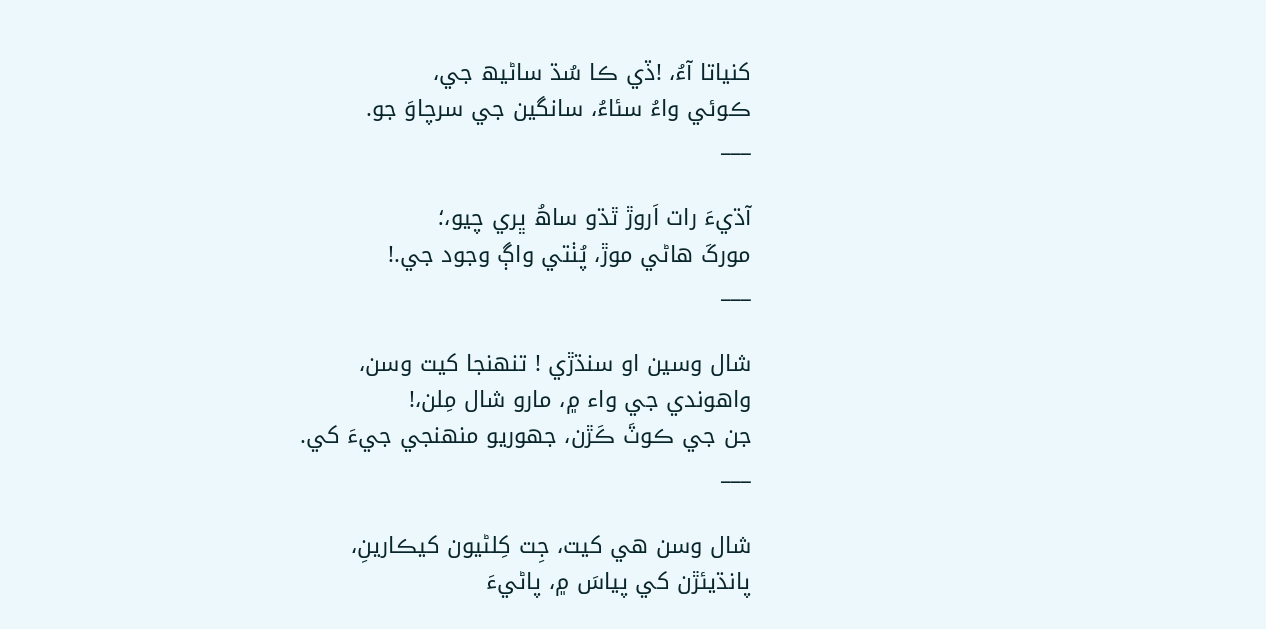کنياتا آءُ، !ڏي ڪا سُڌ ساڻيھ جي،
ڪوئي واءُ سئاءُ، سانگين جي سرچاوَ جو.
___

آڌيءَ رات اَروڙ ٿڌو ساھُ ڀري چيو،؛
مورکَ ھاڻي موڙ، پُٺتي واڳ وجود جي.!
___

شال وسين او سنڌڙي ! تنھنجا کيت وسن،
واھوندي جي واء ۾، مارو شال مِلن،!
جن جي ڪوٽَ ڪَڙن، جھوريو منھنجي جيءَ کي.
___

شال وسن ھي کيت، جِت کِلڻيون کيڪارينِ،
پانڌيئڙن کي پياسَ ۾، پاڻيءَ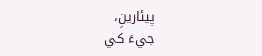پيئارينِ،
جيءَ کي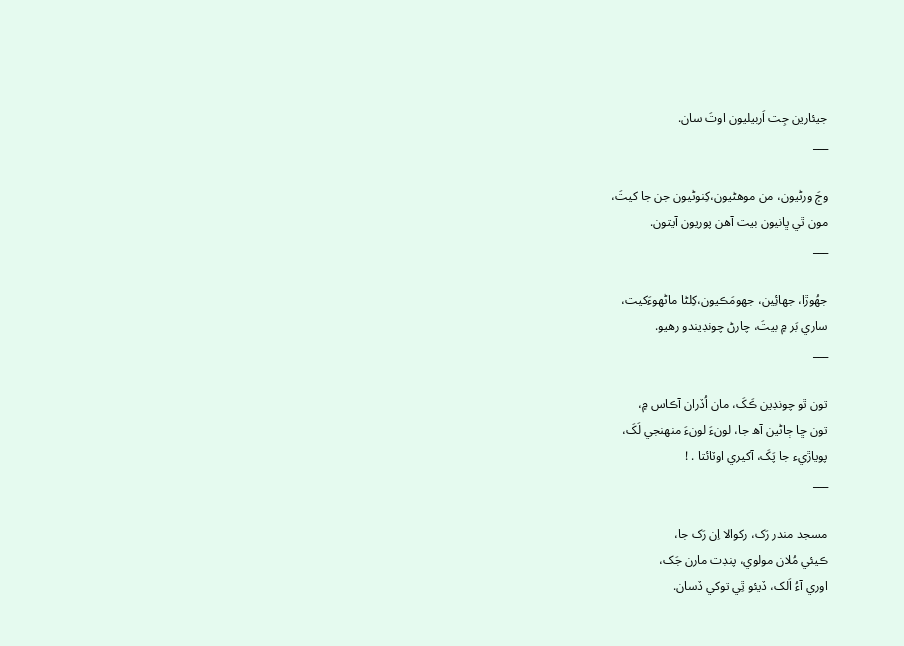جيئارين جِت اَربيليون اوتَ سان.
___

وڄَ ورڻيون، من موھڻيون،کِنوڻيون جن جا کيتَ،
مون ٿي ڀانيون بيت آھن پوريون آيتون.
___

جھُوڙا، جھائِين، جھومَڪيون،کِلڻا ماڻھوءَکيت،
ساري بَر ۾ بيتَ، چارڻ چونڊيندو رھيو.
___

تون ٿو چونڊين ڪَکَ، مان اُڏران آڪاس ۾،
تون ڇا ڄاڻين آھ جا، لونءَ لونءَ منھنجي لَکَ،
پوياڙيء جا پَکَ، آکيري اوٽائتا . !
___

مسجد مندر رَک، رکوالا اِن رَک جا،
ڪيئي مُلان مولوي، پنڊت مارن جَک،
اوري آءُ اَلک، ڏيئو ٿِي توکي ڏسان.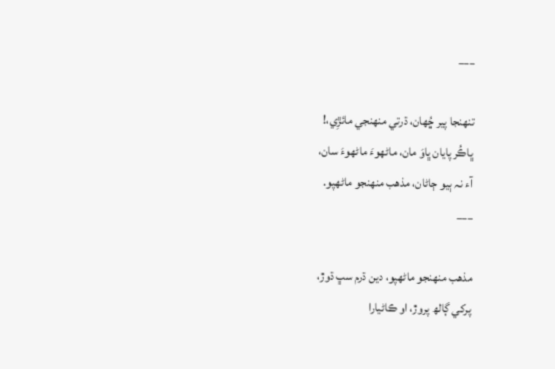___

تنھنجا پير ڇُھان، ڌرتي منھنجي مائڙِي،!
ڀاڪُر پايان ڀاوَ مان، ماڻھوءَ ماڻھوءَ سان،
آء نہ ٻيو ڄاڻان، مذھب منھنجو ماڻھپو.
___

مذھب منھنجو ماڻھپو، دين ڌرم سڀ ڌوڙ،
پرکي ڳالھ پروڙ، او ڪاڻيارا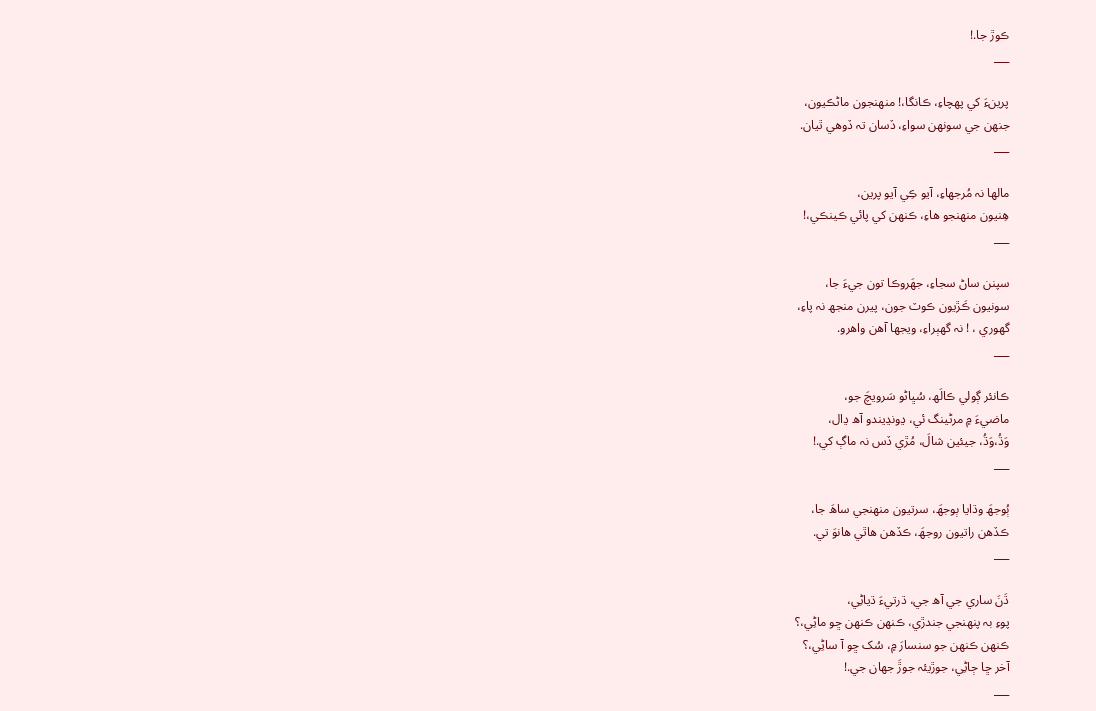ڪوڙ جا.!
___

پرينءَ کي پھچاءِ، ڪانگا،! منھنجون ماڻڪيون،
جنھن جي سونھن سواءِ، ڏسان تہ ڏوھي ٿيان.
___

مالھا نہ مُرجھاءِ، آيو ڪِي آيو پرين،
ھِنيون منھنجو ھاءِ، ڪنھن کي پائي ڪينڪي،!
___

سپنن ساڻ سجاءِ، جھَروڪا تون جيءَ جا،
سونيون ڪَڙيون ڪوٽ جون، پيرن منجھ نہ پاءِ،
گھوري ، ! نہ گھٻراءِ، ويجھا آھن واھرو.
___

ڪانئر ڳولي ڪالَھ، سُڀاڻو سَرويچَ جو،
ماضيءَ ۾ مرڻينگ ئي، ڍونڍيندو آھ ڍال،
وَڌُ،وَڌُ، جيئين شالَ، مُڙي ڏس نہ ماڳ کي.!
___

ٻُوجھَ وڌايا ٻوجھَ، سرتيون منھنجي ساھَ جا،
ڪڏھن راتيون روجھَ، ڪڏھن ھاٿي ھانوَ تي.
___

ڌَنَ ساري جي آھ جي، ڌرتيءَ ڌياڻِي،
پوءِ بہ پنھنجي جندڙي، ڪنھن ڪنھن ڇو ماڻِي،؟
ڪنھن ڪنھن جو سنسارَ ۾، سُک ڇو آ ساڻِي،؟
آخر ڇا ڄاڻِي، جوڙيئہ جوڙَ جھان جي.!
___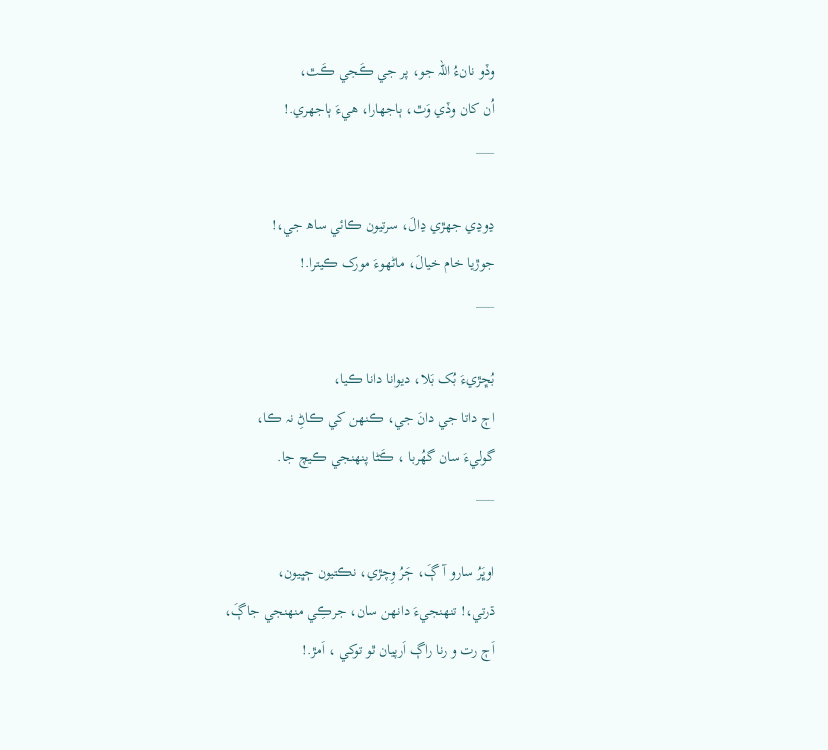وڏو نانءُ اللہ جو، پر جي ڪَجي ڪَٿ،
اُن کان وڏي وَٿ، ٻاجھارا، ھيءَ ٻاجھري.!
___

ڍوڍي جھڙي ڍالَ، سرتيون ڪائي ساھ جي،!
جوڙيا خام خيالَ، ماڻھوءَ مورک ڪيترا.!
___

بُڇڙيءَ بُک بَلا، ديوانا دانا ڪيا،
اڄ داتا جي دانَ جي، ڪنھن کي ڪاڻِ نہ ڪا،
گوليءَ سان گھُربا ، ڪَڻا پنھنجي ڪيچ جا.
___

اوڀَرُ سارو آ ڳَ، ڄَرُ وِچڙي، نڪتيون ڄڀيون،
ڌرتي،! تنھنجيءَ دانھن سان، جرڪِي منھنجي جاڳَ،
اَڄ رت و رنا راڳ اَرپيان ٿو توکي ، اَمڙ.!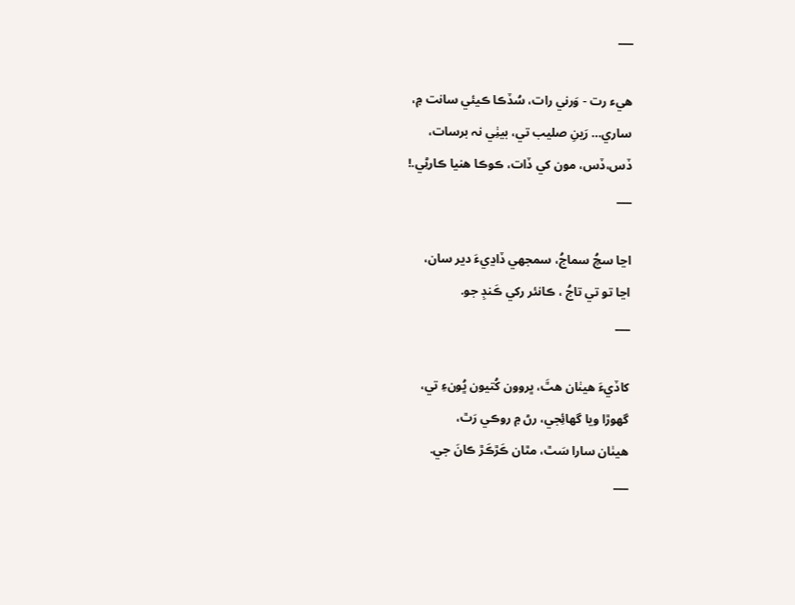___

ھيء رت - وَرني رات، سُڏڪا ڪيئي سانت ۾،
ساري… رَينِ صليب تي، بيٺِي نہ برسات،
ڏس،ڏس، مون کي ڏات، ڪوڪا ھنيا ڪارڻِي.!
___

اڃا سچُ سماجُ، سمجھي ڏاڍيءَ دير سان،
اڃا تو تي تاجُ ، ڪانئر رکي ڪَنڊِ جو.
___

کاڏيءَ ھيٺان ھٿَ، ڀروون کُتيون ڀُونءِ تي،
گھوڙا ويا گھائِجي، رڻ ۾ روڪي رَٿ،
ھيٺان سارا سَٿ، مٿان ڪَڙڪَڙ ڪانَ جي.
___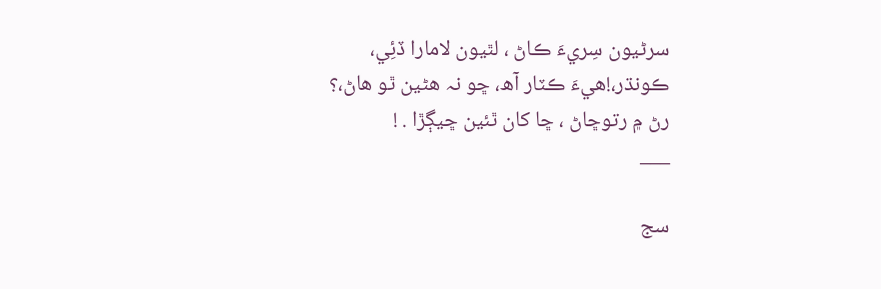سرڻيون سِريءَ ڪاڻ ، لٿيون لامارا ڏئِي،
ڪونڌر،!ھيءَ ڪٽار آھ، ڇو نہ ھڻين ٿو ھاڻ،؟
رڻ ۾ رتوڇاڻ ، ڇا کان ٿئين ڇيڳڙا . !
___

سج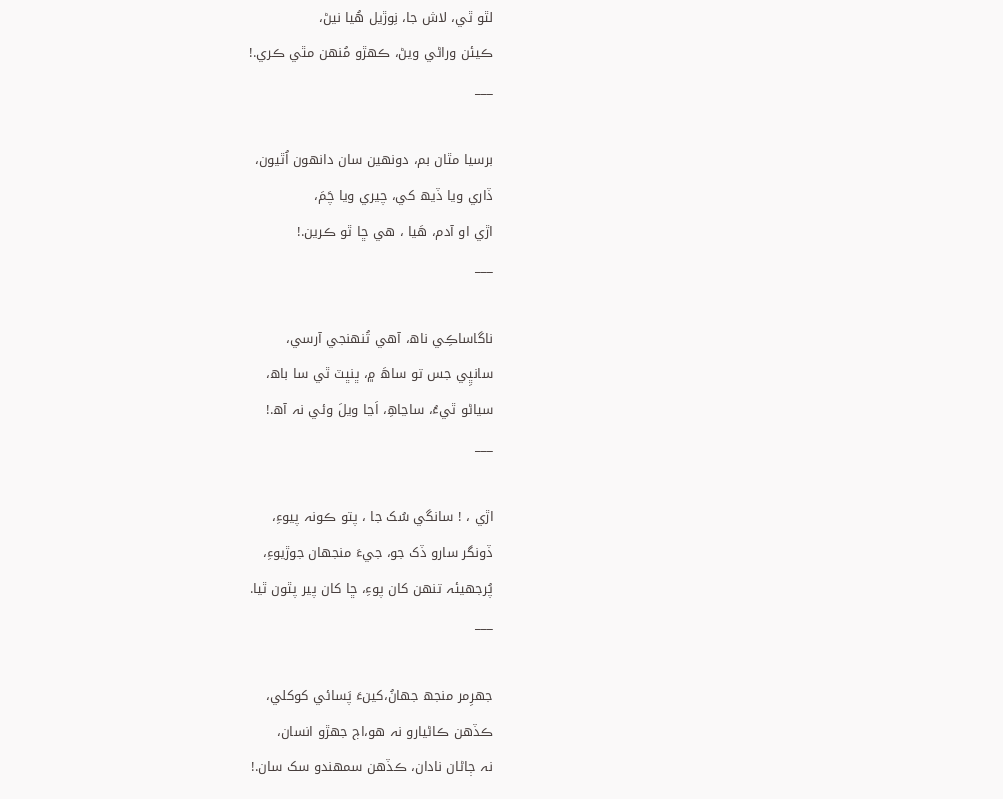لٿو ٿي، لاش جا، نِوڙيل ھُيا نيڻ،
ڪيئن وراڻي ويڻ، ڪھڙو مُنھن مٿي ڪري.!
___

برسيا مٿان بم، دونھين سان دانھون اُٿيون،
ڏاري ويا ڏيھ کي، چيري ويا چَمَ،
اڙي او آدم، ھَيا ، ھي ڇا ٿو ڪرين.!
___

ناگاساڪِي ناھ، آھي تُنھنجي آرسي،
سانڀِي جس تو ساھَ ۾، ڀنڀٽ ٿي سا باھ،
سياڻو ٿيءُ، ساڃاھِ، اَڃا ويلَ وئي نہ آھ.!
___

اڙي ، ! سانگي سُک جا ، پتو ڪونہ پيوءِ،
ڏونگر سارو ڏک جو، جيءَ منجھان جوڙيوءِ،
پُرجھيئہ تنھن کان پوءِ، ڇا کان پير پٿون ٿيا.
___

جھرِمر منجھ جھانُ،کينءَ پَسائي کوکلي،
ڪڏھن ڪاڻيارو نہ ھو،اڄ جھڙو انسان،
نہ ڄاڻان نادان، ڪڏھن سمھندو سک سان.!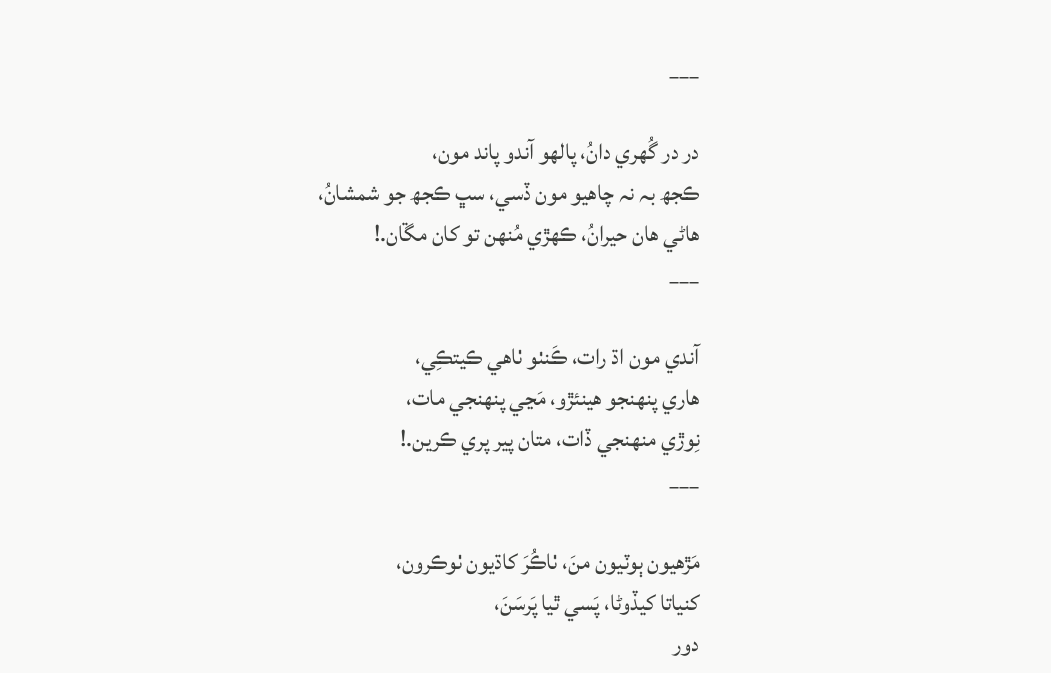___

در در گُھري دانُ، پالھو آندو پاند مون،
ڪجھ بہ نہ چاھيو مون ڏسي، سڀ ڪجھ جو شمشانُ،
ھاڻي ھان حيرانُ، ڪھڙي مُنھن تو کان مڱان.!
___

آندي مون اڌ رات، ڪَنٺو ٺاھي ڪيتڪِي،
ھاري پنھنجو ھينئڙو، مَڃي پنھنجي مات،
نِوڙي منھنجي ڏات، متان پير پري ڪرين.!
___

مَڙھيون ٻوٽيون منَ، ٺاڪُرَ کاڌيون ٺوڪرون،
کنياتا کيڏوڻا، پَسي ٿيا پَرسَنَ،
دور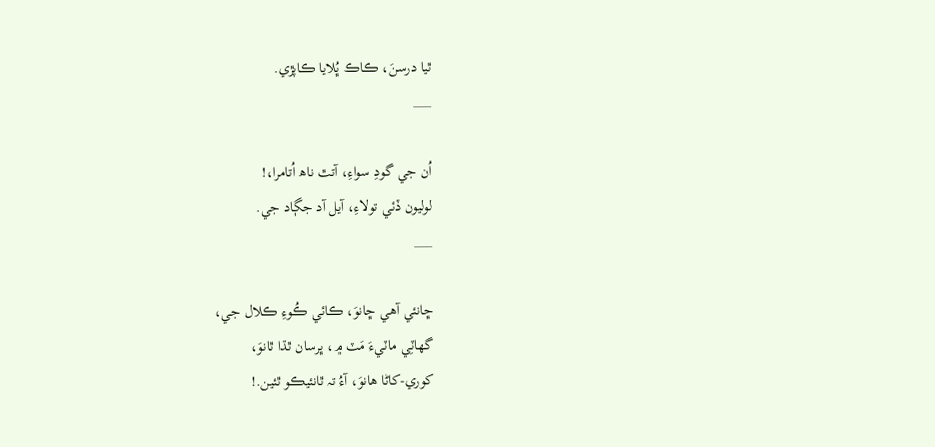ٿيا درسنَ، ڪاڪ ڀُلايا ڪاپڙي.
___

اُن جي گودِ سواءِ، آتٿ ناھ اُتامرا،!
لوليون ڏئي تولاءِ، آيل آد جڳاد جي.
___

ڇانئي آھي ڇانوَ، ڪائي ڪُوءِ ڪلال جي،
گھاٽِي ماٽيءَ مَٽ ۾، ڀرسان ٿڌا ٿانوَ،
کوري-کاڻا ھانوَ، آءُ تہ ٿانئيڪو ٿئين.!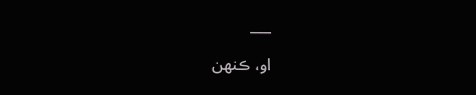___

او، ڪنھن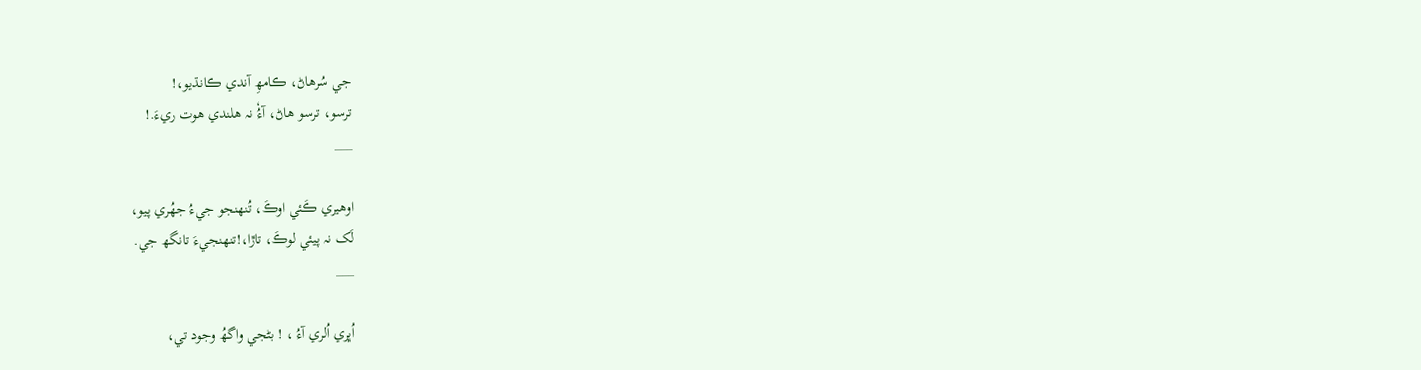جي سُرھاڻ، ڪامھِ آندي ڪانڌيو،!
ترسو، ترسو ھاڻ، آءُٗ نہ ھلندي ھوت ريءَ.!
___

اوھيري ڪَئي اوڪَ، تُنھنجو جيءُ جھُري پيو،
لَک نہ پيئي لوڪَ، تاڙا،!تنھنجيءَ تانگھ جي.
___

اُڀري اُلري آءُ ، ! بڻجي واگھُ وجود تي،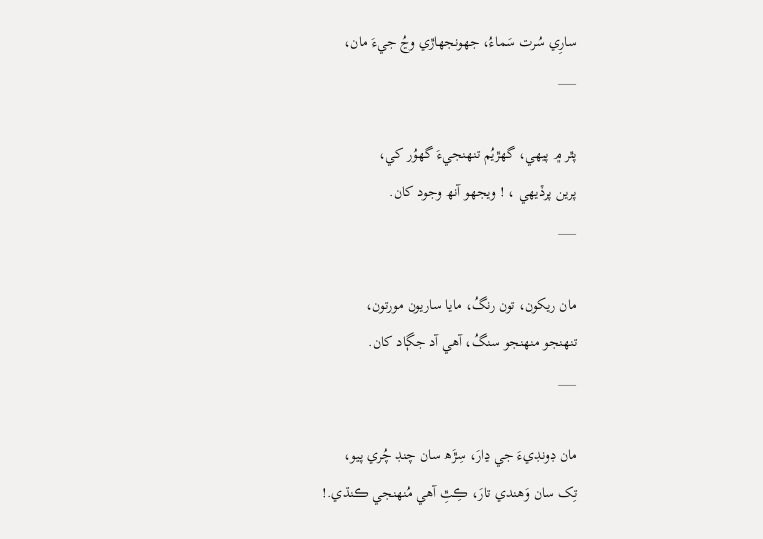سارِي سُرت سَماءُ، جھونجھاڙي وڃُ جيءَ مان،
___

پٿر ۾ پيھي، گھڙيُم تنھنجيءَ گھوُر کي،
پرين پرڏيھي ، ! ويجھو آنھ وجود کان.
___

مان ريکون، تون رنگُ، مايا ساريون مورتون،
تنھنجو منھنجو سنگُ، آھي آد جڳاد کان.
___

مان ڊونڊيءَ جي ڍارَ، سِڙَھ سان چنڊ چُري پيو،
تِک سان وَھندي تارَ، ڪِٿِ آھي مُنھنجي ڪنڌي.!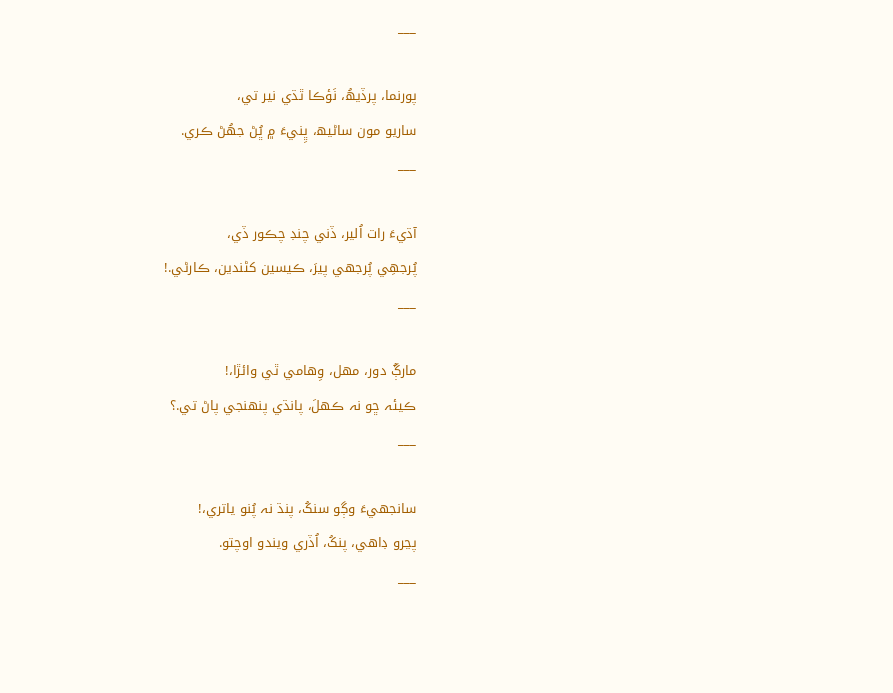___

پورنما، پرڏيھُ، نَؤڪا ٿڌي نير تي،
ساريو مون ساڻيھ، ڀِنيءَ ۾ ڀُڻ جھُڻ ڪري.
___

آڌيءَ رات اُلير، ڏني چنڊ چڪور ڏي،
پُرجھِي پُرجھي پيرَ، ڪيسين کڻندين، ڪارڻي.!
___

مارڳُ دور، مھل، وِھامي ٿي وائڙا،!
ڪيئہ ڇو نہ ڪھلَ، پانڌي پنھنجي پاڻ تي.؟
___

سانجھيءَ وڳو سنکُ، پنڌ نہ پُنو ياتري،!
پڃرو ڊاھي، پنکُ، اُڏري ويندو اوچتو.
___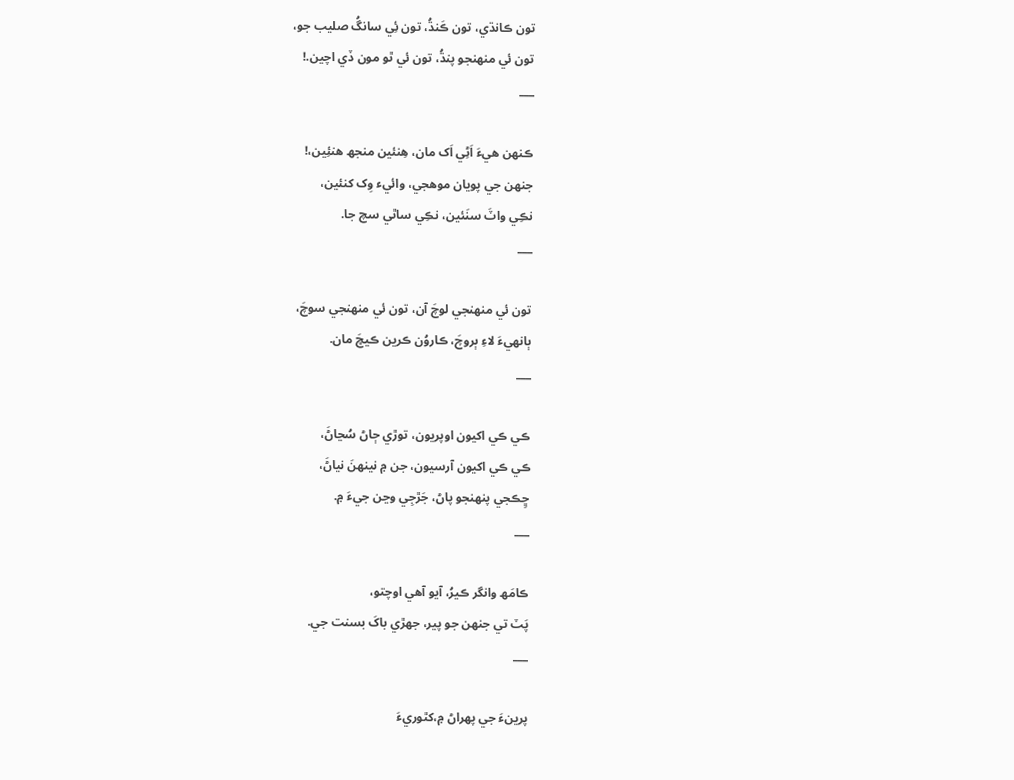تون ڪانڌي، تون ڪَنڌُ، تون ئِي سانگُ صليب جو،
تون ئي منھنجو پنڌُ، تون ئي ٿو مون ڏي اچين.!
___

ڪنھن ھيءَ اَڻِي اَک مان، ھِنئين منجھ ھنئِين،!
جنھن جي پويان موھجي، وائيء وِک کنئين،
نڪِي واٽَ سنَئين، نڪِي ساٿي سچ جا.
___

تون ئي منھنجي لوچَ آن، تون ئي منھنجي سوچَ،
ٻانھيءَ لاءِ ٻروچَ، ڪاروُن ڪرين ڪيڇَ مان.
___

ڪي ڪي اکيون اوپريون، توڙي ڄاڻ سُڃاڻَ،
ڪي ڪي اکيون آرسيون، جن ۾ نينھنَ نياڻَ،
ڇِڪجي پنھنجو پاڻ، جَڙجِي وڃن جيءَ ۾.
___

ڪامَھ وانگر ڪيرُ، آيو آھي اوچتو،
پَٽ تي جنھن جو پير، جھڙي باکَ بسنت جي.
___

پرينءَ جي پھراڻ ۾،کٿوريءَ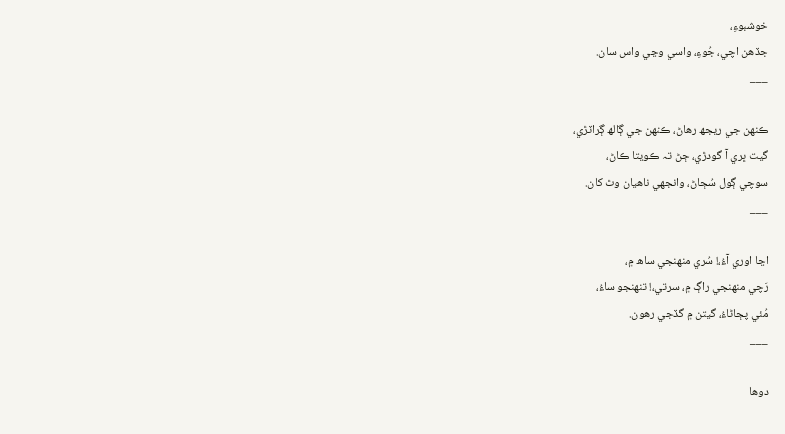خوشبوءِ،
جڏھن اچي، جُوءِ، واسي وڃي واس سان.
___

ڪنھن جي ريجھ رھاڻ، ڪنھن جي ڳالھ ڳراٽڙي،
گيت ڀري آ گودڙي، ڄڻ تہ ڪويتا ڪاڻ،
سوچي ڳول سُڄاڻ، وانجھي ناھيان وٿ کان.
___

اڃا اوري آءُ،! سُري منھنجي ساھ ۾،
رَچي منھنجي راڳ ۾، سرتي،! تنھنجو ساءُ،
مُئي پڄاڻاءُ، گيتن ۾ گڏجي رھون.
___

دوها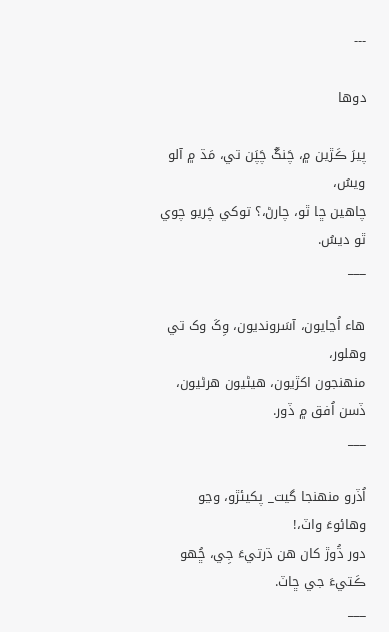---

دوها

پيرَ ڪَڙين ۾، چَنگُ چَپَن تي، مَڌ ۾ آلو ويسُ،
چاھين ڇا ٿو، چارڻ،؟ توکي چَريو چوي ٿو ديسُ.
___

ھاء اُڃايون، آسَرونديون، وِکَ وک تي وھلور،
منھنجون اکڙيون، ھيڻيون ھرڻيون، ڏسن اُفق ۾ ڏور.
___

اُڏرو منھنجا گيت_ پکيئڙو، وڃو وھائوءَ واٽ،!
دور ڌُوڙ کان ھن ڌرتيءَ جِي، ڇُھو ڪَتيءَ جي ڇاٽ.
___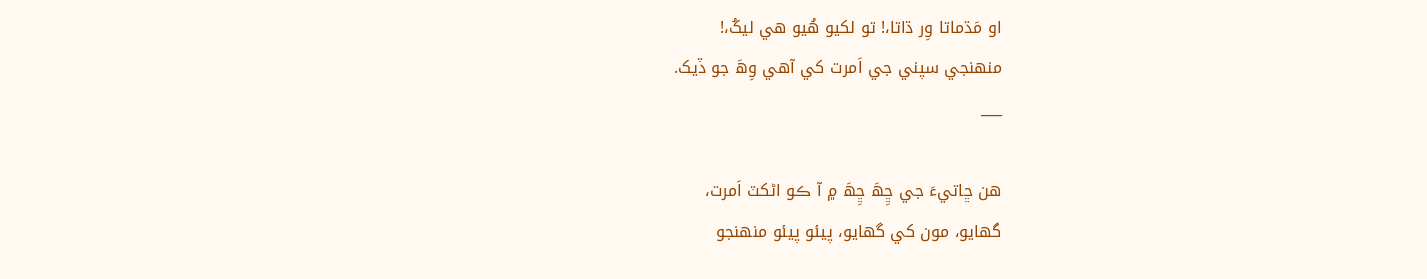او مَڌماتا وِر ڌاتا،! تو لکيو ھُيو ھي ليکُ،!
منھنجي سپني جي اَمرت کي آھي وِھَ جو ڏيک.
___

ھن ڇاتيءَ جي ڇِھَ ڇِھَ ۾ آ ڪو اڻکٽ اَمرت،
گھايو، مون کي گھايو، پيئو پيئو منھنجو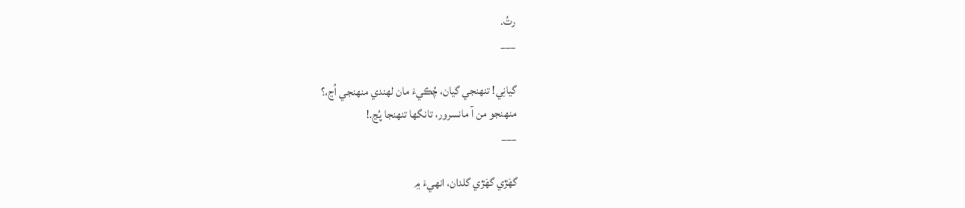رتُ.
___

گيانِي! تنھنجي گيان، چُڪيءَ مان لھندي منھنجي اُڃ،؟
منھنجو من آ مانسرور، تانگھا تنھنجا پُڃ.!
___

گھَڙي گھَڙي گلدان، انھيءَ ۾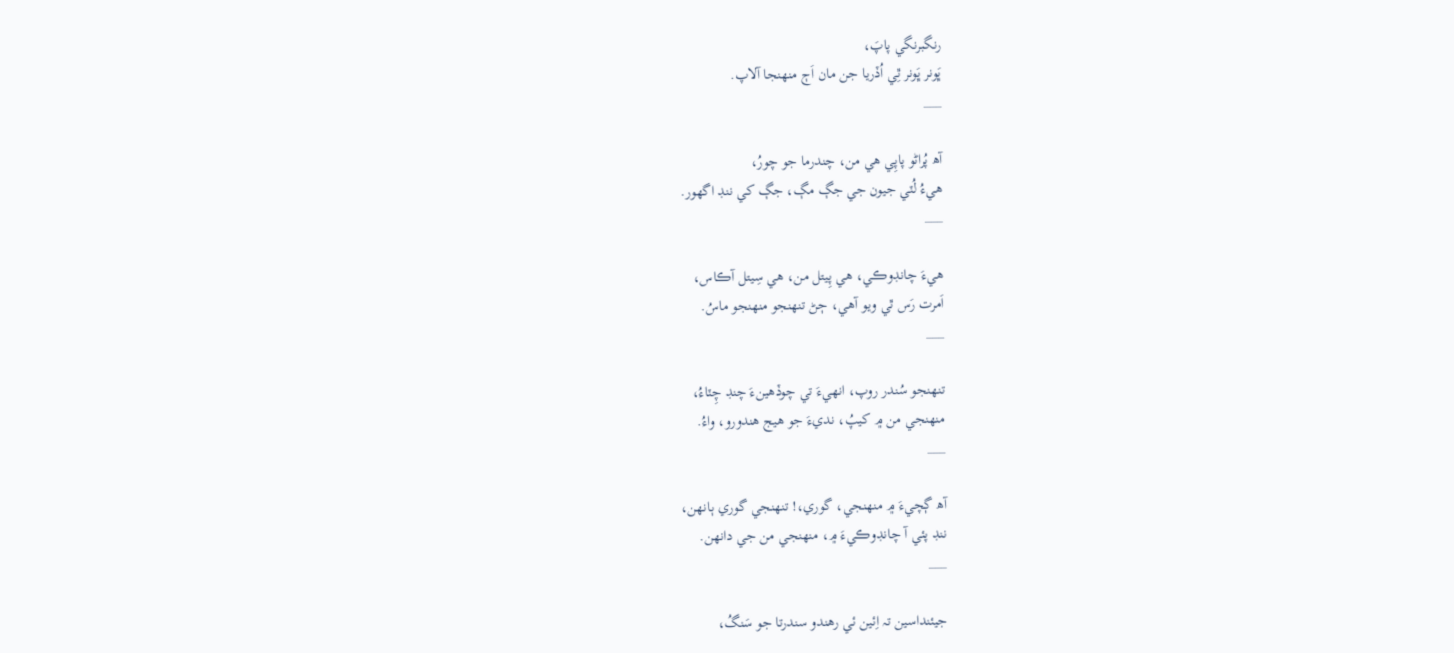رنگبرنگي پاپَ،
ڀَونر ڀَونر ٿِي اُڏريا جن مان اَڄ منھنجا آلاپ.
___

آھ پُراڻو پاپِي ھي من، چندرما جو چورُ،
ھيءُ لُٽي جيون جي جڳ مڳ، جڳ کي ننڊ اگھور.
___

ھيءَ چانڊوڪي، ھي پِيتل من، ھي سِيتل آڪاس،
اَمرت رَس ٿي ويو آھي، ڄڻ تنھنجو منھنجو ماسُ.
___

تنھنجو سُندر روپ، انھيءَ تي چوڏھينءَ چنڊ چِٽاءُ،
منھنجي من ۾ کيپُ، نديءَ جو ھيج ھندورو، واءُ.
___

آھ ڳچيءَ ۾ منھنجي، گوري،! تنھنجي گوري ٻانھن،
ننڊ پئي آ چانڊوڪيءَ ۾، منھنجي من جي دانھن.
___

جيئنداسين تہ اِئين ئي رھندو سندرتا جو سَنگُ،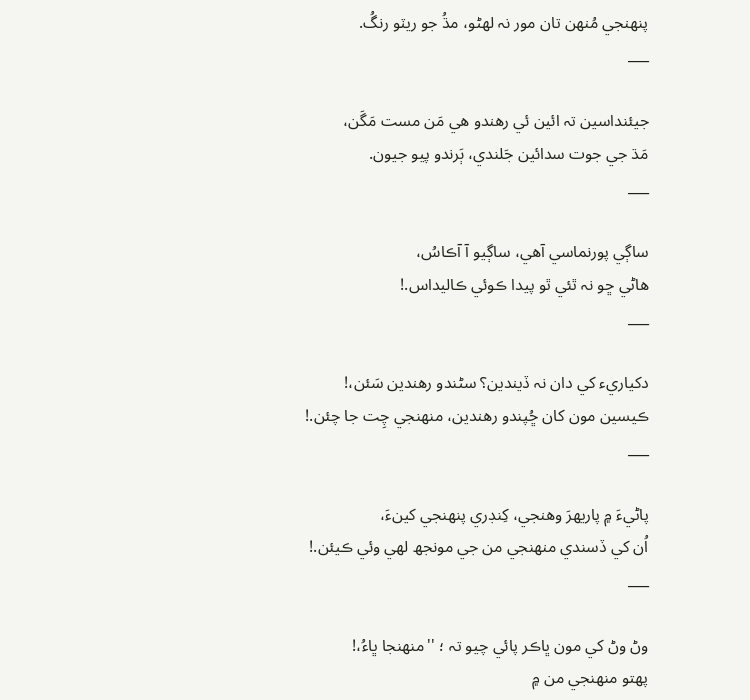پنھنجي مُنھن تان مور نہ لھڻو، مڌُ جو ريٽو رنگُ.
___

جيئنداسين تہ ائين ئي رھندو ھي مَن مست مَگَن،
مَڌ جي جوت سدائين جَلندي، ٻَرندو پيو جيون.
___

ساڳي پورنماسي آھي، ساڳيو آ آڪاسُ،
ھاڻي ڇو نہ ٿئي ٿو پيدا ڪوئي ڪاليداس.!
___

دکياريء کي دان نہ ڏيندين؟ سڻندو رھندين سَئن،!
ڪيسين مون کان ڇُپندو رھندين، منھنجي چِت جا چئن.!
___

پاڻيءَ ۾ پاريھرَ وھنجي، کِنڊري پنھنجي کينءَ،
اُن کي ڏسندي منھنجي من جي مونجھ لھي وئي ڪيئن.!
___

وڻ وڻ کي مون ڀاڪر پائي چيو تہ ؛ ''منھنجا ڀاءُ،!
پھتو منھنجي من ۾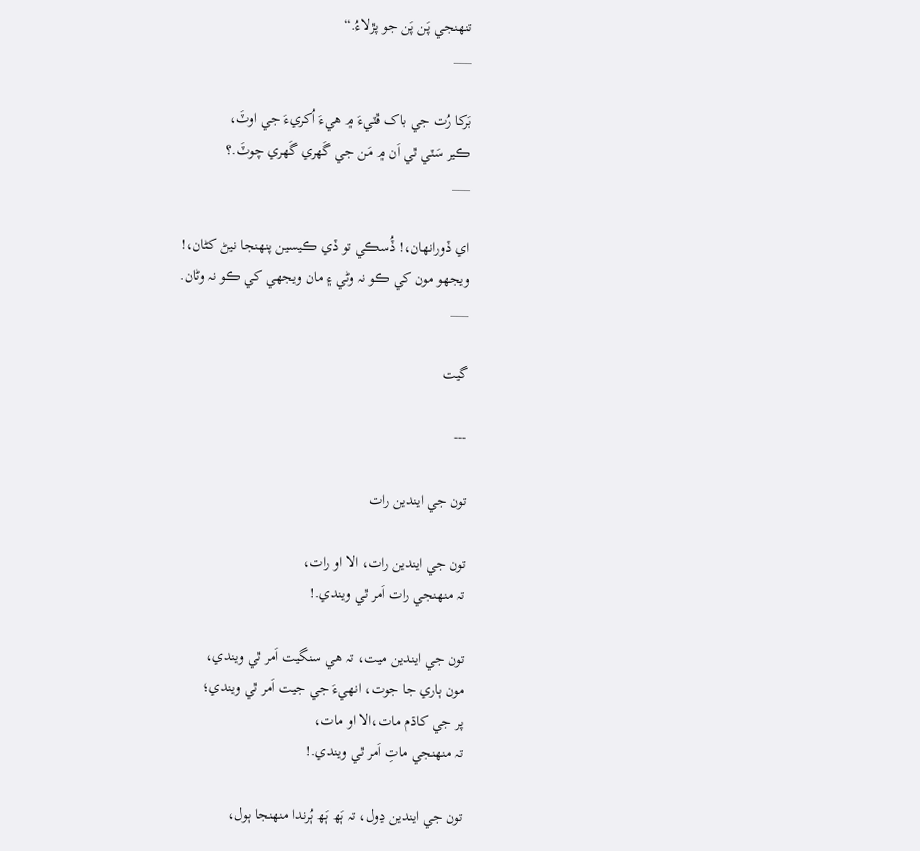تنھنجي پَن پَن جو پڙلاءُ.“
___

بَرکا رُت جي باک ڦٽيءَ ۾ ھيءَ اُکريءَ جي اوٽَ،
ڪير سَٽي ٿي اَن ۾ مَن جي گَھري گَھري چوٽَ.؟
___

اي ڏورانھان،! ڏُسڪي تو ڏي ڪيسين پنھنجا نيڻ کڻان،!
ويجھو مون کي ڪو نہ وڻي ۽ مان ويجھي کي ڪو نہ وڻان.
___

گيت

---

تون جي ايندين رات

تون جي ايندين رات، الا او رات،
تہ منھنجي رات اَمر ٿي ويندي.!

تون جي ايندين ميت، تہ ھي سنگيت اَمر ٿي ويندي،
مون ٻاري جا جوت، انھيءَ جي جيت اَمر ٿي ويندي؛
پر جي کاڌم مات،الا او مات،
تہ منھنجي ماتِ اَمر ٿي ويندي.!

تون جي ايندين ڍول، تہ ٻَھ ٻَھ ٻُرندا منھنجا ٻول،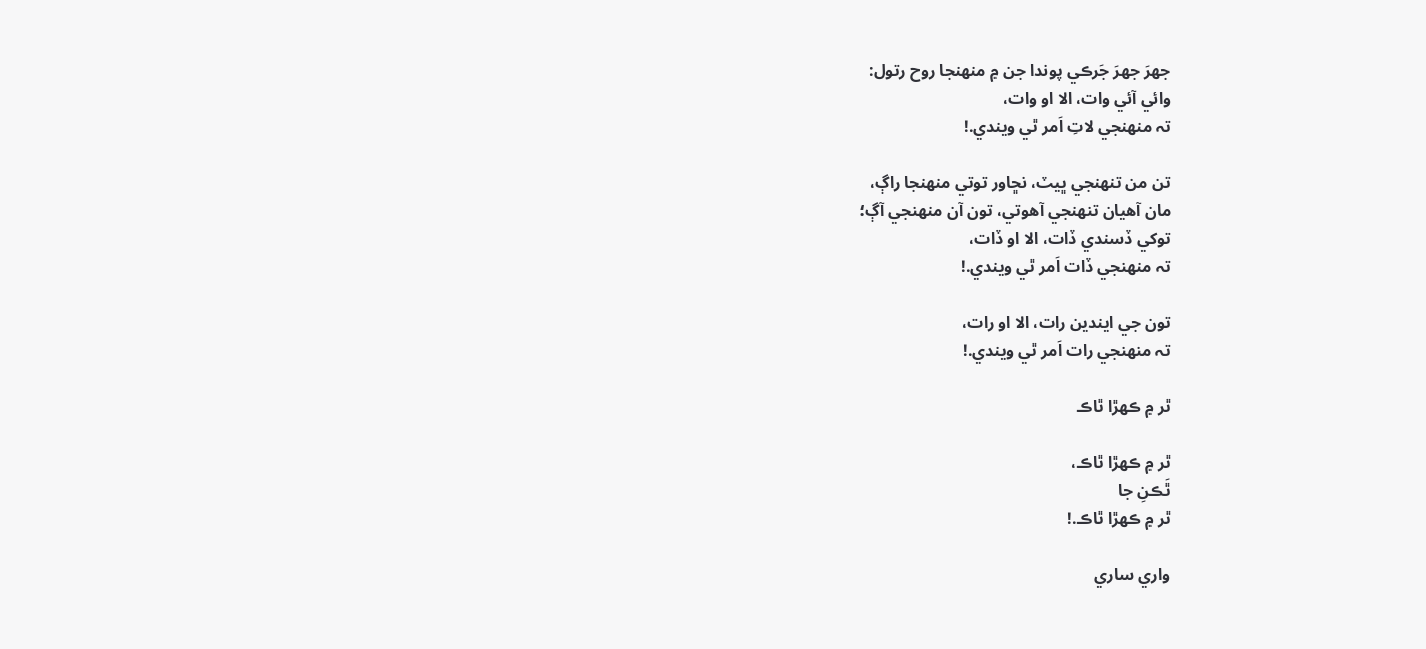جھرَ جھرَ جَرڪي پوندا جن ۾ منھنجا روح رتول:
وائي آئي وات، الا او وات،
تہ منھنجي لاتِ اَمر ٿي ويندي.!

تن من تنھنجي ڀيٽ، نڇاور توتي منھنجا راڳ،
مان آھيان تنھنجي آھوتي، تون آن منھنجي آڳ؛
توکي ڏسندي ڏات، الا او ڏات،
تہ منھنجي ڏات اَمر ٿي ويندي.!

تون جي ايندين رات، الا او رات،
تہ منھنجي رات اَمر ٿي ويندي.!

ٿر ۾ ڪھڙا ٿاڪ

ٿر ۾ ڪھڙا ٿاڪ،
ٿَڪنِ جا
ٿر ۾ ڪھڙا ٿاڪ.!

واري ساري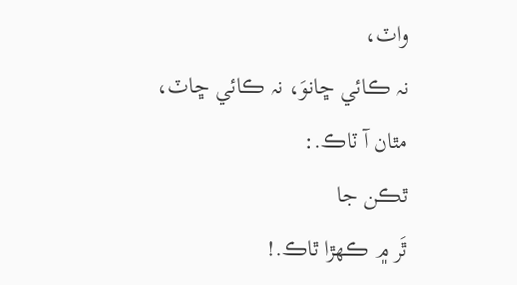واٽ،
نہ ڪائي ڇانوَ، نہ ڪائي ڇاٽ،
مٿان آ ٽاڪ.:
ٿڪن جا
ٿَر ۾ ڪھڙا ٿاڪ.!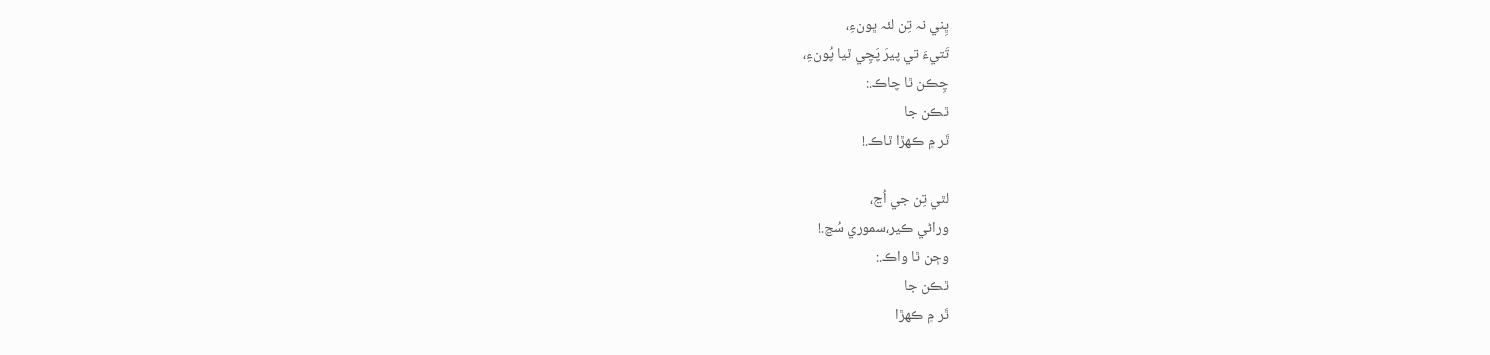ڀِني نہ تِن لئہ ڀونءِ،
تَتيءَ تي پيرَ پَچِي ٿيا پُونءِ،
چِڪن ٿا چاڪ.:
ٿڪن جا
ٿَر ۾ ڪھڙا ٿاڪ.!

لٿي تِن جي اُڃ،
وراڻي ڪير،سموري سُڃ.!
وڄن ٿا واڪ.:
ٿڪن جا
ٿَر ۾ ڪھڙا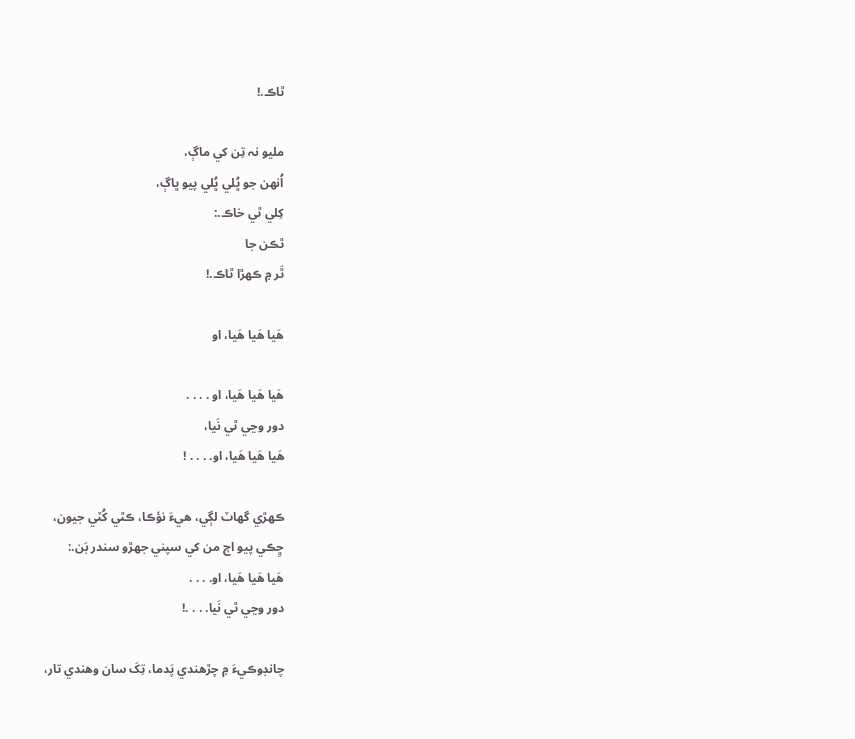ٿاڪ.!

مليو نہ تِن کي ماڳ،
اُنھن جو ڀُلي ڀُلي پيو ڀاڳ،
کِلي ٿي خاڪ.:
ٿڪن جا
ٿَر ۾ ڪھڙا ٿاڪ.!

ھَيا ھَيا ھَيا، او

ھَيا ھَيا ھَيا، او . . . .
دور وڃي ٿي نَيا،
ھَيا ھَيا ھَيا، او. . . . !

ڪھڙي گھاٽ لڳي، ھيءَ نؤڪا، ڪٿي کُٽي جيون،
ڇِڪي پيو اڄ من کي سپني جھڙو سندر بَن.:
ھَيا ھَيا ھَيا، او. . . .
دور وڃي ٿي نَيا. . . .!

چانڊوڪيءَ ۾ چڙھندي پَدما، تِکَ سان وھندي تار،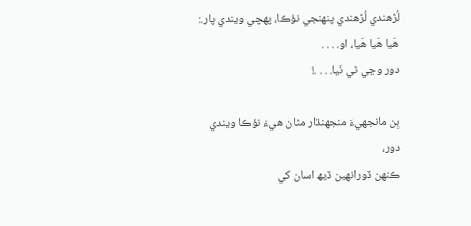لُڙھندي لُڙھندي پنھنجي نؤڪا، پھچي ويندي پار.:
ھَيا ھَيا ھَيا، او. . . .
دور وڃي ٿي نَيا. . . .!

بِن مانجھيءَ منجھنڌار مٿان ھيءَ نؤڪا ويندي دور،
ڪنھن ڏورانھين ڏيھ اسان کي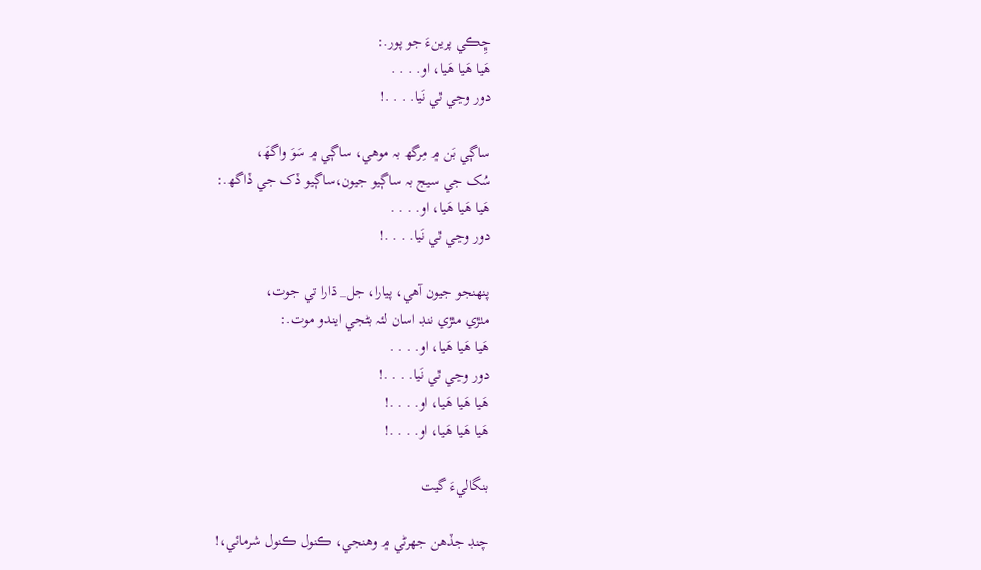ڇِڪي پرينءَ جو پور.:
ھَيا ھَيا ھَيا، او. . . .
دور وڃي ٿي نَيا. . . .!

ساڳي بَن ۾ مِرگھ بہ موھي، ساڳي ۾ سَوَ واگھَ،
سُک جي سيج بہ ساڳيو جيون،ساڳيو ڏک جي ڏاگھ.:
ھَيا ھَيا ھَيا، او. . . .
دور وڃي ٿي نَيا. . . .!

پنھنجو جيون آھي، پيارا، جل_ ڌارا تي جوت،
مٺڙي مٺڙي ننڊ اسان لئہ بڻجي ايندو موت.:
ھَيا ھَيا ھَيا، او. . . .
دور وڃي ٿي نَيا. . . .!
ھَيا ھَيا ھَيا، او. . . .!
ھَيا ھَيا ھَيا، او. . . .!

بنگاليءَ گيت

چنڊ جڏھن جھرڻي ۾ وھنجي، ڪنول ڪنول شرمائي،!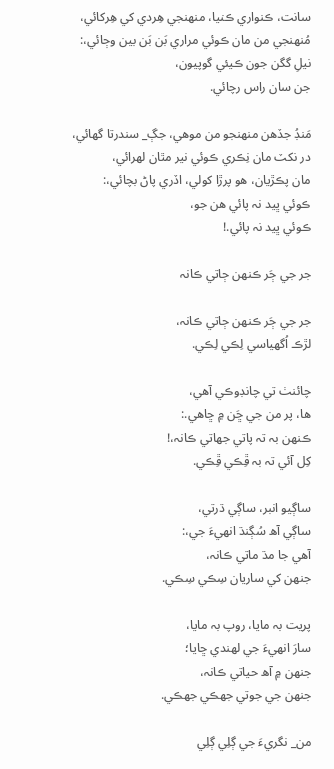سانت، ڪنواري ڪنيا، منھنجي ھِردي کي ھِرکائي،
مُنھنجي من مان ڪوئي مراري بَن بَن بين وڄائي،:
نيلِ گگن جون ڪيئي گوپيون،
جن سان راس رچائي.

مَنڊُ جڏھن منھنجو من موھي، جڳ_ سندرتا گھائي،
در نکٽ مان نِڪري ڪوئي نير مٿان لھرائي،
مان پڪڙيان، ھو پرڙا کولي، اڏري پاڻ بچائي،:
ڪوئي ڀيد نہ پائي ھن جو،
ڪوئي ڀيد نہ پائي.!

جر جي ڄَر ڪنھن ڄاتي ڪانہ

جر جي ڄَر ڪنھن ڄاتي ڪانہ،
لڙڪ اُگھياسي لِڪي لِڪي.

چائنٺ تي چانڊوڪي آھي،
ھا، پر من جي ڇَن ۾ ڇاھي.:
ڪنھن بہ تہ پاتي جھاتي ڪانہ،!
کِل آئي تہ بہ ڦِڪي ڦِڪي.

ساڳيو انبر، ساڳي ڌرتي،
ساڳي آھ سُڳنڌ انھيءَ جي،:
آھي جا مڌ ماتي ڪانہ،
جنھن کي ساريان سِڪي سِڪي.

پريت بہ مايا، روپ بہ مايا،
سارَ انھيءَ جي لھندي ڇايا؛
جنھن ۾ آھ حياتي ڪانہ،
جنھن جي جوتي جھڪي جھڪي.

من_ نگريءَ جي ڳلِي ڳلِي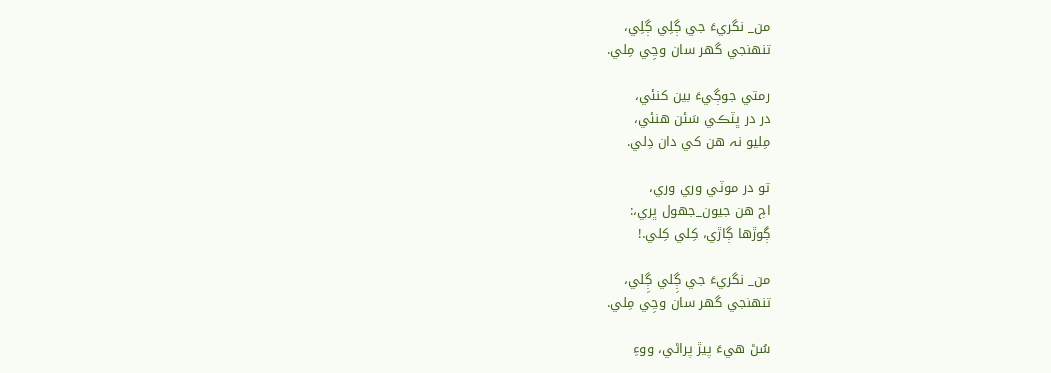من_ نگريءَ جي ڳلِي ڳلِي،
تنھنجي گھر سان وڃِي مِلي.

رمتي جوڳيءَ بين کنئي،
در در ڀٽڪي سَئن ھنئي،
مِليو نہ ھن کي دان دِلي.

تو در موٽي وري وري،
اڄ ھن جيون_جھول ڀري،:
ڳوڙھا ڳاڙي، کِلي کِلي.!

من_ نگريءَ جي ڳِلي ڳِلي،
تنھنجي گھر سان وڃِي مِلي.

سُڻ ھيءَ پيڙ پراڻي، ووءِ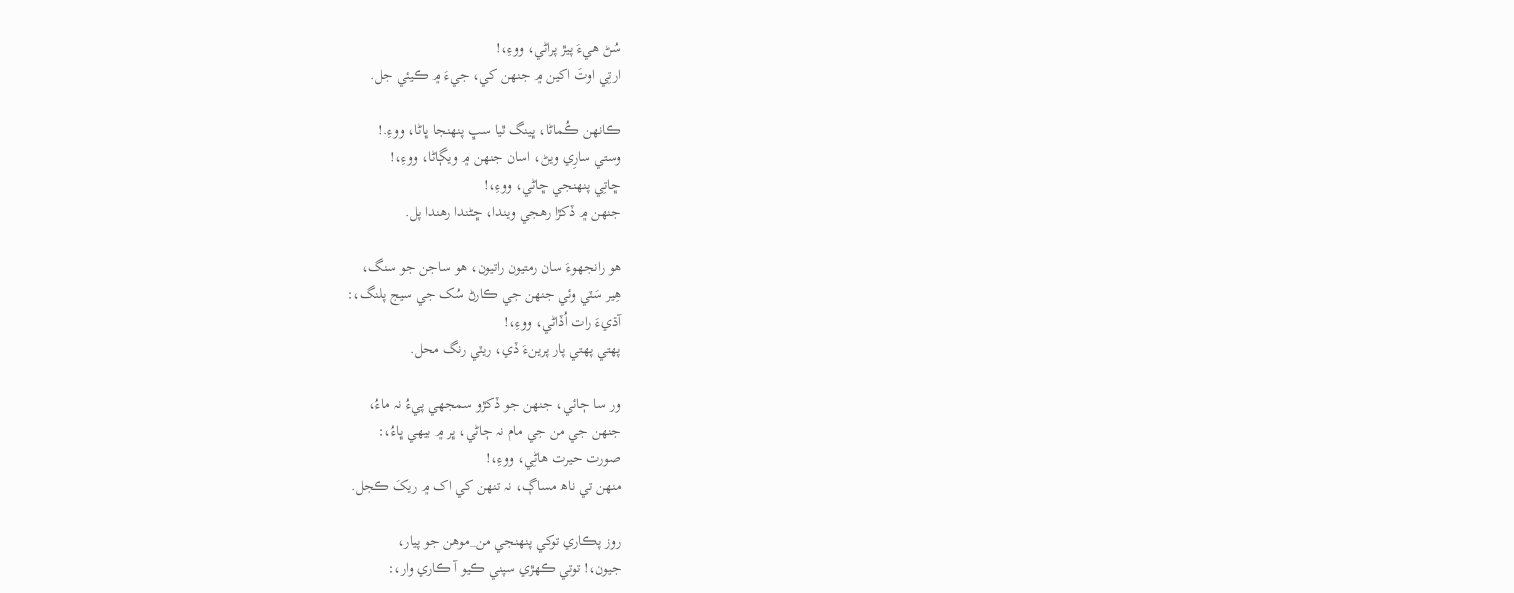سُڻ ھيءَ پيڙ پراڻي، ووءِ،!
ارتِي اوتَ اکين ۾ جنھن کي، جيءَ ۾ ڪيئي جل.

ڪانھن ڪُماڻا، ڀينگ ٿيا سڀ پنھنجا ڀاڻا، ووءِ.!
وستي سارِي ويڻ، اسان جنھن ۾ ويڳاڻا، ووءِ،!
ڇاتِي پنھنجي ڇاڻي، ووءِ،!
جنھن ۾ ڏکڙا رھجي ويندا، ڇڻندا رھندا پل.

ھو رانجھوءَ سان رمتيون راتيون، ھو ساجن جو سنگ،
ھِير سَٽي وئي جنھن جي ڪارڻ سُک جي سيج پلنگ،:
آڌيءَ رات اُڏاڻي، ووءِ،!
پھتي پھتي پار پرينءَ ڏي، ريٽي رنگ محل.

ور سا ڄائي، جنھن جو ڏکڙو سمجھي پيءُ نہ ماءُ،
جنھن جي من جي مام نہ ڄاڻي، ڀر ۾ بيھي ڀاءُ،:
صورت حيرت ھاڻِي، ووءِ،!
منھن تي ناھ مساڳ، نہ تنھن کي اک ۾ ريکَ ڪجل.

روز پڪاري توکي پنھنجي من_موھن جو پيار،
جيون،! توتي ڪھڙي سپني ڪيو آ ڪاري وار،: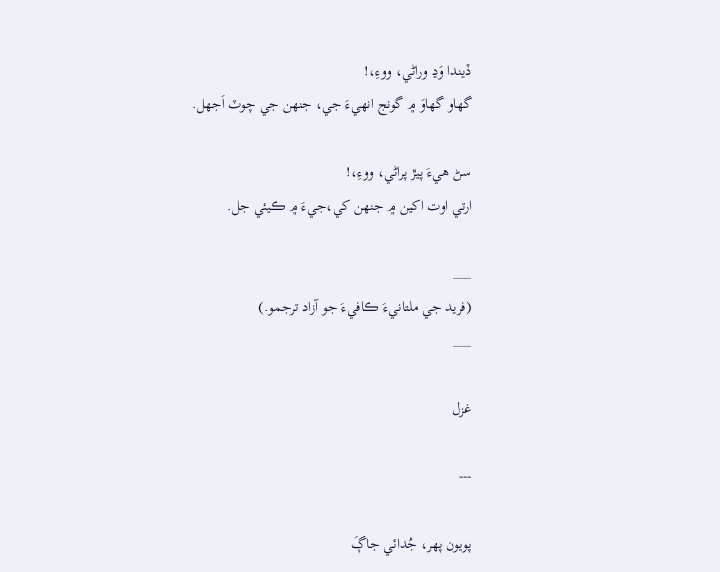ڏيندا وَڍ وراڻي، ووءِ،!
گھاو گھاوَ ۾ گونج انھيءَ جي، جنھن جي چوٽ اَجھل.

سڻ ھيءَ پيڙ پراڻي، ووءِ،!
ارتي اوت اکين ۾ جنھن کي،جيءَ ۾ ڪيئي جل.

___
(فريد جي ملتانيءَ ڪافيءَ جو آزاد ترجمو.)
___

غزل

---

پويون پھر، جُدائي جاڳَ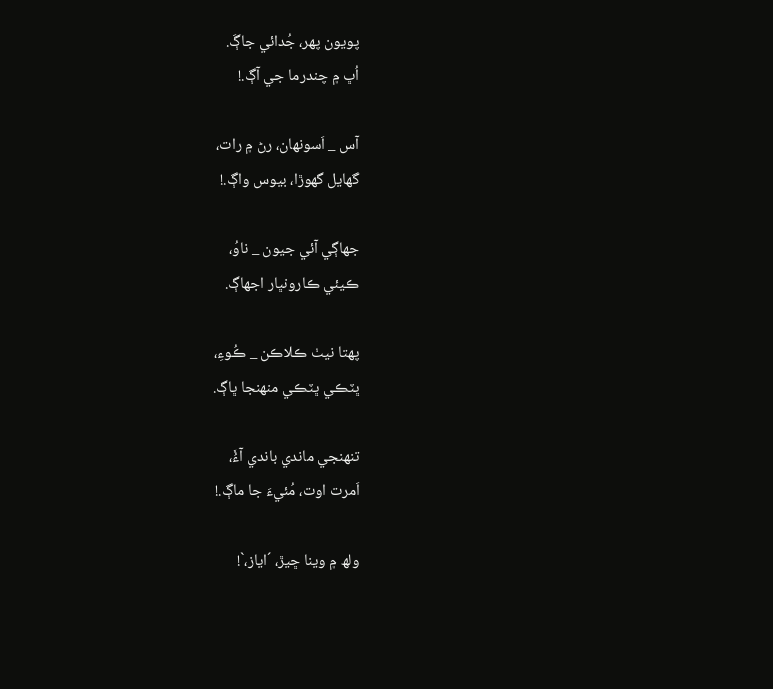پويون پھر، جُدائي جاڳَ.
اُڀ ۾ چندرما جي آڳ.!

آس _ اَسونھان، رڻ ۾ رات،
گھايل گھوڙا، بيوس واڳ.!

جھاڳي آئي جيون _ ناوُ،
ڪيئي ڪارونڀار اجھاڳ.

پھتا نيٺ ڪلاڪن _ ڪُوءِ،
ڀٽڪي ڀٽڪي منھنجا ڀاڳ.

تنھنجي ماندي باندي آءُٗ،
اَمرت اوت، مُئيءَ جا ماڳ.!

ولھ ۾ وينا ڇيڙ، ´اياز،`!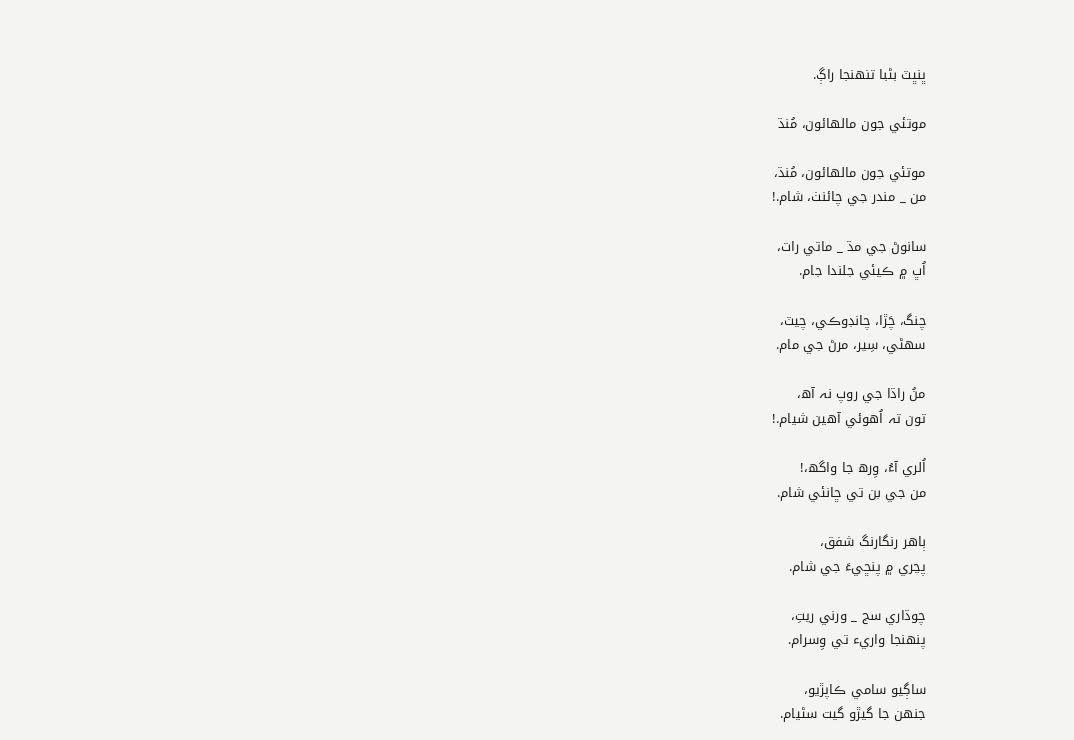ڀنڀٽ بڻبا تنھنجا راڳ.

موتئي جون مالھائون، مُنڌ

موتئي جون مالھائون، مُنڌ،
من _ مندر جي چائنٺ، شام.!

سانوڻ جي مڌ _ ماتي رات،
اُڀ ۾ ڪيئي جلندا جام.

چنگ، چَڙا، چانڊوڪي، چيٽ،
سھڻي، سِير، مرڻ جي مام.

منُ راڌا جي روپ نہ آھ،
تون تہ اُھوئي آھين شيام.!

اُلري آءُ، وِرھ جا واگھ،!
من جي بن تي ڇانئي شام.

ٻاھر رنگارنگ شفق،
پڃري ۾ پنڇيءَ جي شام.

چوڌاري سج _ ورني ريتِ،
پنھنجا واريء تي وِسرام.

ساڳيو سامي ڪاپڙيو،
جنھن جا گيڙو گيت سڻيام.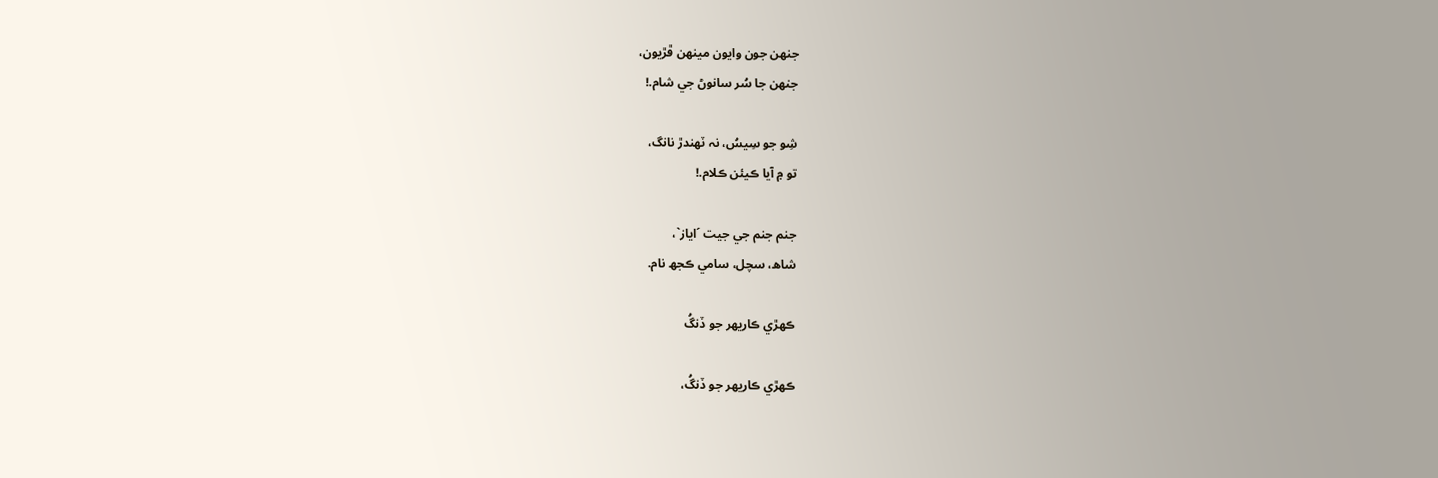جنھن جون وايون مينھن ڦڙيون،
جنھن جا سُر سانوڻ جي شام.!

شِو جو سِيسُ، نہ ٽھندڙ نانگ،
تو ۾ آيا ڪيئن ڪلام.!

جنم جنم جي جيت ´اياز`،
شاھ، سچل، سامي ڪجھ نام.

ڪھڙي ڪاريھر جو ڏنگُ

ڪھڙي ڪاريھر جو ڏنگُ،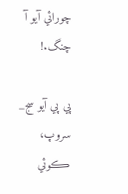چورائي آيو آ چنگ.!

پي پي آيو سج_ سروپ،
ڪوئي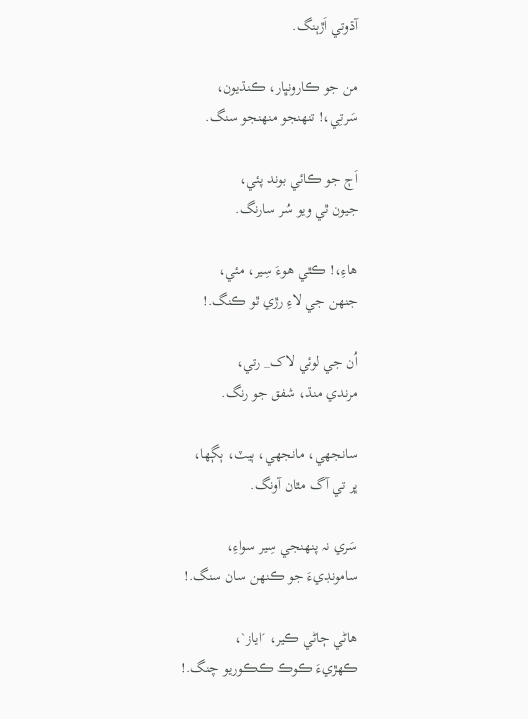آڌوتي اَڙٻنگ.

من جو ڪارونڀار، ڪنڌيون،
سَرتِي،! تنھنجو منھنجو سنگ.

اَڄ جو ڪائي بوند پئي،
جيون ٿي ويو سُر سارنگ.

ھاءِ،! ڪٿي ھوءَ سِير، مئي،
جنھن جي لاءِ رڙي ٿو ڪنگ.!

اُن جي لوئي لاک_ رتي،
مرندي منڌ، شفق جو رنگ.

سانجھي، مانجھي، ٻيٽ، ٻڳھا،
ڀر تي آگ مٿان آونگ.

سَري نہ پنھنجي سِير سواءِ،
سامونڊيءَ جو ڪنھن سان سنگ.!

ھاڻي ڄاڻي ڪير، ´اياز`،
ڪھڙيءَ ڪوڪ ڪڪوريو چنگ.!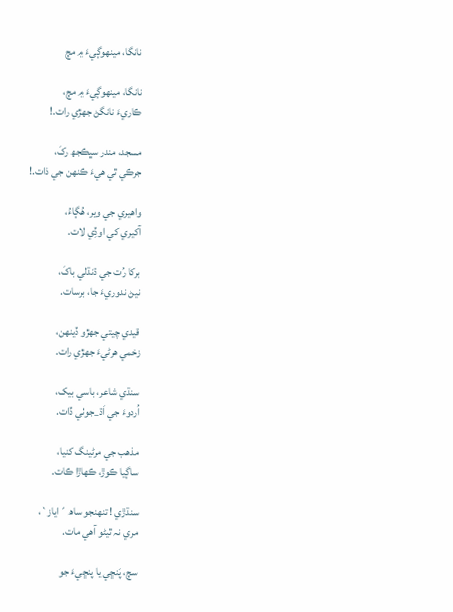نانگا، مينھوڳيءَ ۾ مچ

نانگا، مينھوڳيءَ ۾ مچ،
ڪاريءَ نانگڻ جھڙي رات.!

مسجد، مندر سڀڪجھ رکَ،
جرڪي ٿي ھيءَ ڪنھن جي ذات.!

واھيري جي وير، ھُڳاءُ،
آکيري کي اوڏِي لات.

برکا رُت جي ڌنڌلي باکَ،
نيڻ ندوريءَ جا، برسات.

قيدي چيتي جھڙو ڏينھن،
زخمي ھرڻيءَ جھڙي رات.

سنڌي شاعر، باسي بيک،
اُردوءَ جي اَڌ_جوٺي ڏات.

مذھب جي مرڻينگ کنيا،
ساڳيا ڪوڙ، ڪھاڙا ڪات.

سنڌڙي ! تنھنجو ساھ ´اياز`،
مري نہ ٿيڻو آھي مات.

سچ، پَنڇي يا پنڇيءَ جو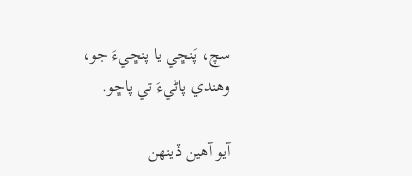سچ، پَنڇي يا پنڇيءَ جو،
وھندي پاڻيءَ تي پاڇو.

آيو آھين ڏينھن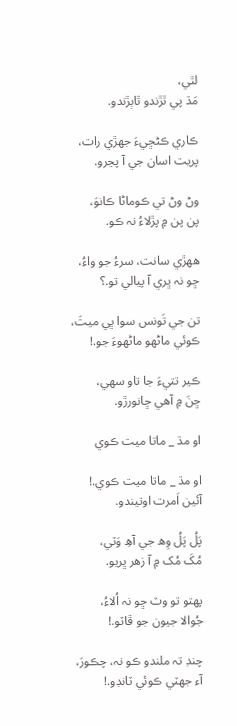لٿي،
مَڌ پي ٿڙندو ٿاٻڙندو.

ڪاري ڪڻڇيءَ جھڙي رات،
پريت اسان جي آ پڃرو.

وڻ وڻ تي ڪوماڻا ڪانوَ،
پن پن ۾ پڙلاءُ نہ ڪو.

ھھڙي سانت، سرءُ جو واءُ،
ڇو نہ ڀري آ پيالي تو.؟

تن جي تَونس سوا ڀي ميتَ،
ڪوئي ماڻھو ماڻھوءَ جو.!

ڪير تتيءَ جا تاو سھي،
ڇنَ ۾ آھي ڇانورڙو.

او مڌ _ ماتا ميت ڪوي

او مڌ _ ماتا ميت ڪوي.!
آئين اَمرت اوتيندو.

پَلُ پَلُ وِھ جي آھِ وَٽي،
مُکَ مُک ۾ آ زھر ڀريو.

پھتو تو وٽ ڇو نہ اُلاءُ،
جُوالا جيون جو ڦاٽو.!

چنڊ تہ ملندو ڪو نہ، چڪورَ،
آء جھٽي ڪوئي ٽانڊو.!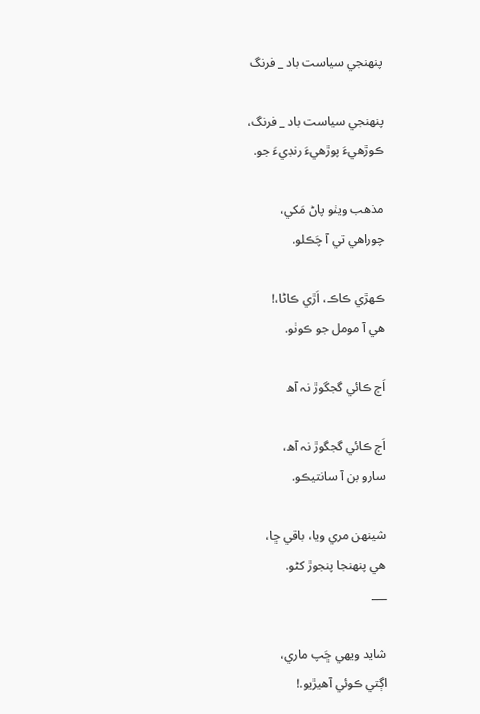پنھنجي سياست باد _ فرنگ

پنھنجي سياست باد _ فرنگ،
ڪوڙھيءَ پوڙھيءَ رنڊيءَ جو.

مذھب ويٺو پاڻ مَکي،
چوراھي تي آ چَڪلو.

ڪھڙي ڪاڪ، اَڙي ڪاڻا،!
ھي آ مومل جو ڪوٺو.

اَڄ ڪائي گجگوڙ نہ آھ

اَڄ ڪائي گجگوڙ نہ آھ،
سارو بن آ سانتيڪو.

شينھن مري ويا، باقي ڇا،
ھي پنھنجا پنجوڙ کڻو.
___

شايد ويھي ڇَپ ماري،
اڳتي ڪوئي آھيڙيو.!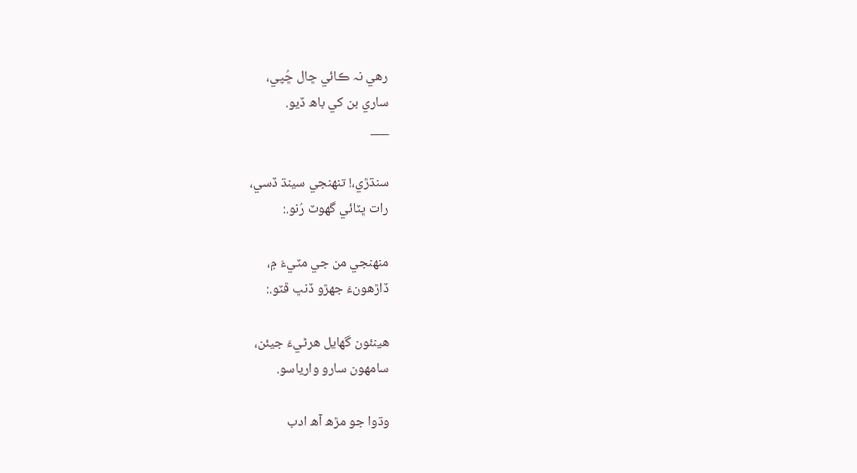رھي نہ ڪائي ڇال ڇُپي،
ساري بن کي باھ ڏيو.
___

سنڌڙي،! تنھنجي سينڌ ڏسي،
رات ڀٽائي گھوٽ رُنو.:

منھنجي من جي مٽيءَ ۾،
ڏاڙھونءَ جھڙو ڏنڀ ڦٽو.:

ھينئون گھايل ھرڻيءَ جيئن،
سامھون سارو وارياسو.

وڌوا جو مڙھ آھ ادب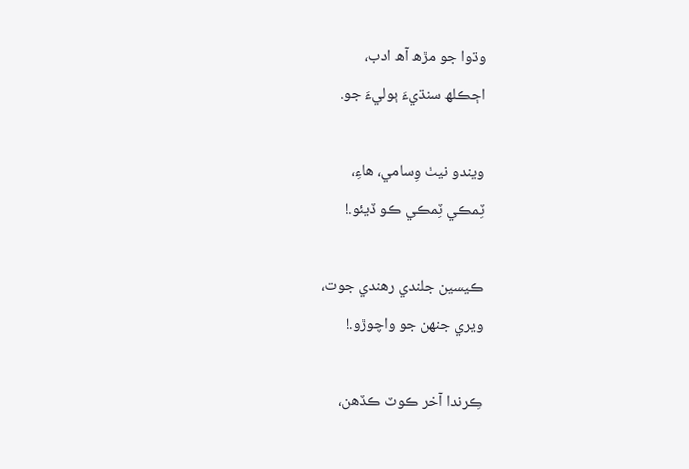وڌوا جو مڙھ آھ ادب،
اڄڪلھ سنڌيءَ ٻوليءَ جو.

ويندو نيٺ وِسامي، ھاءِ،
ٽِمڪي ٽِمڪي ڪو ڏيئو.!

ڪيسين جلندي رھندي جوت،
ويري جنھن جو واچوڙو.!

ڪِرندا آخر ڪوٽ ڪڏھن،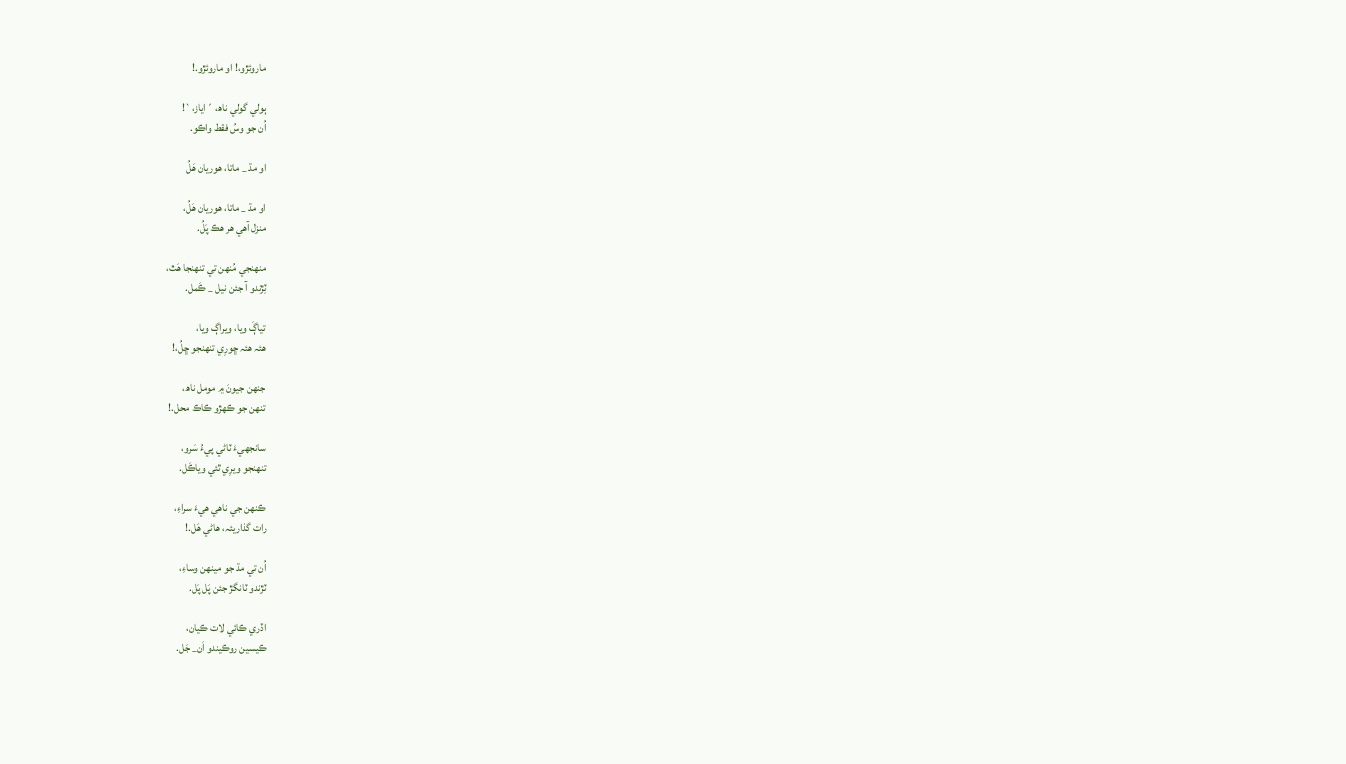ماروئڙو،! او ماروئڙو.!

ٻولي گولي ناھ، ´اياز،`!
اُن جو وسُ فقط واڪو.

او مڌ _ ماتا، ھوريان ھَلُ

او مڌ _ ماتا، ھوريان ھَلُ،
منزل آھي ھر ھڪ پَلُ.

منھنجي مُنھن تي تنھنجا ھَٿ،
ٽِڙندو آ جئن نيل _ ڪَمل.

تياڳَ ويا، ويراڳ ويا،
ھئہ ھئہ ڇورِي تنھنجو ڇلُ،!

جنھن جيونَ ۾ مومل ناھ،
تنھن جو ڪھڙو ڪاڪ محل.!

سانجھيءَ ٽاڻي پيءُ سَرو،
تنھنجو ويرِي ٿئي وياڪَل.

ڪنھن جي ناھي ھيءَ سراءِ،
رات گذاريئہ، ھاڻي ھَل.!

اُن تي مڌ جو مينھن وساءِ،
ٽڙندو ٽانگڙ جئن پَل پَل.

اڏري ڪائي لات ڪيان،
ڪيسين روڪيندو اَن_ جَل.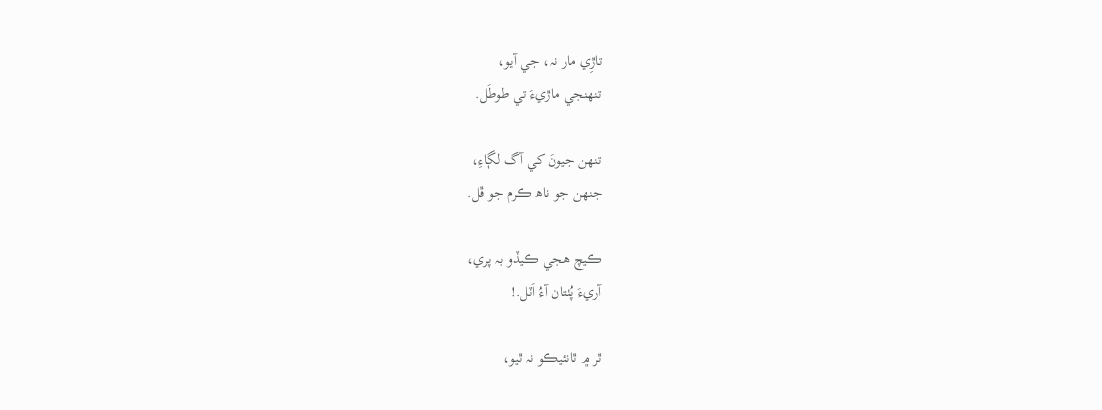تاڙِي مار نہ، جي آيو،
تنھنجي ماڙيءَ تي طوطَل.

تنھن جيونَ کي آگ لڳاءِ،
جنھن جو ناھ ڪرم جو ڦل.

ڪيچ ھجي ڪيڏو بہ پري،
آريءَ پُٺتان آءُ اَٽل.!

ٿر ۾ ٿانئيڪو نہ ٿيو،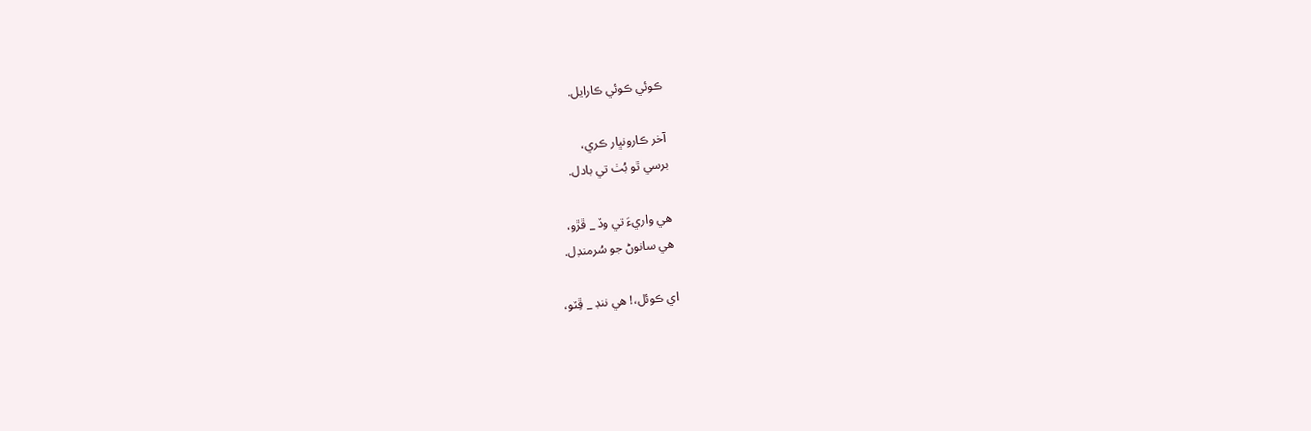ڪوئي ڪوئي ڪارايل.

آخر ڪارونڀار ڪري،
برسي ٿو بُٺ تي بادل.

ھي واريءَ تي وڏ _ ڦڙو،
ھي سانوڻ جو سُرمنڊل.

اي ڪوئل،! ھي ننڊ _ ڦِٽو،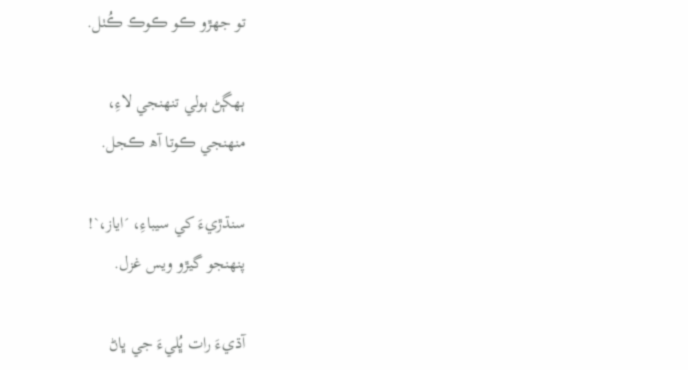تو جھڙو ڪو ڪوڪ ڪُٺل.

ٻھڳڻ ٻولي تنھنجي لاءِ،
منھنجي ڪوتا آھ ڪجل.

سنڌڙيءَ کي سيباءِ، ´اياز،`!
پنھنجو گيڙو ويس غزل.

آڌيءَ رات ڀُليءَ جي ڀاڻ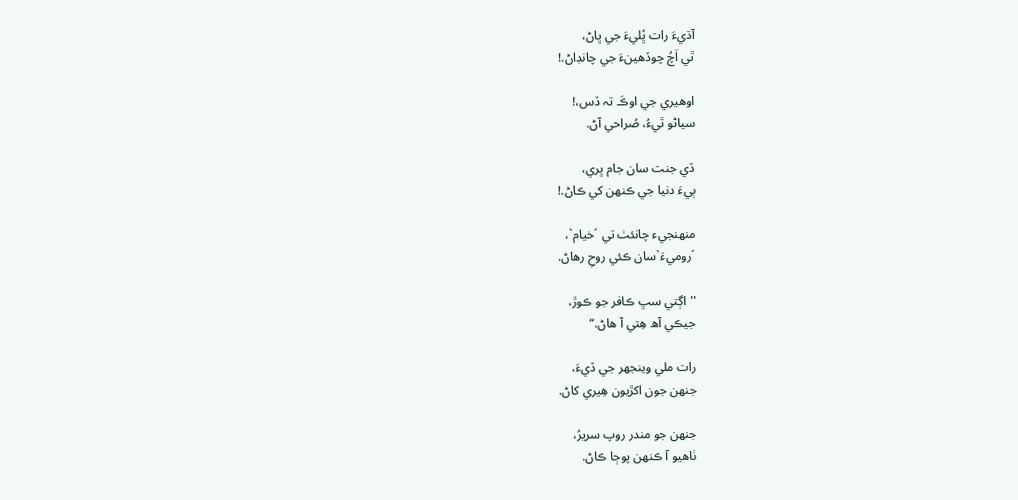آڌيءَ رات ڀُليءَ جي ڀاڻ،
ٿي اَچُ چوڏھينءَ جي چانڊاڻ.!

اوھيري جي اوڪَ تہ ڏس،!
سياڻو ٿيءُ، صُراحي آڻ.

ڏي جنت سان جام ڀري،
ٻيءَ دنيا جي ڪنھن کي ڪاڻ.!

منھنجيء چانئٺ تي ´خيام`،
´روميءَ`سان ڪئي روحِ رھاڻ.

''اڳتي سڀ ڪافر جو ڪوڙ،
جيڪي آھ ھِتي آ ھاڻ.“

رات ملي وينجھر جي ڏيءَ،
جنھن جون اکڙيون ھِيري کاڻ.

جنھن جو مندر روپ سريرُ،
ٺاھيو آ ڪنھن پوڄا ڪاڻ.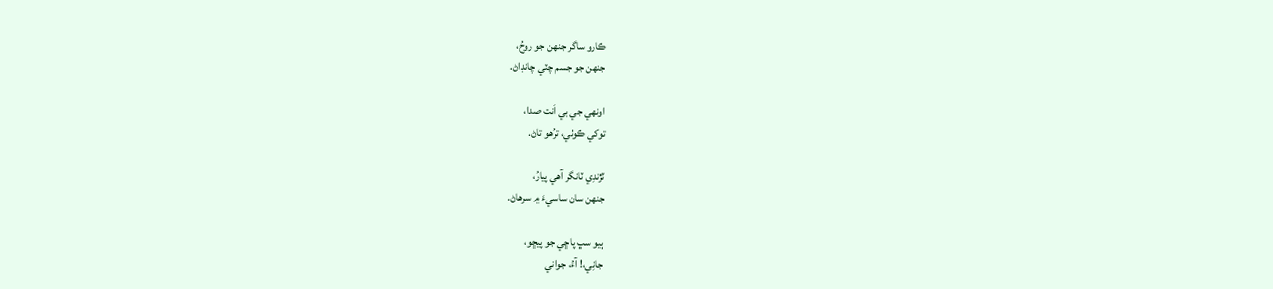ڪارو ساگر جنھن جو روحُ،
جنھن جو جسم چٽي چانڊاڻ.

اونھي جي بي اَنت صدا،
توکي ڪوٺي، ترُھو تاڻ.

ٽڙندِي ٽانگر آھي پيارُ،
جنھن سان ساسيءَ ۾ سرھاڻ.

ٻيو سڀ پاڇي جو پيڇو،
جانِي،! آءُ، جواني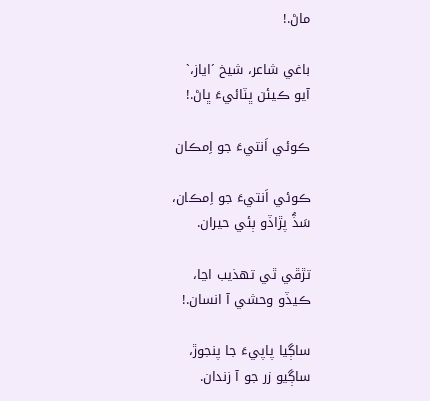ماڻ.!

باغي شاعر، شيخ ´اياز،`
آيو ڪيئن ڀٽائيءَ ڀاڻ.!

ڪوئي اَنتيءَ جو اِمڪان

ڪوئي اَنتيءَ جو اِمڪان،
سَڏُ پڙاڏو ٻئي حيران.

تڙڦي ٿي تھذيب اڃا،
ڪيڏو وحشي آ انسان.!

ساڳيا پاپيءَ جا پنجوڙ،
ساڳيو زر جو آ زندان.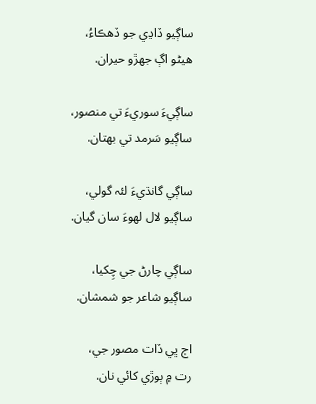ساڳيو ڏاڍي جو ڏھڪاءُ،
ھيڻو اڳ جھڙو حيران.

ساڳيءَ سوريءَ تي منصور،
ساڳيو سَرمد تي بھتان.

ساڳي گانڌيءَ لئہ گولي،
ساڳيو لال لھوءَ سان گيان.

ساڳي چارڻ جي چِکيا،
ساڳيو شاعر جو شمشان.

اڄ ڀي ڏات مصور جي،
رت ۾ ٻوڙي کائي نان.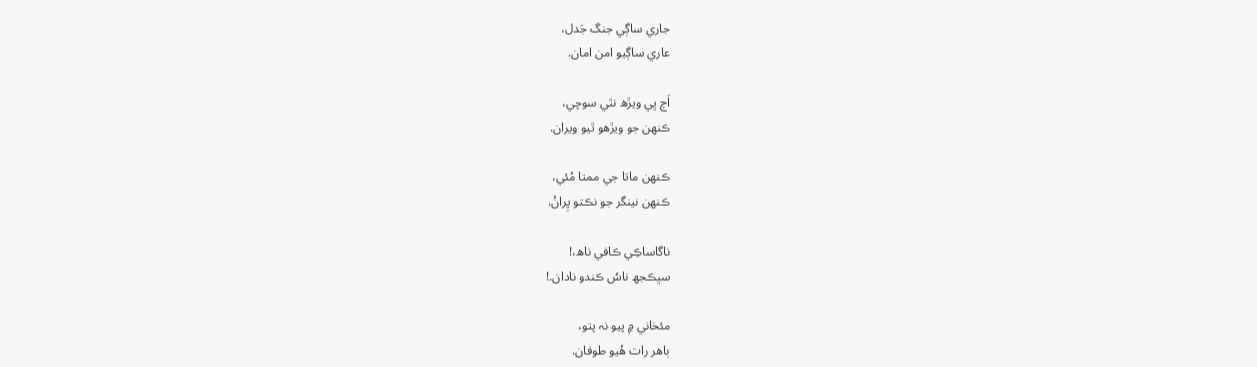جاري ساڳي جنگ جَدل،
عاري ساڳيو امن امان.

اَڄ ڀي ويڙھ نٿي سوچي،
ڪنھن جو ويڙھو ٿيو ويران.

ڪنھن ماتا جي ممتا مُئي،
ڪنھن نينگر جو نڪتو پِرانُ.

ناگاساڪِي ڪافي ناھ،!
سڀڪجھ ناسُ ڪندو نادان.!

مئخاني ۾ پيو نہ پتو،
ٻاھر رات ھُيو طوفان.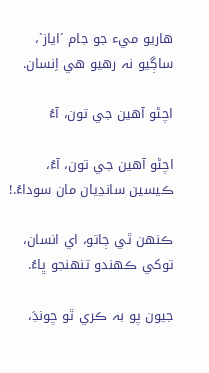ھاريو ميء جو جام ´اياز`،
ساڳيو نہ رھيو ھي اِنسان.

اچڻو آھين جي تون، آءُ

اچڻو آھين جي تون، آءُ،
ڪيسين سانڍيان مان سوداءُ.!

ڪنھن ٿي ڄاتو، اي انسان،
توکي ڪھندو تنھنجو ڀاءُ.

جيون پو بہ ڪري ٿو چونڊَ،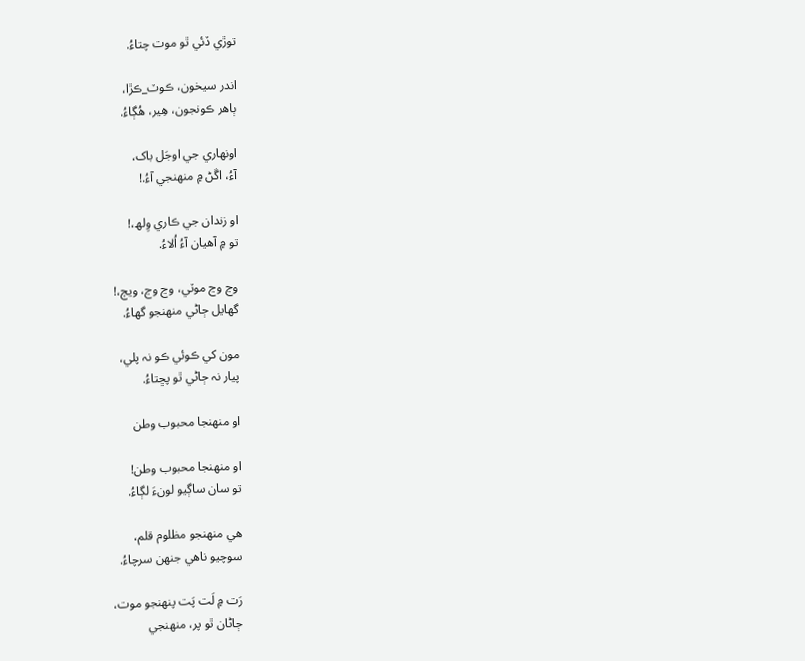توڙي ڏئي ٿو موت چتاءُ.

اندر سيخون، ڪوٽ_ڪڙا،
ٻاھر ڪونجون، ھِير، ھُڳاءُ.

اونھاري جي اوجَل باک،
آءُ، اڱڻ ۾ منھنجي آءُ.!

او زندان جي ڪاري وِلھ،!
تو ۾ آھيان آءُ اُلاءُ.

وڃ وڃ موٽي، وڃ وڃ، ويڄ،!
گھايل ڄاڻي منھنجو گھاءُ.

مون کي ڪوئي ڪو نہ پلي،
پيار نہ ڄاڻي ٿو پڇتاءُ.

او منھنجا محبوب وطن

او منھنجا محبوب وطن!
تو سان ساڳيو لونءَ لڳاءُ.

ھي منھنجو مظلوم قلم،
سوچيو ناھي جنھن سرچاءُ.

رَت ۾ لَت پَت پنھنجو موت،
ڄاڻان ٿو پر، منھنجي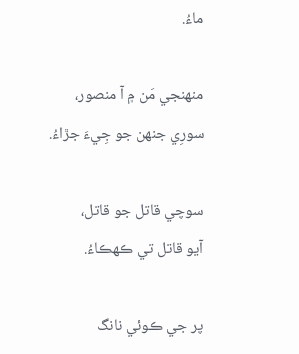ماءُ.

منھنجي مَن ۾ آ منصور،
سورِي جنھن جو جِيءَ جڙاءُ.

سوچي قاتل جو قاتل،
آيو قاتل تي ڪھڪاءُ.

پر جي ڪوئي نانگ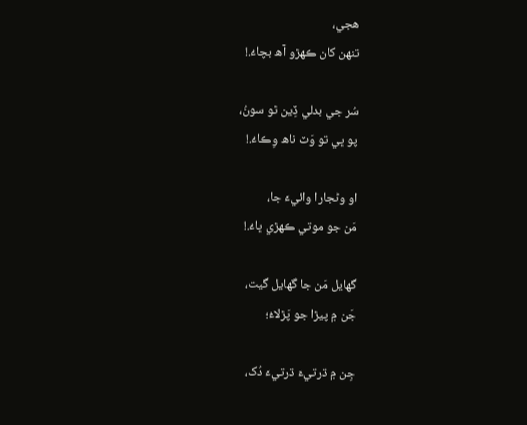ھجي،
تنھن کان ڪھڙو آھ بچاءُ.!

سُر جي بدلي ڏِين ٿو سونُ،
پو ڀي تو وَٽ ناھ وِڪاءُ.!

او وڻجارا وائيءَ جا،
مَن جو موتي ڪھڙي ڀاءُ.!

گھايل مَن جا گھايل گيت،
جَن ۾ پيڙا جو پَڙلاءُ؛

جِن ۾ ڌرتيءَ ڌرتيءَ دُک،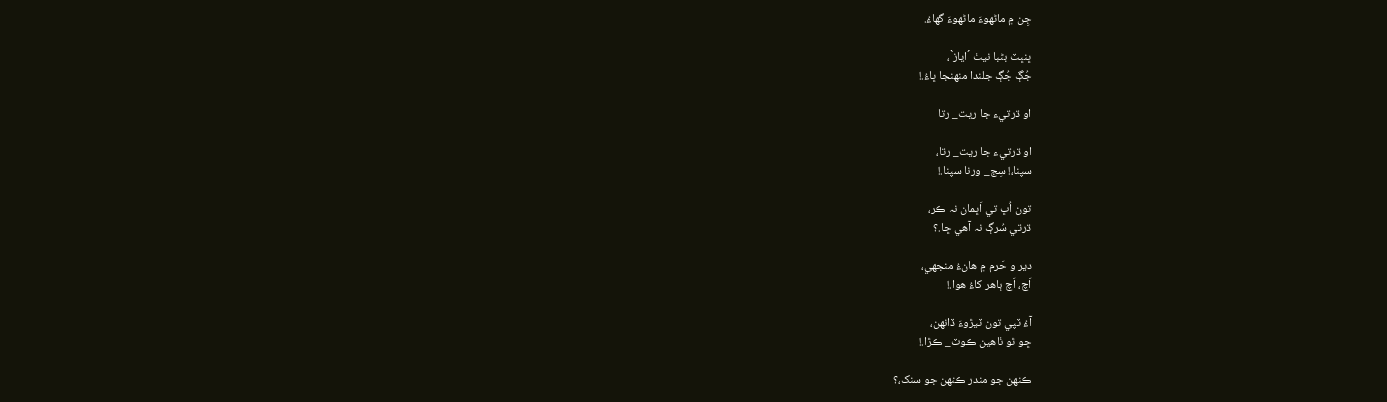جِن ۾ ماڻھوءَ ماڻھوءَ گھاءُ.

ڀنڀٽ بڻبا نيٺ ´اياز`،
جُڳ جُڳ جلندا منھنجا ڀاءُ.!

او ڌرتيء جا ريت_ رتا

او ڌرتيء جا ريت_ رتا،
سپنا،! سِج_ ورنا سپنا.!

تون اُڀ تي اَڀمان نہ ڪر،
ڌرتي سُرڳ نہ آھي ڇا.؟

دير و حَرم ۾ ھانءُ منجھي،
اَچ، اَچ ٻاھر کاءُ ھوا.!

آءُ ٽپي تون ٽيڙوءَ ڏانھن،
ڇو ٿو ٺاھين ڪوٽ_ ڪڙا.!

ڪنھن جو مندر ڪنھن جو سنک،؟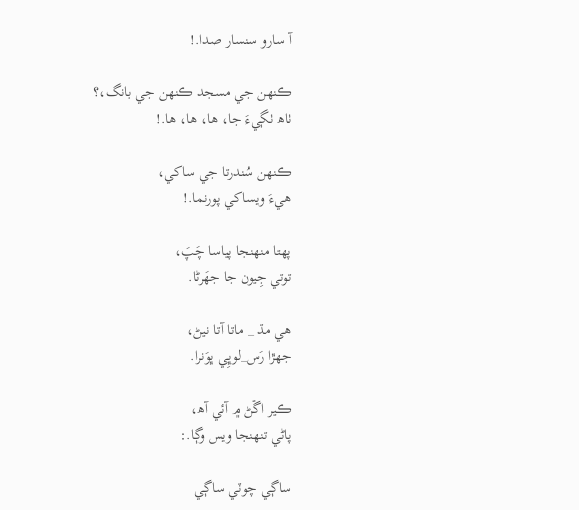آ سارو سنسار صدا.!

ڪنھن جي مسجد ڪنھن جي بانگ،؟
ٺاھ ٺڳيءَ جا، ھا، ھا، ھا.!

ڪنھن سُندرتا جي ساکي،
ھيءَ ويساکي پورنما.!

پھتا منھنجا پياسا چَپَ،
توتي جِيون جا جھَرڻا.

ھي مڌ _ ماتا آتا نيڻ،
جھڙا رَس_لوڀِي ڀوَنرا.

ڪير اڱڻ ۾ آئي آھ،
پاڻي تنھنجا ويس وڳا.:

ساڳي چوٽي ساڳي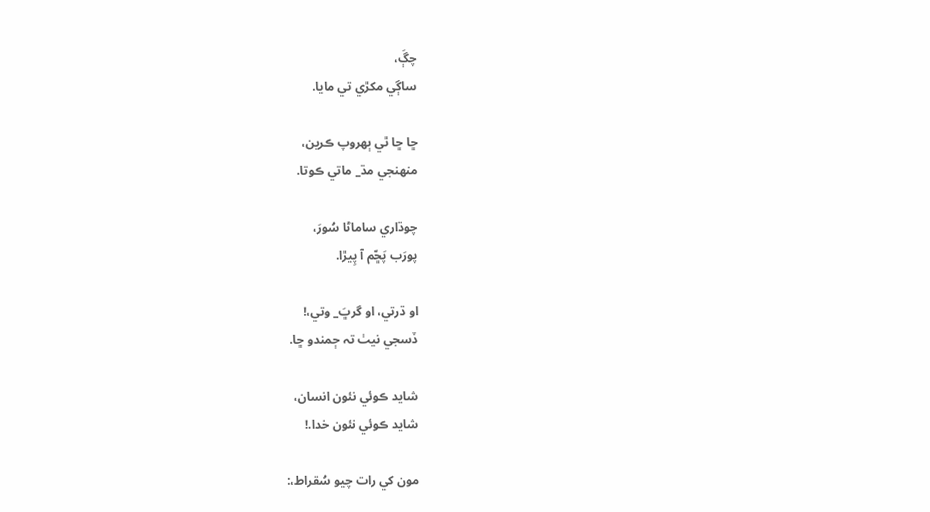چڳَ،
ساڳي مکڙي تي مايا.

ڇا ڇا ٿي ٻھروپ ڪرين،
منھنجي مڌ_ ماتي ڪوتا.

چوڌاري ساماڻا سُورَ،
پورَب پَڇّم آ پِيڙا.

او ڌرتي، او گرڀَ_ وتي،!
ڏسجي نيٺ تہ ڄمندو ڇا.

شايد ڪوئي نئون انسان،
شايد ڪوئي نئون خدا.!

مون کي رات چيو سُقراط،: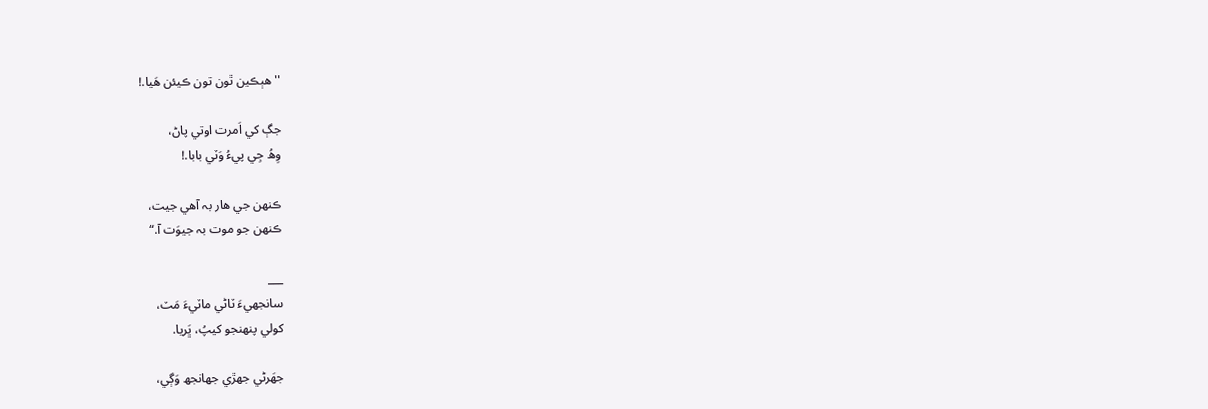''ھٻڪين ٿون تون ڪيئن ھَيا.!

جڳ کي اَمرت اوتي پاڻ،
وِھُ جِي پيءُ وَٽي بابا.!

ڪنھن جي ھار بہ آھي جيت،
ڪنھن جو موت بہ جيوَت آ.“

___
سانجھيءَ ٽاڻي ماٽيءَ مَٽ،
کولي پنھنجو کيپُ، ڀَريا.

جھَرڻي جھڙي جھانجھ وَڳي،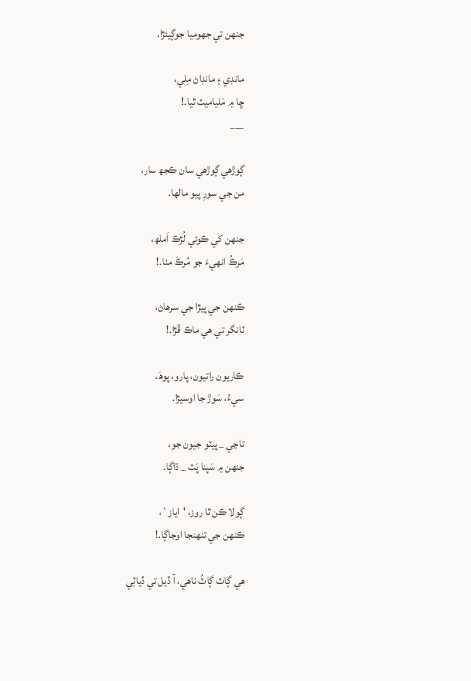جنھن تي جھوميا جوڳيئڙا.

مانڊي ۽ مانڊاڻ مِلي،
ڇا ۾ مَلياميٽ ٿيا.!
___

ڳوڙھي ڳوڙھي سان ڪجھ سار،
من جي سورِ پيو مالھا.

جنھن کي ڪوئي لُڙڪ اَملھ،
مَرڪُ انھيءَ جو مُرڪَ مٺا.!

ڪنھن جي پيڙا جي سرھاڻ،
ٽانگر تي ھي ماڪ ڦڙا.!

ڪاريون راتيون، پارو، پوھَ،
سيءُ، سَوڙ جا اوسيڙا.

تاڃي _ پيٽو جيون جو،
جنھن ۾ سَپنا پَٽ _ ڌاڳا.

ڳولا ڪن ٿا روز، 'اياز`،
ڪنھن جي تنھنجا اوجاڳا.!

ھي ڳاٽ ڳاٽُ ناھي، آ ڏيل تي ڏياٽِي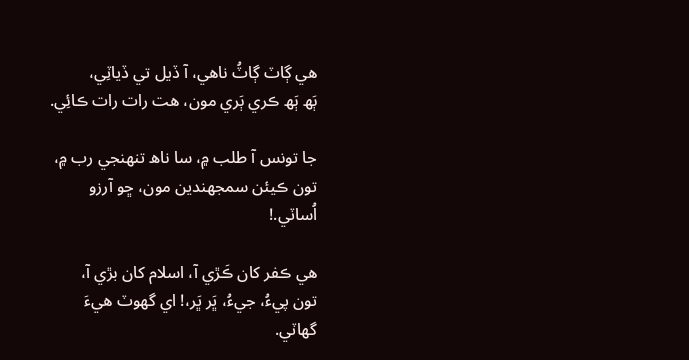ھي ڳاٽ ڳاٽُ ناھي، آ ڏيل تي ڏياٽِي،
ٻَھ ٻَھ ڪري ٻَري مون، ھت رات رات ڪائِي.

جا تونس آ طلب ۾، سا ناھ تنھنجي رب ۾،
تون ڪيئن سمجھندين مون، ڇو آرزو اُساٽي.!

ھي ڪفر کان ڪَڙي آ، اسلام کان بڙي آ،
تون پيءُ، جيءُ، ڀَر ڀَر،! اي گھوٽ ھيءَ گھاٽي.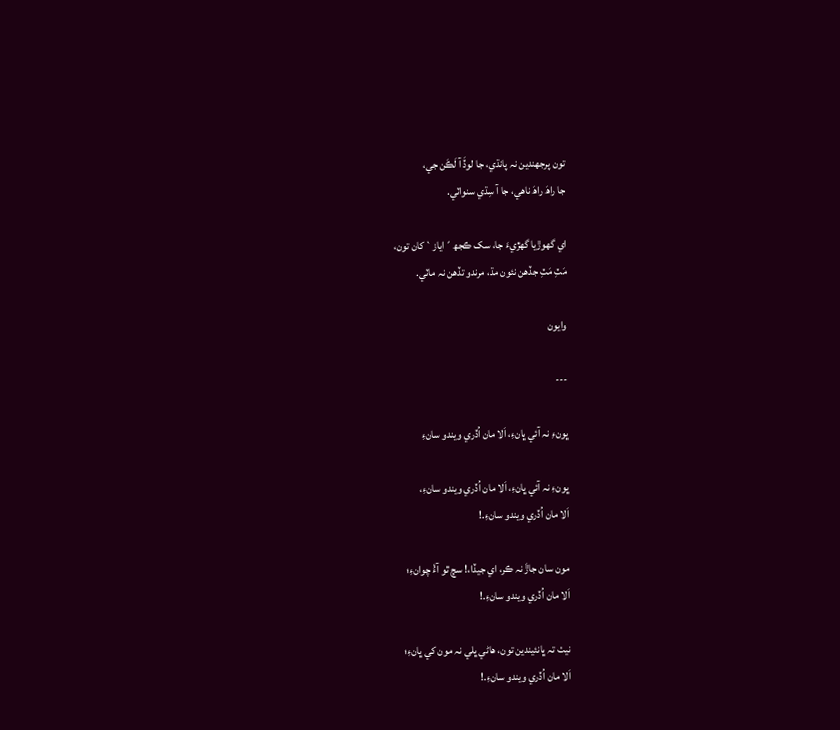تون پرجھندين نہ پانڌي، جا لوڏَ آ لَڪَن جي،
جا راھَ راھَ ناھي، جا آ سِڌي سنواٽي.

اي گھوڙيا گھڙيءَ جا، سک ڪجھ ´اياز` کان تون،
مَٽِ مَٽِ جڏھن نئون مڌ، مرندو تڏھن نہ ماٽي.

وايون

---

ڀونءِ نہ آئي ڀانءِ، اَلا مان اُڏري ويندو سانءِ

ڀونءِ نہ آئي ڀانءِ، اَلا مان اُڏري ويندو سانءِ،
اَلا مان اُڏري ويندو سانءِ.!

مون سان جاڙَ نہ ڪر، اي جيڏا،! سچ ٿو آءُٗ چوانءِ؛
اَلا مان اُڏري ويندو سانءِ.!

نيٺ تہ ڀانئيندين تون، ھاڻي ڀلي نہ مون کي ڀانءِ؛
اَلا مان اُڏري ويندو سانءِ.!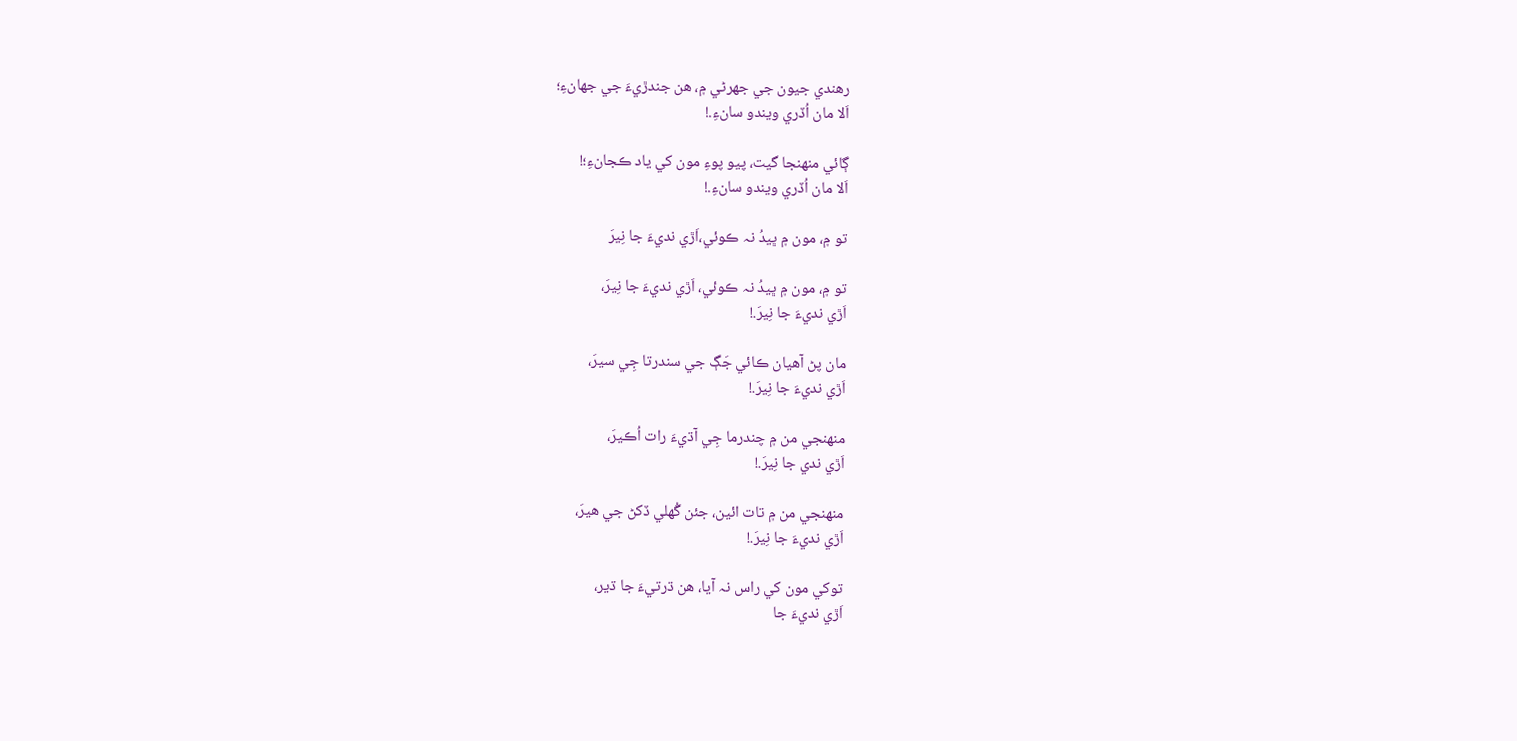رھندي جيون جي جھرڻي ۾، ھن جندڙيءَ جي جھانءِ؛
اَلا مان اُڏري ويندو سانءِ.!

ڳائي منھنجا گيت، پيو پوءِ مون کي ياد ڪجانءِ؛!
اَلا مان اُڏري ويندو سانءِ.!

تو ۾، مون ۾ ڀيدُ نہ ڪوئي،اَڙي نديءَ جا نِيرَ

تو ۾، مون ۾ ڀيدُ نہ ڪوئي، اَڙي نديءَ جا نِيرَ،
اَڙي نديءَ جا نِيرَ.!

مان پڻ آھيان ڪائي جَڳ جي سندرتا جِي سيرَ،
اَڙي نديءَ جا نِيرَ.!

منھنجي من ۾ چندرما جِي آڌيءَ رات اُڪيرَ،
اَڙي ندي جا نِيرَ.!

منھنجي من ۾ تات ائين، جئن گُھلي ڏکڻ جي ھيرَ،
اَڙي نديءَ جا نِيرَ.!

توکي مون کي راس نہ آيا، ھن ڌرتيءَ جا ڌير،
اَڙي نديءَ جا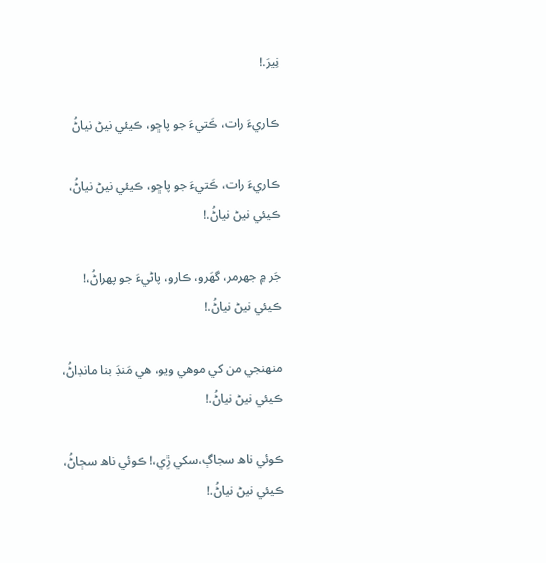نِيرَ.!

ڪاريءَ رات، ڪَتيءَ جو پاڇو، ڪيئي نيڻ نياڻُ

ڪاريءَ رات، ڪَتيءَ جو پاڇو، ڪيئي نيڻ نياڻُ،
ڪيئي نيڻ نياڻُ.!

جَر ۾ جھرمر، گھَرو، ڪارو، پاڻيءَ جو پھراڻُ،!
ڪيئي نيڻ نياڻُ.!

منھنجي من کي موھي ويو، ھي مَنڊَ بنا مانڊاڻُ،
ڪيئي نيڻ نياڻُ.!

ڪوئي ناھ سجاڳ،سکي ڙِي،! ڪوئي ناھ سڄاڻُ،
ڪيئي نيڻ نياڻُ.!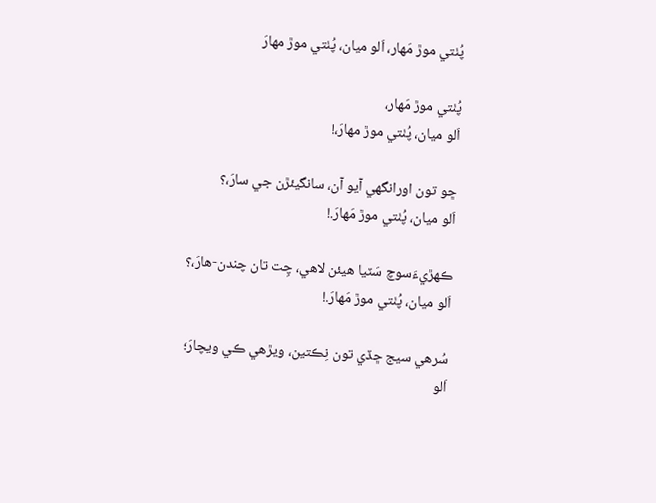پُٺتي موڙ مَھار، اَلو ميان، پُٺتي موڙ مھارَ

پُٺتي موڙ مَھار،
اَلو ميان، پُٺتي موڙ مھارَ،!

ڇو تون اورانگھي آيو آن، سانگيئڙن جي سارَ،؟
اَلو ميان، پُٺتي موڙ مَھارَ.!

ڪھڙيءَسوچ سَٽيا ھيئن لاھي، چِت تان چندن-ھارَ،؟
اَلو ميان، پُٺتي موڙ مَھارَ.!

سُرھي سيج ڇڏي تون نِڪتين، ويڙھي ڪي ويچارَ؛
اَلو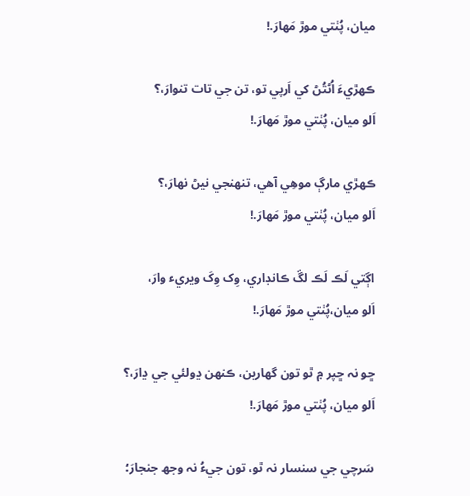ميان، پُٺتي موڙ مَھارَ.!

ڪھڙيءَ اُڻتُڻ کي اَرپي تو، تن جي تات تنوارَ،؟
اَلو ميان، پُٺتي موڙ مَھارَ.!

ڪھڙي مارڳ موھِي آھي، تنھنجي نيڻ نھارَ،؟
اَلو ميان، پُٺتي موڙ مَھارَ.!

اڳتي لَڪ لَڪ لڱ ڪانڊاري، وِک وِکَ ويريء وارَ،
اَلو ميان،پُٺتي موڙ مَھارَ.!

ڇو نہ ڇپر ۾ ٿو تون گھارين، ڪنھن ڍولئي جي ڍارَ،؟
اَلو ميان، پُٺتي موڙ مَھارَ.!

سَرچي جي سنسار نہ ٿو، تون جيءُ نہ وجھ جنجارَ؛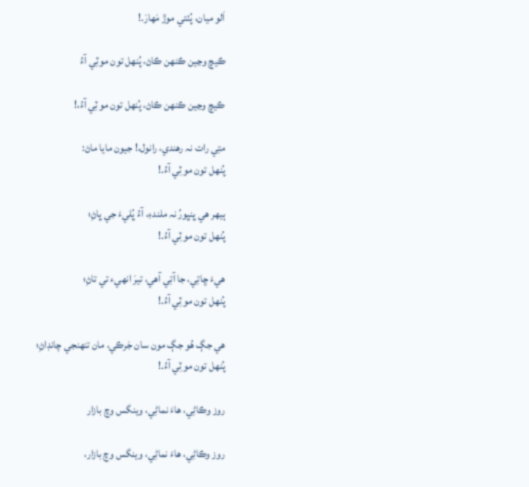اَلو ميان، پُٺتي موڙ مَھارَ.!

ڪيچ وڃين ڪنھن ڪاڻ، پُنھل تون موٽِي آءُ

ڪيچ وڃين ڪنھن ڪاڻ، پُنھل تون موٽِي آءُ،!

متِي رات نہ رھندي، رانول،! جيون مايا ماڻ:
پُنھل تون موٽِي آءُ.!

ٻيھر ھي ڀنڀورُ نہ ملندءِ، آءُ ڀُليءَ جي ڀاڻِ؛
پُنھل تون موٽِي آءُ.!

ھيءَ ڇاتِي، جا آتِي آھي، تيرَ انھيء تي تاڻِ؛
پُنھل تون موٽِي آءُ.!

ھي جڳ ھُو جڳ مون سان جَرڪي، مان تنھنجي چانڊاڻِ؛
پُنھل تون موٽِي آءُ.!

روز وڪاڻِي، ھاءَ نماڻِي، وينگس وچ بازار

روز وڪاڻِي، ھاءَ نماڻِي، وينگس وچ بازار،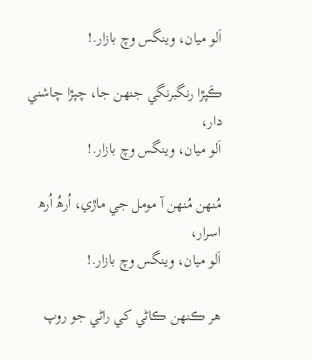اَلو ميان، وينگس وچ بازار.!

ڪَپڙا رنگبرنگي جنھن جا، چپڙا چاشني دار،
اَلو ميان، وينگس وچ بازار.!

مُنھن مُنھن آ مومل جي ماڙي، اُرھُ اُرھ اسرار،
اَلو ميان، وينگس وچ بازار.!

ھر ڪنھن ڪاڻي کي راڻي جو روپ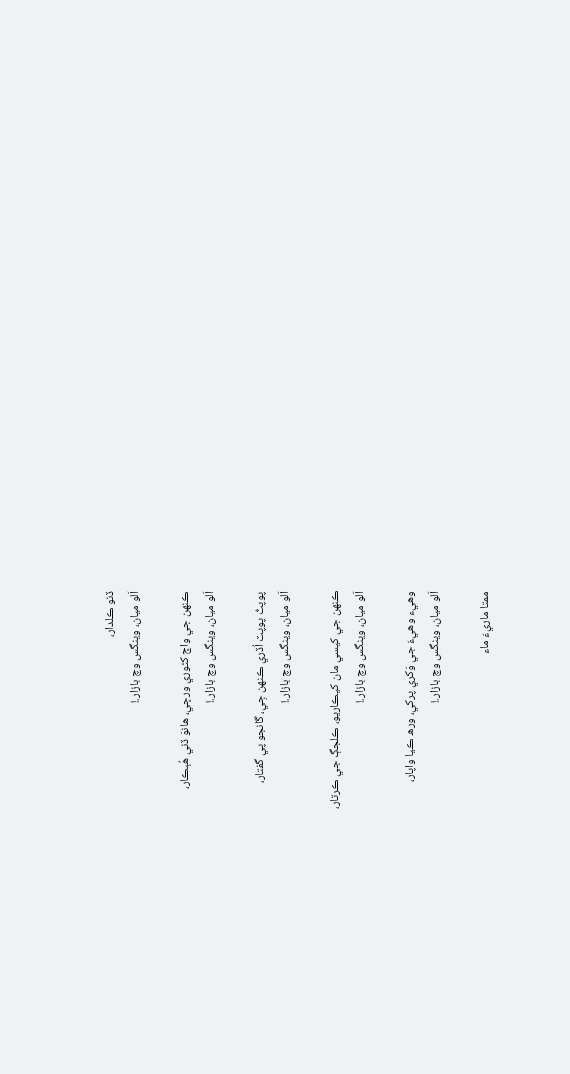ڏنو ڪلدار،
اَلو ميان، وينگس وچ بازار.!

ڪنھن جي واڇ کٿوري ورڇي، ھانوَ ڏني ھُٻڪار،
اَلو ميان، وينگس وچ بازار.!

پوپٽُ پوپٽ اُڏري ڪنھن جِي، گانجو پي گفتار،
اَلو ميان، وينگس وچ بازار.!

ڪنھن جي کيسي مان کيڪاريو، ڪلجڳ جي ڪرتار،
اَلو ميان، وينگس وچ بازار.!

وھيء وھيءَ جي وَکري پرکي، ورھ ڪيا واپار،
اَلو ميان، وينگس وچ بازار.!

ممتا ماريءَ ماء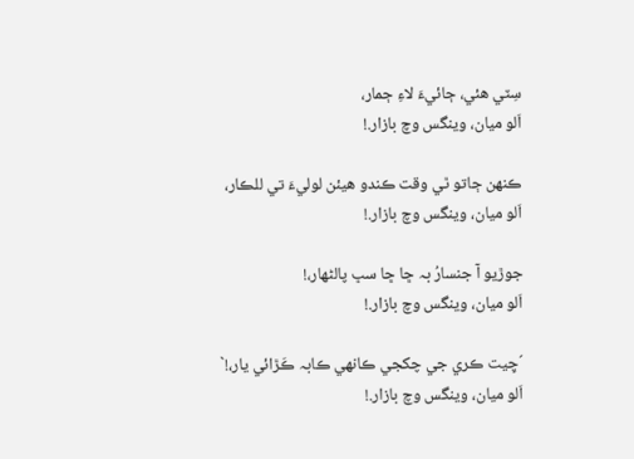سِٽي ھئي، ڄائيءَ لاءِ ڄمار،
اَلو ميان، وينگس وچ بازار.!

ڪنھن ڄاتو ٿي وقت ڪندو ھيئن لوليءَ تي للڪار،
اَلو ميان، وينگس وچ بازار.!

جوڙيو آ جنسارُ بہ ڇا ڇا سڀ پالڻھار،!
اَلو ميان، وينگس وچ بازار.!

´چِيت ڪري جي چکجي ڪانھي ڪابہ ڪَڙائي يار،!`
اَلو ميان، وينگس وچ بازار.!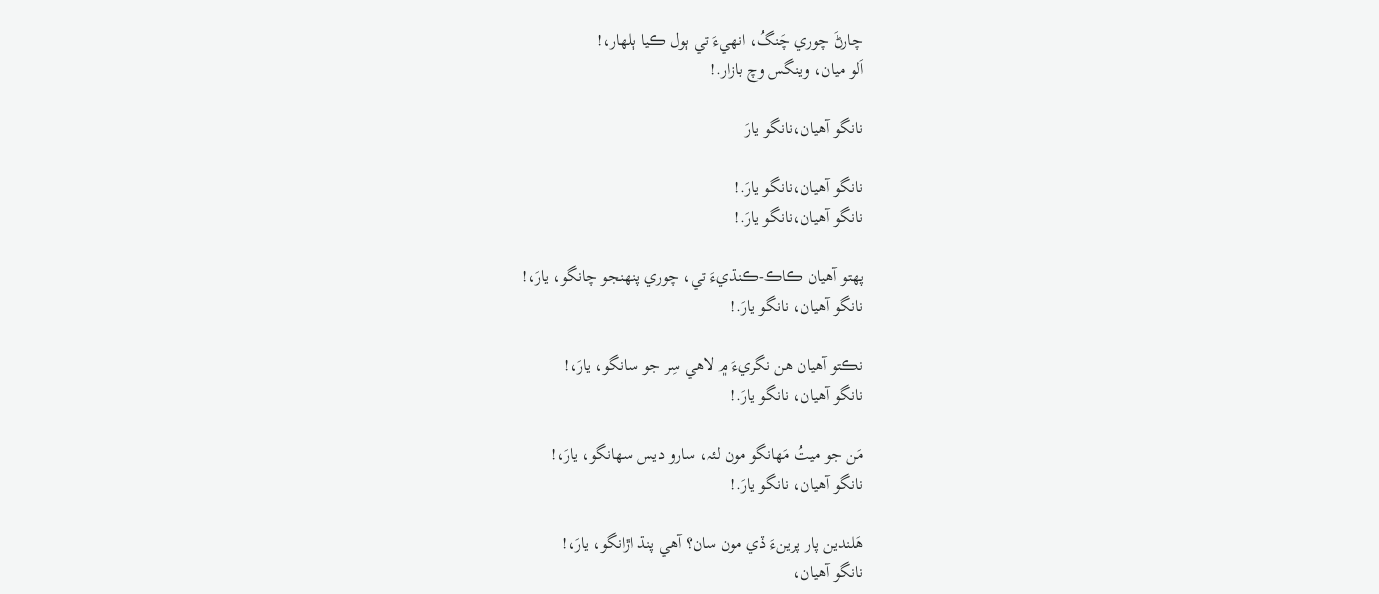چارڻَ چوري چَنگُ، انھيءَ تي ٻول ڪيا ٻلھار،!
اَلو ميان، وينگس وچ بازار.!

نانگو آھيان،نانگو يارَ

نانگو آھيان،نانگو يارَ.!
نانگو آھيان،نانگو يارَ.!

پھتو آھيان ڪاڪ-ڪنڌيءَ تي، چوري پنھنجو چانگو، يارَ،!
نانگو آھيان، نانگو يارَ.!

نڪتو آھيان ھن نگريءَ ۾ لاھي سِر جو سانگو، يارَ،!
نانگو آھيان، نانگو يارَ.!

مَن جو ميتُ مَھانگو مون لئہ، سارو ديس سھانگو، يارَ،!
نانگو آھيان، نانگو يارَ.!

ھَلندين پار پرينءَ ڏي مون سان؟ آھي پنڌ اڙانگو، يارَ،!
نانگو آھيان،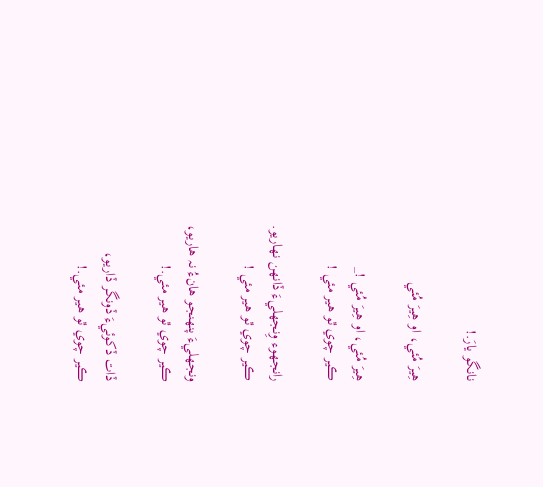نانگو يارَ.!

ھِيرَ مُئي، او ھِيرَ مُئي

ھِيرَ مُئي، او ھِيرَ مُئي !_
ڪير چوي ٿو ھير مئي !

رانجھوء وِنجھليءَ ڏانھن نھاريو.
ڪير چوي ٿو ھير مئي !

ونجھليءَ پنھنجو ھانءُ نہ ھاريو،
ڪير چوي ٿو ھير مئي.!

ڏات ڏکوئيءَ ڏونگر ڏاريو،
ڪير چوي ٿو ھير مئي.!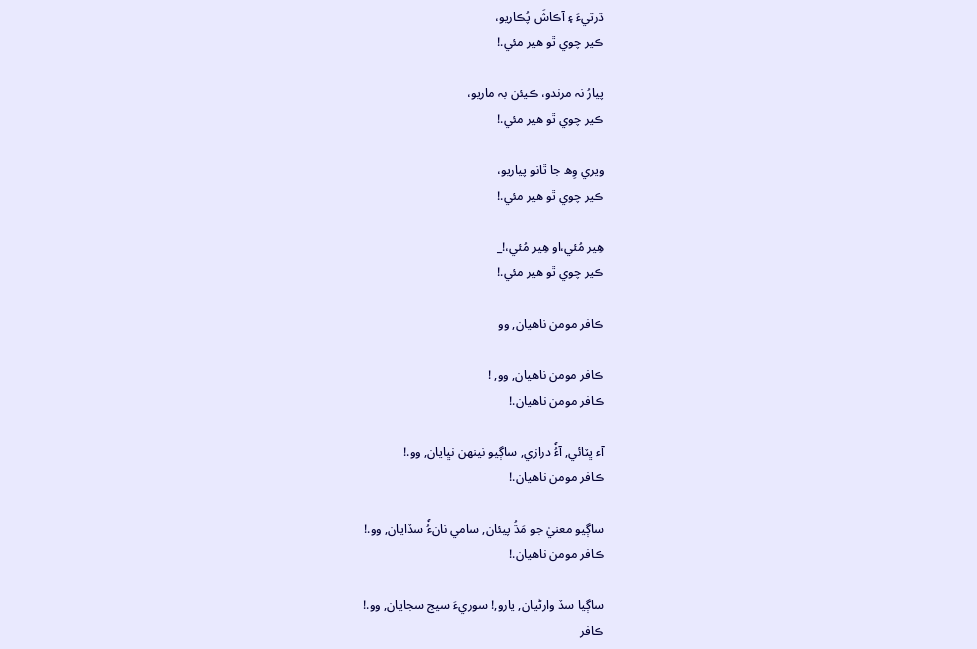ڌرتيءَ ۽ آڪاشَ پُڪاريو،
ڪير چوي ٿو ھير مئي.!

پيارُ نہ مرندو، ڪيئن بہ ماريو،
ڪير چوي ٿو ھير مئي.!

ويري وِھ جا ٿانو پياريو،
ڪير چوي ٿو ھير مئي.!

ھِير مُئي،او ھِير مُئي،!_
ڪير چوي ٿو ھير مئي.!

ڪافر مومن ناھيان, وو

ڪافر مومن ناھيان, وو, !
ڪافر مومن ناھيان.!

آء ڀٽائي, آءُٗ درازي, ساڳيو نينھن نڀايان, وو.!
ڪافر مومن ناھيان.!

ساڳيو معنيٰ جو مَڌُ پيئان, سامي نانءُٗ سڏايان, وو.!
ڪافر مومن ناھيان.!

ساڳيا سڏ وارڻيان, يارو,! سوريءَ سيج سجايان, وو.!
ڪافر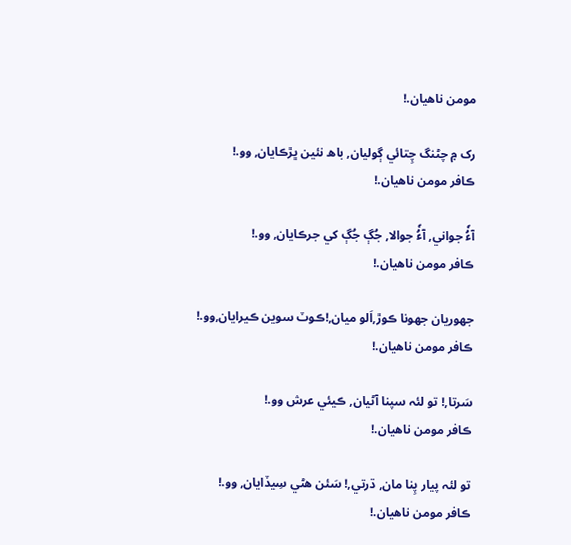مومن ناھيان.!

رک ۾ چڻنگ چِتائي ڳوليان, باھ نئين ڀڙڪايان, وو.!
ڪافر مومن ناھيان.!

آءُٗ جواني, آءُٗ جوالا, جُڳ جُڳ کي جرڪايان, وو.!
ڪافر مومن ناھيان.!

جھوريان جھونا ڪوڙ,اَلو ميان,!ڪوٽ سوين ڪيرايان,وو.!
ڪافر مومن ناھيان.!

سَرتا,! تو لئہ سپنا آڻيان, ڪيئي عرش وو.!
ڪافر مومن ناھيان.!

تو لئہ پيار پِنا مان, ڌرتي,! سَئن ھڻي سِيڏايان, وو.!
ڪافر مومن ناھيان.!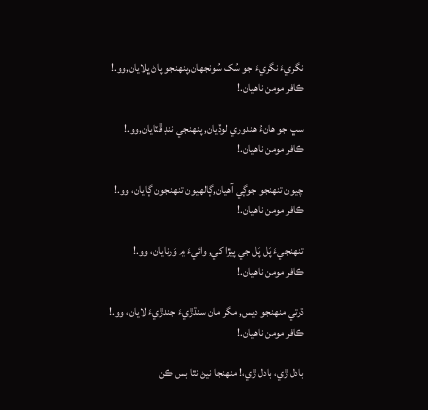نگريءَ نگريءَ جو سُک سُونجھان,پنھنجو پاڻ ڀلايان,وو.!
ڪافر مومن ناھيان.!

سڀ جو ھانءُ ھندوري لوڏيان, پنھنجي ننڊ ڦٽايان,وو.!
ڪافر مومن ناھيان.!

چيون تنھنجو جوڳي آھيان,ڳالھيون تنھنجون ڳايان، وو.!
ڪافر مومن ناھيان.!

تنھنجيءَ پَل پَل جي پيڙا کي, وائيءَ ۾ وَرنايان، وو.!
ڪافر مومن ناھيان.!

ڌرتي منھنجو ديس, مگر مان سنڌڙيءَ جندڙيءَ لايان، وو.!
ڪافر مومن ناھيان.!

بادل ڙي، بادل ڙي،! منھنجا نيڻ نٿا بس ڪن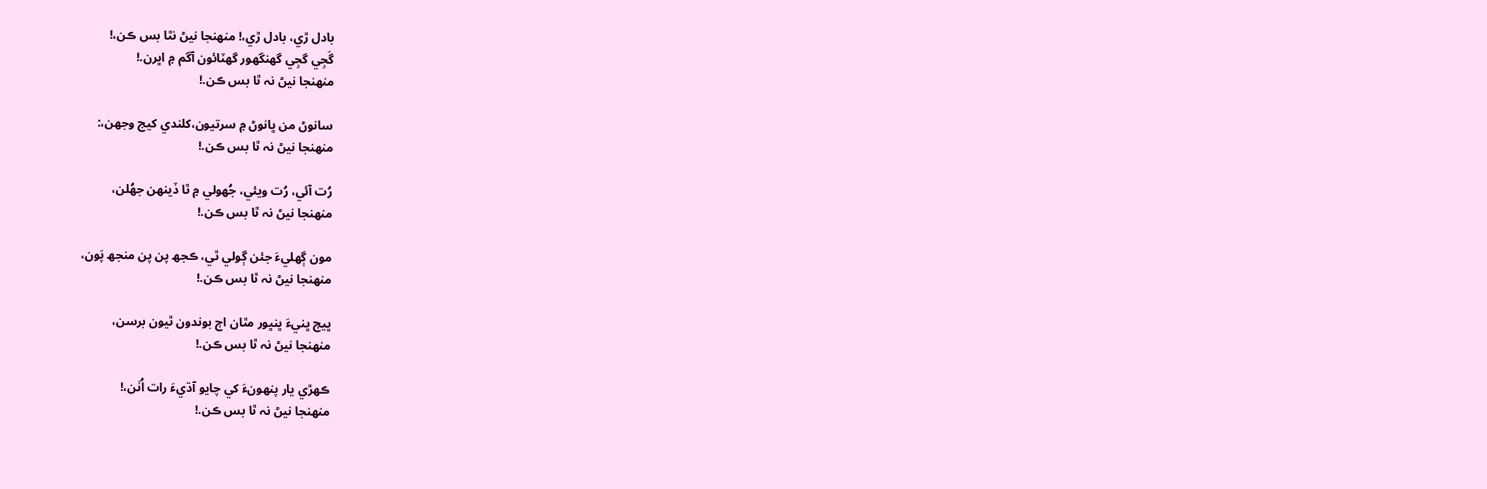بادل ڙي، بادل ڙي،! منھنجا نيڻ نٿا بس ڪن،!
گَجِي گجِي گھنگھور گھٽائون آگم ۾ اڀرن.!
منھنجا نيڻ نہ ٿا بس ڪن.!

سانوڻ من ڀانوڻ ۾ سرتيون،کلندي کيج وجھن،:
منھنجا نيڻ نہ ٿا بس ڪن.!

رُت آئي، رُت ويئي، جُھولي ۾ ٿا ڏينھن جھُلن،
منھنجا نيڻ نہ ٿا بس ڪن.!

مون ڳھليءَ جئن ڳولي ٿي، ڪجھ پن پن منجھ پَون،
منھنجا نيڻ نہ ٿا بس ڪن.!

ڀيڄ ڀنيءَ ڀنڀور مٿان اڄ بوندون ٿيون برسن،
منھنجا نيڻ نہ ٿا بس ڪن.!

ڪھڙي يار پنھونءَ کي چايو آڌيءَ رات اُٺن،!
منھنجا نيڻ نہ ٿا بس ڪن.!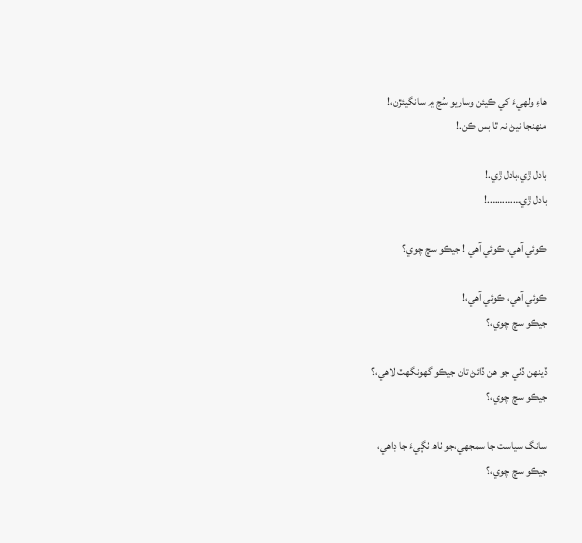ھاءِ ولھيءَ کي ڪيئن وساريو سُڃ ۾ سانگيئڙن،!
منھنجا نيڻ نہ ٿا بس ڪن.!

بادل ڙي،بادل ڙي.!
بادل ڙي………….!

ڪوئي آھي، ڪوئي آھي ! جيڪو سچ چوي؟

ڪوئي آھي، ڪوئي آھي،!
جيڪو سچ چوي،؟

ڏينھن ڏٺي جو ھن ڏائڻ تان جيڪو گھونگھٽ لاھي،؟
جيڪو سچ چوي،؟

سانگ سياست جا سمجھي،جو ٺاھ ٺڳيءَ جا ڊاھي،
جيڪو سچ چوي،؟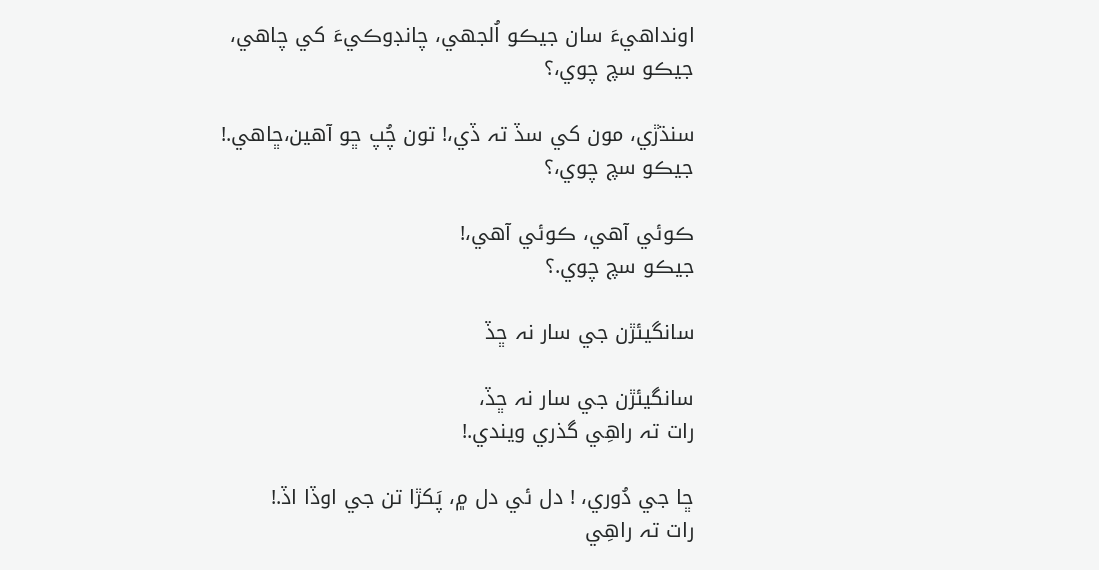اونداھيءَ سان جيڪو اُلجھي، چانڊوڪيءَ کي چاھي،
جيڪو سچ چوي،؟

سنڌڙي، مون کي سڏ تہ ڏي،! تون چُپ ڇو آھين،ڇاھي.!
جيڪو سچ چوي،؟

ڪوئي آھي، ڪوئي آھي،!
جيڪو سچ چوي.؟

سانگيئڙن جي سار نہ ڇڏ

سانگيئڙن جي سار نہ ڇڏ،
رات تہ راھِي گذري ويندي.!

ڇا جي دُوري، ! دل ئي دل ۾، پَکڙا تن جي اوڏا اڏ.!
رات تہ راھِي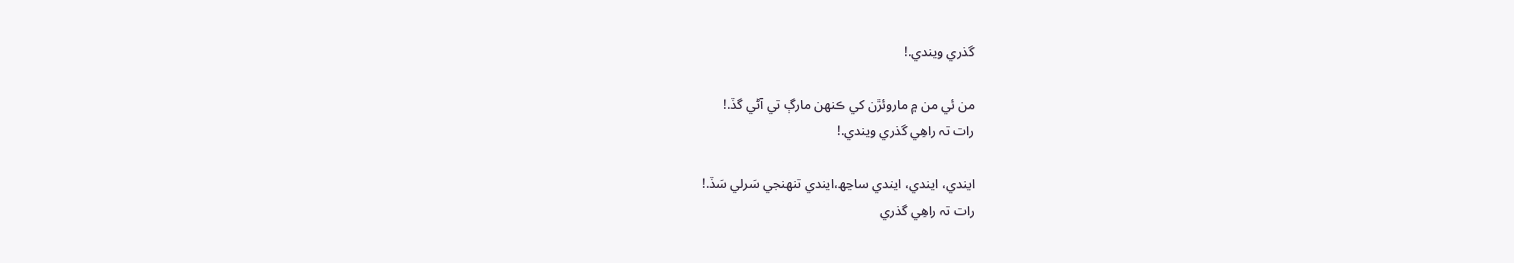گذري ويندي.!

من ئي من ۾ ماروئڙن کي ڪنھن مارڳ تي آڻي گڏ.!
رات تہ راھِي گذري ويندي.!

ايندي، ايندي، ايندي ساڃھ،ايندي تنھنجي سَرلي سَڏ.!
رات تہ راھِي گذري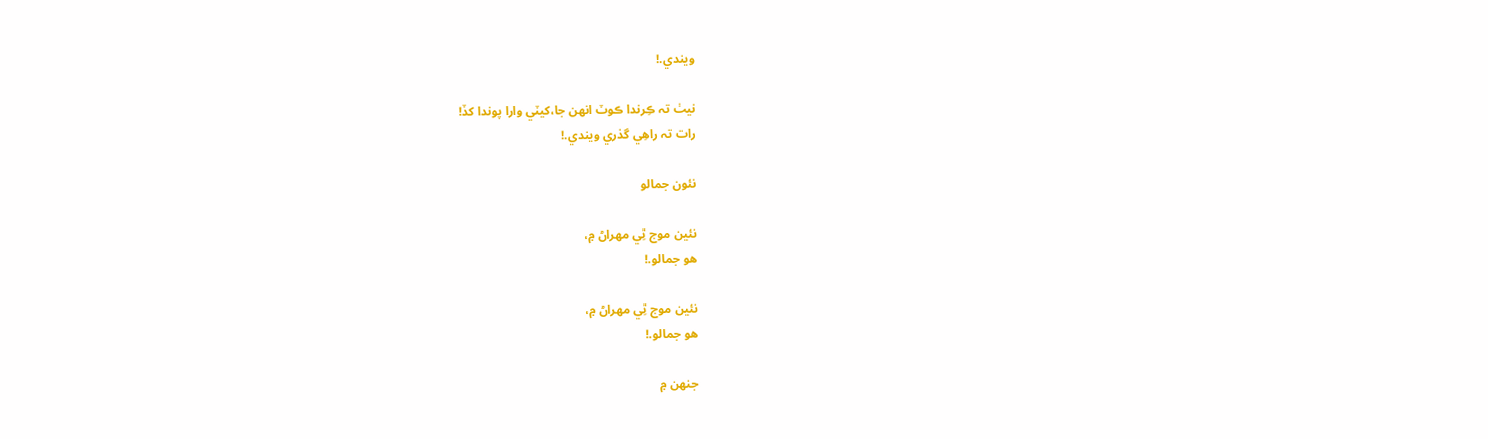ويندي.!

نيٺ تہ ڪِرندا ڪوٽ انھن جا،کيٽي وارا پوندا کڏ!
رات تہ راھِي گذري ويندي.!

نئون جمالو

نئين موج ٿِي مھراڻ ۾،
ھو جمالو.!

نئين موج ٿِي مھراڻ ۾،
ھو جمالو.!

جنھن ۾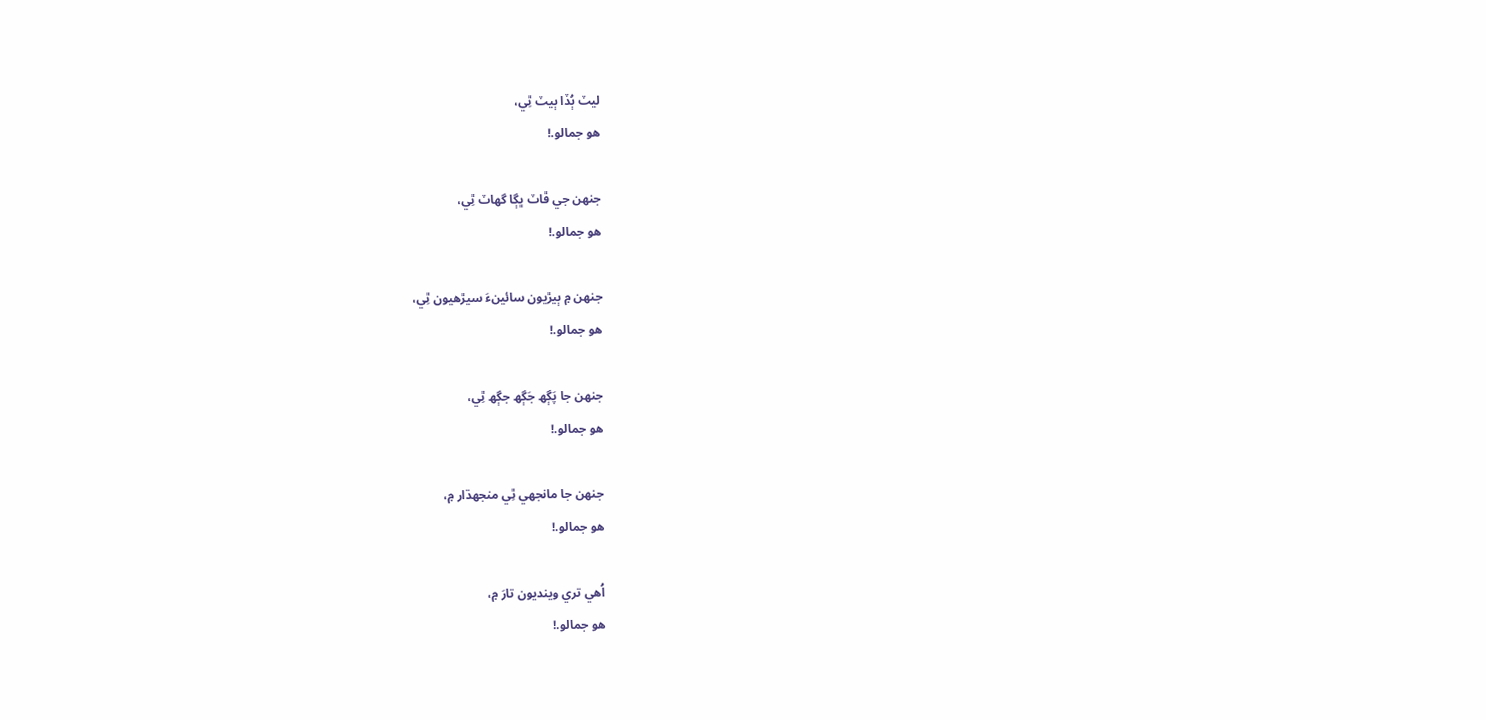ليٽ ٻُڏا ٻيٽ ٿِي،
ھو جمالو.!

جنھن جي ڦاٽ ڀڳا گھاٽ ٿِي،
ھو جمالو.!

جنھن ۾ ٻيڙيون سائينءَ سيڙھيون ٿِي،
ھو جمالو.!

جنھن جا پَڳھ جَڳھ جڳھ ٿِي،
ھو جمالو.!

جنھن جا مانجھي ٿِي منجھڌار ۾،
ھو جمالو.!

اُھي تري وينديون تارَ ۾،
ھو جمالو.!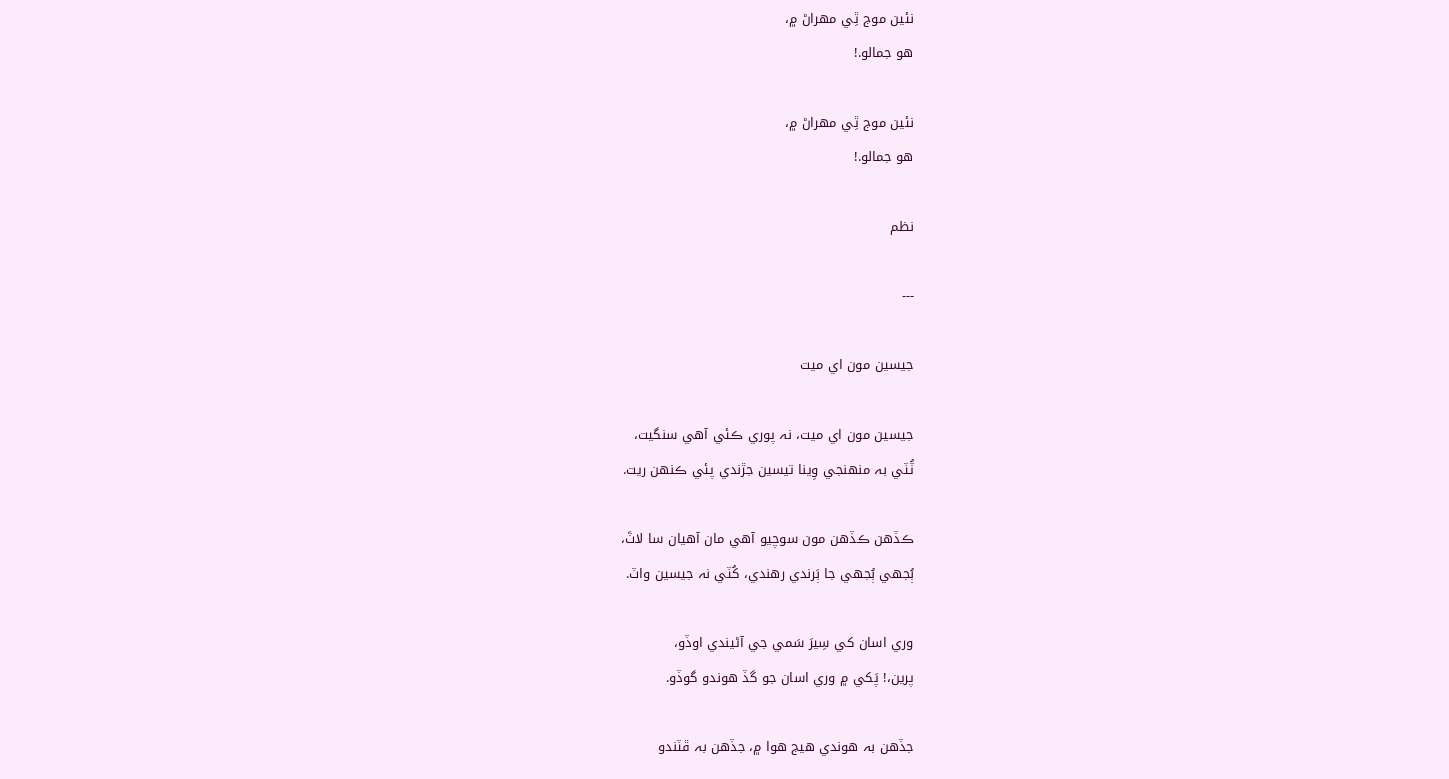نئين موج ٿِي مھراڻ ۾،
ھو جمالو.!

نئين موج ٿِي مھراڻ ۾،
ھو جمالو.!

نظم

---

جيسين مون اي ميت

جيسين مون اي ميت، نہ پوري ڪئي آھي سنگيت،
ٽُٽي بہ منھنجي وِينا تيسين جڙندي پئي ڪنھن ريت.

ڪڏھن ڪڏھن مون سوچيو آھي مان آھيان سا لاٽَ،
ٻُجھي ٻُجھي جا ٻَرندي رھندي، کُٽي نہ جيسين واٽ.

وري اسان کي سِيرَ سَمي جي آڻيندي اوڏو،
پرين،! پَکي ۾ وري اسان جو گڏ ھوندو گوڏو.

جڏھن بہ ھوندي ھيج ھوا ۾، جڏھن بہ ڦٽندو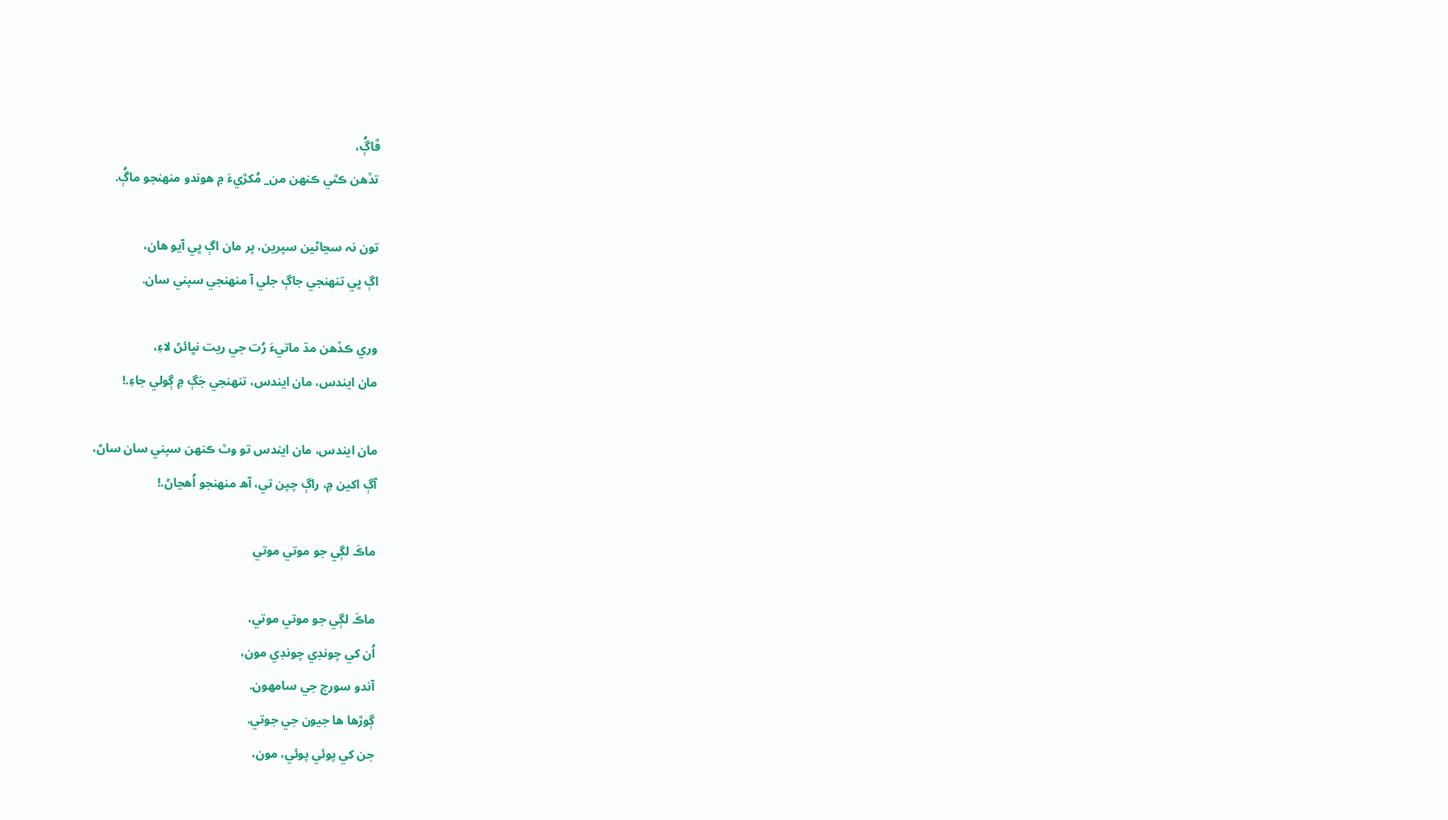ڦاڳُ،
تڏھن ڪٿي ڪنھن من_ مُکڙيءَ ۾ ھوندو منھنجو ماڳُ.

تون نہ سڃاڻين سپرين، پر مان اڳ ڀي آيو ھان،
اڳ ڀي تنھنجي جاڳ جلي آ منھنجي سپني سان.

وري ڪڏھن مڌ ماتيءَ رُت جي ريت نڀائڻ لاءِ،
مان ايندس، مان ايندس، تنھنجي جَڳ ۾ ڳولي جاءِ.!

مان ايندس، مان ايندس تو وٽ ڪنھن سپني سان ساڻ،
آڳ اکين ۾، راڳ چپن تي، آھ منھنجو اُھڃاڻ.!

ماڪَ لڳي جو موتي موتي

ماڪَ لڳي جو موتي موتي،
اُن کي چونڊي چونڊي مون،
آندو سورج جي سامھون.
ڳوڙھا ھا جيون جي جوتي.
جن کي پوئي پوئي، مون،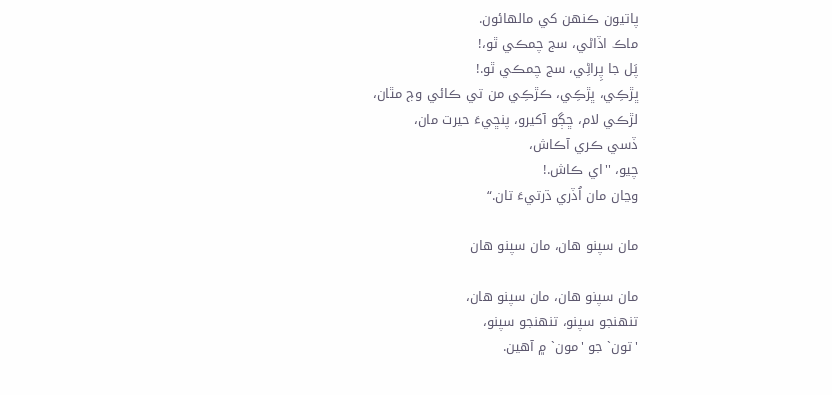پاتيون ڪنھن کي مالھائون.
ماڪ اڏاڻي، سج چمڪي ٿو،!
پَل جا پِراڻِي، سج چمڪي ٿو.!
ڀڙڪِي، ڀڙڪِي، ڪڙڪِي من تي ڪائي وڄ مٿان،
لڙڪي لام، ڇڳو آکيرو، پنڇيءَ حيرت مان،
ڏسي ڪري آڪاش،
چيو، ''اي ڪاش.!
وڃان مان اُڏري ڌرتيءَ تان.“

مان سپنو ھان، مان سپنو ھان

مان سپنو ھان، مان سپنو ھان،
تنھنجو سپنو، تنھنجو سپنو،
'تون` جو 'مون` ۾ آھين.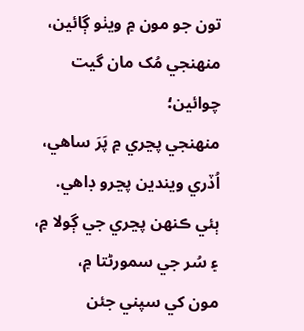تون جو مون ۾ ويٺو ڳائين،
منھنجي مُک مان گيت چوائين؛
منھنجي پڃري ۾ پَرَ ساھي،
اُڏري ويندين پڃرو ڊاھي.
ٻئي ڪنھن پڃري جي ڳولا ۾،
۽ سُر جي سمورڻتا ۾،
مون کي سپني جئن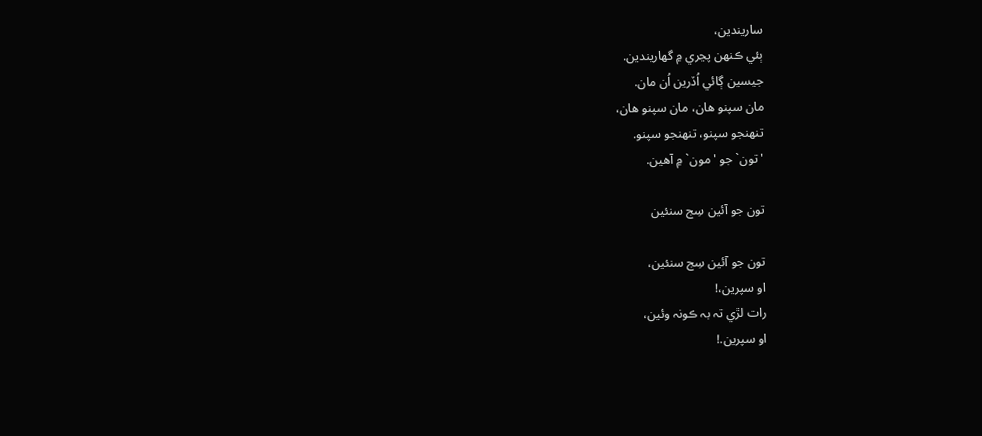ساريندين،
ٻئي ڪنھن پڃري ۾ گھاريندين.
جيسين ڳائي اُڏرين اُن مان.
مان سپنو ھان، مان سپنو ھان،
تنھنجو سپنو، تنھنجو سپنو.
'تون` جو 'مون` ۾ آھين.

تون جو آئين سِج سنئين

تون جو آئين سِج سنئين،
او سپرين،!
رات لڙي تہ بہ ڪونہ وئين،
او سپرين.!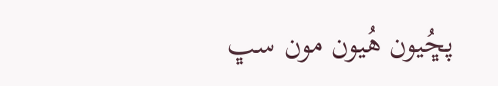پڇُيون ھُيون مون سڀ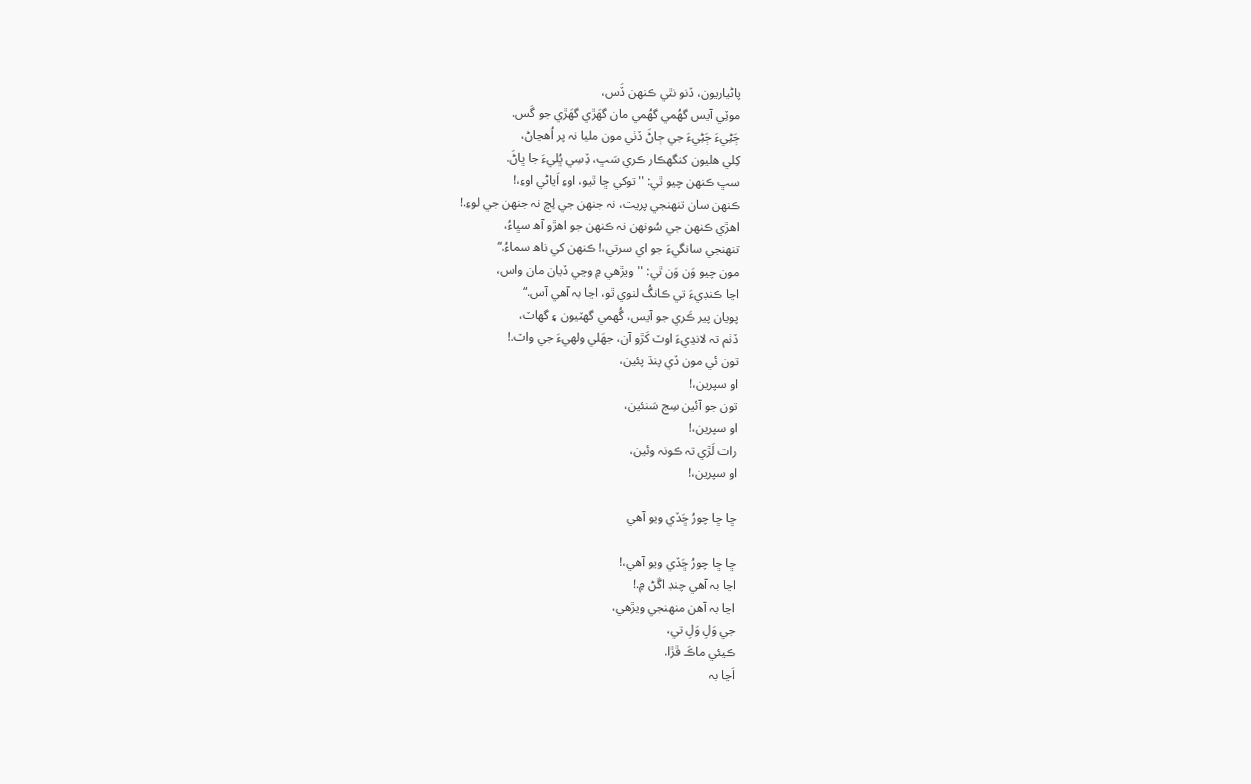پاڻياريون، ڏنو نٿي ڪنھن ڏَس،
موٽِي آيس گھُمي گھُمي مان گھَڙي گھَڙي جو گَس.
ڄَڻِيءَ ڄَڻِيءَ جي ڄاڻَ ڏٺي مون مليا نہ پر اُھڃاڻ،
کِلي ھليون کنگھڪار ڪري سَڀ، ڏِسِي ڀُليءَ جا ڀاڻَ.
سڀ ڪنھن چيو ٿي: ''توکي ڇا ٿيو، اوءِ اَياڻي اوءِ،!
ڪنھن سان تنھنجي پريت، نہ جنھن جي لِڇ نہ جنھن جي لوءِ.!
اھڙي ڪنھن جي سُونھن نہ ڪنھن جو اھڙو آھ سڀاءُ،
تنھنجي سانگيءَ جو اي سرتي،! ڪنھن کي ناھ سماءُ.“
مون چيو وَن وَن ٿي: ''ويڙھي ۾ وڃي ڏيان مان واس،
اڃا ڪنڊيءَ تي ڪانگُ لنوي ٿو، اڃا بہ آھي آس.“
پويان پير ڪَري جو آيس، گُھمي گھٽيون ۽ گھاٽ،
ڏٺم تہ لانڍيءَ اوٽ کَڙو آن، جھَلي ولھيءَ جي واٽ.!
تون ئي مون ڏي پنڌ پئين،
او سپرين،!
تون جو آئين سِج سَنئين،
او سپرين،!
رات لَڙي تہ ڪونہ وئين،
او سپرين،!

ڇا ڇا چورُ ڇَڏي ويو آھي

ڇا ڇا چورُ ڇَڏي ويو آھي،!
اڃا بہ آھي چنڊ اڱڻ ۾.!
اڃا بہ آھن منھنجي ويڙھي،
جي وَلِ وَلِ تي،
ڪيئي ماڪَ ڦڙا.
اَڃا بہ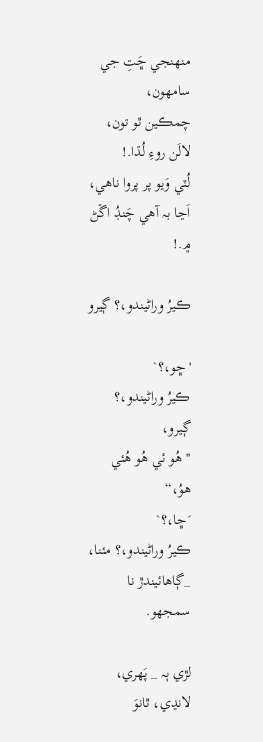منھنجي ڇَتِ جي سامھون،
چمڪين ٿو تون،
لالَن روءِ لُڌا.!
لُٽي وَيو پر پروا ناھي،
اَڃا بہ آھي چَنڊُ اڱڻ ۾.!

ڪيرُ وراڻيندو،؟ ڳيرو

'ڇو،؟`
ڪيرُ وراڻيندو،؟ ڳيرو،
''ھُو ئي ھُو ھُئي ھوُ،“
´ڇا،؟`
ڪيرُ وراڻيندو،؟ مئنا،
_ڳاھائيندڙ نا سمجھو.

لڙي ٻہ _ پَھري، لانڍي، ٿانوَ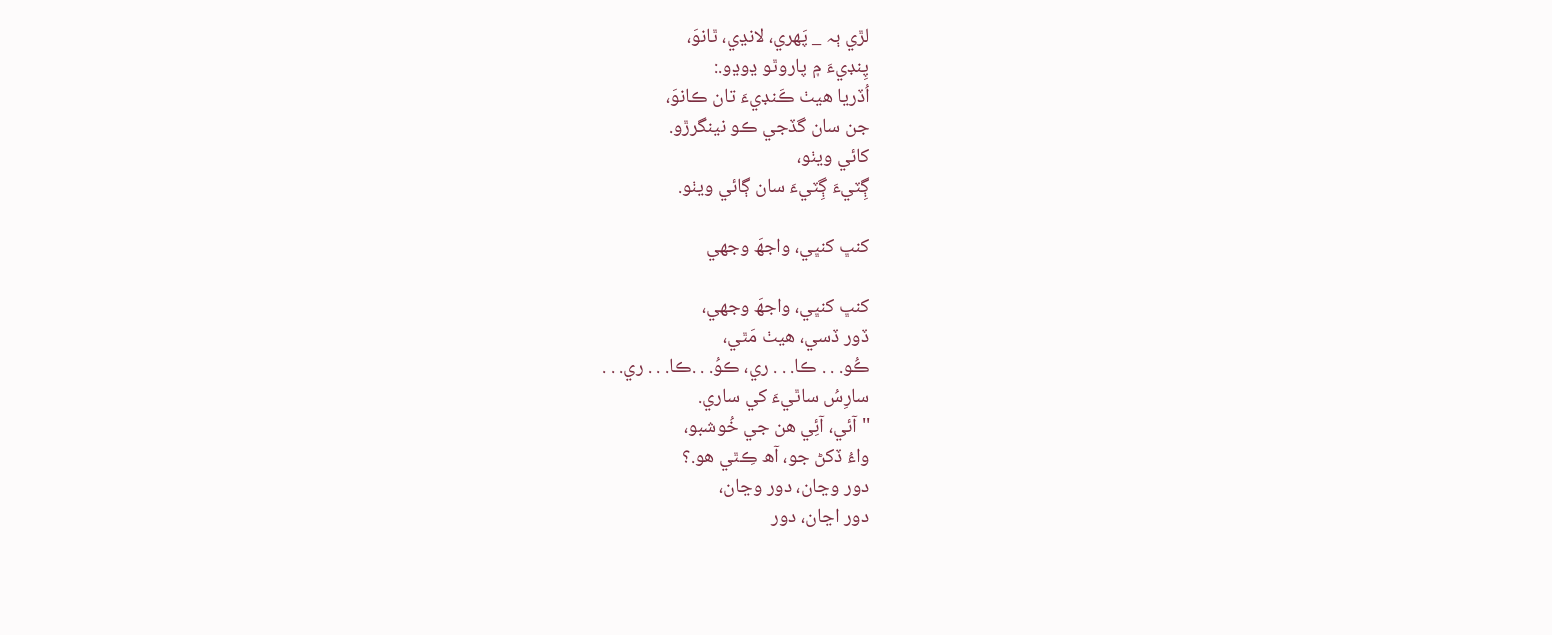لڙي ٻہ _ پَھري، لانڍي، ٿانوَ،
پِنڊيءَ ۾ پاروٿو ڍوڍو.:
اُڏريا ھيٺ ڪَنڊيءَ تان ڪانوَ،
جن سان گڏجي ڪو نينگرڙو.
کائي ويٺو،
ڳِٽيءَ ڳِٽيءَ سان ڳائي ويٺو.

کنڀ کنڀي، واجھَ وجھي

کنڀ کنڀي، واجھَ وجھي،
ڏور ڏسي، ھيٺ مَٿي،
ڪُو. . . ڪا. . . ري، ڪوُ. . .ڪا. . . ري. . .
سارِسُ ساٿيءَ کي ساري.
''آئي، آئِي ھن جي خُوشبو،
واءُ ڏکڻ جو، آھ ڪِٿي ھو.؟
دور وڃان، دور وڃان،
دور اڃان، دور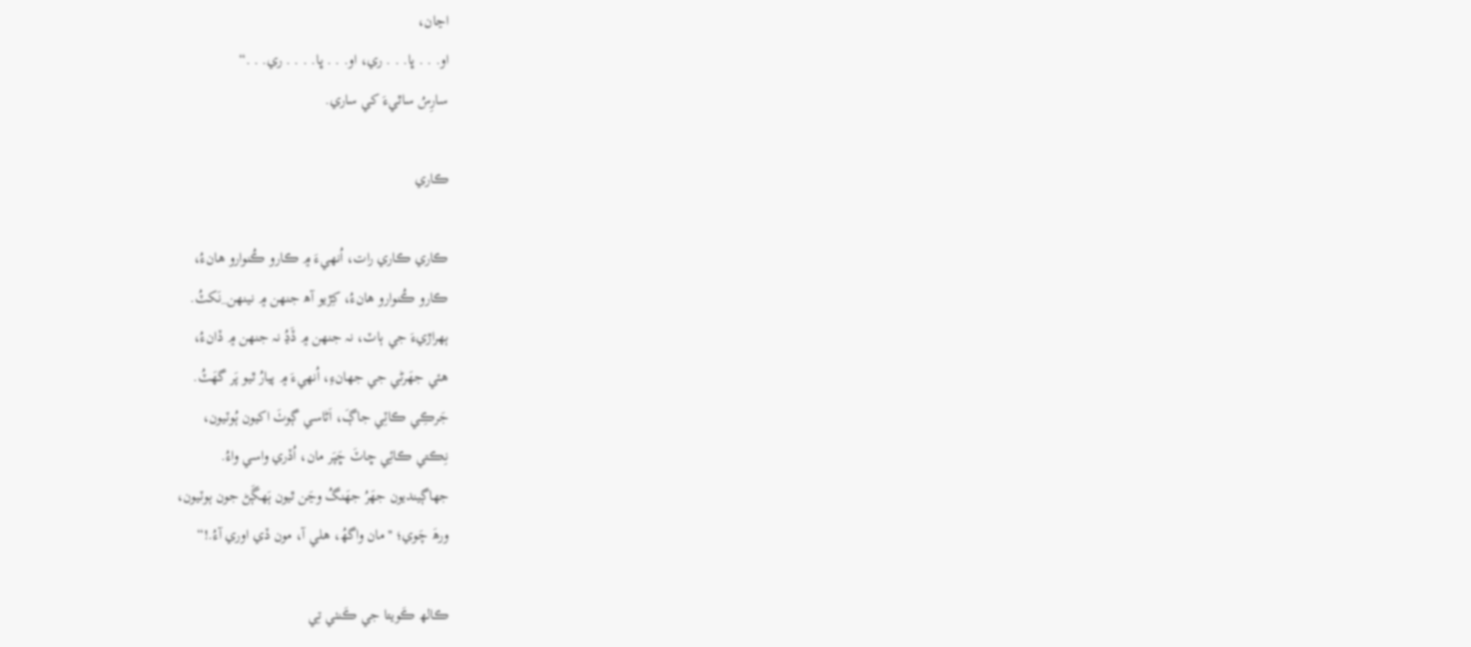اڃان،
او. . . ڀا. . . ري، او. . . ڀا. . . . ري. . .“
سارِسُ ساٿيءَ کي ساري.

ڪاري

ڪاري ڪاري رات، اُنھيءَ ۾ ڪارو ڪُنوارو ھانءُ،
ڪارو ڪُنوارو ھانءُ، کِڙيو آھ جنھن ۾ نينھن_نَکٽُ.
ٻھراڙيءَ جي ٻاٽ، نہ جنھن ۾ ڏَڍُ نہ جنھن ۾ ڏانءُ،
ھئي جھَرڻي جي جھانءِ، اُنھيءَ ۾ پيارُ ٿيو پَر گھَٽُ.
جَرڪِي ڪاٽِي جاڳَ، اَڻاسي ڳوٺَ اکيون ٻُوٽيون،
نِڪتي ڪائِي ڇاٽَ ڇَپَر مان، اُڏري واسي واءُ.
جھاڳينديون جھَرُ جھَنگُ وڃَن ٿيون ٻَھڳَڻ جون ٻوٽيون،
ورھَ چَوي؛ ''مان واگھُ، ھلي آ، مون ڏي اوري آءُ.!“

ڪالھ ڪَويتا جي ڪَنٺي تِي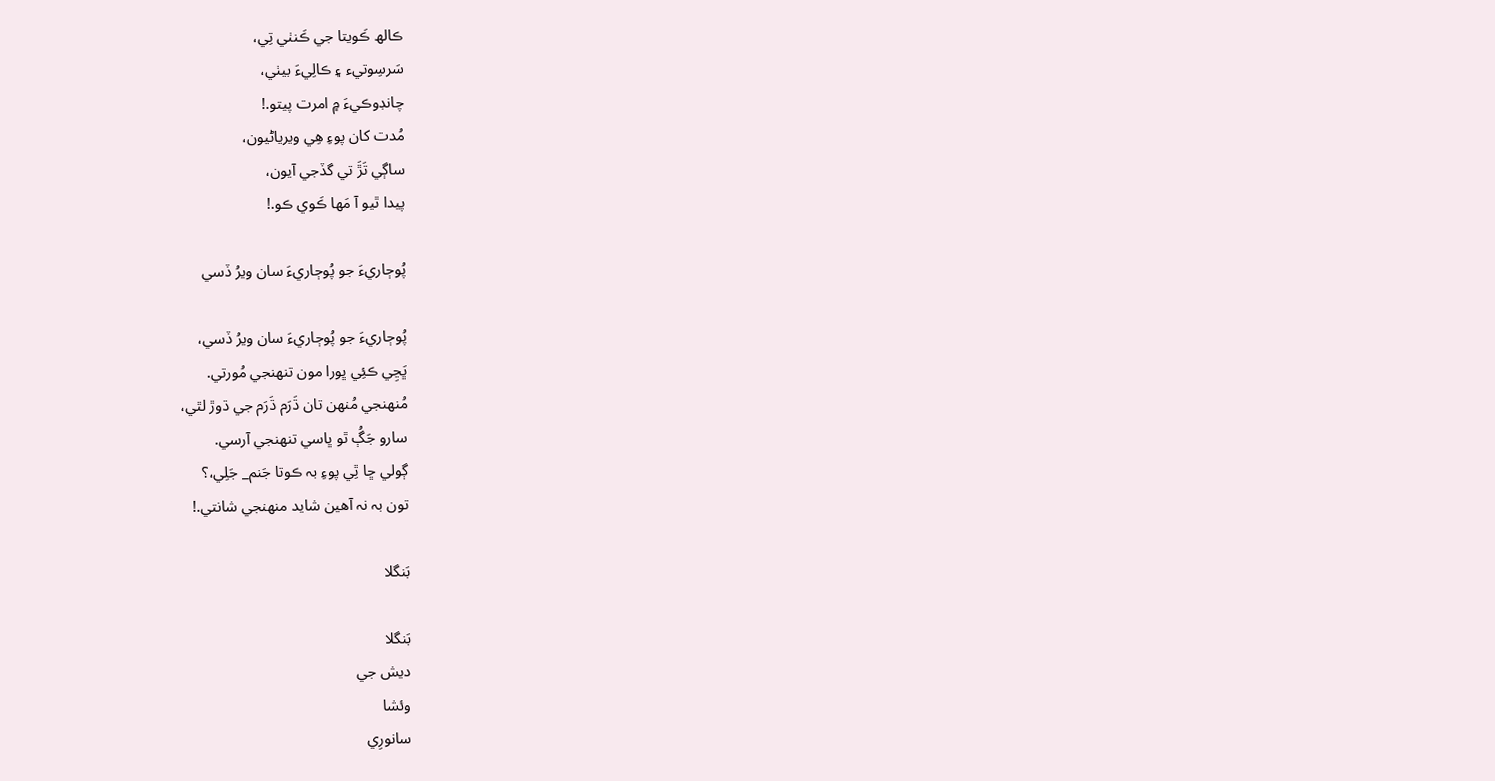ڪالھ ڪَويتا جي ڪَنٺي تِي،
سَرسِوتيء ۽ ڪالِيءَ بيٺي،
چانڊوڪيءَ ۾ امرت پيتو.!
مُدت کان پوءِ ھِي ويرياڻيون،
ساڳي تَڙَ تي گڏجي آيون،
پيدا ٿيو آ مَھا ڪَوي ڪو.!

پُوڄاريءَ جو پُوڄاريءَ سان ويرُ ڏسي

پُوڄاريءَ جو پُوڄاريءَ سان ويرُ ڏسي،
ڀَڃِي ڪئِي ڀورا مون تنھنجي مُورتي.
مُنھنجي مُنھن تان ڌَرَم ڌَرَم جي ڌوڙ لٿي،
سارو جَڳُ ٿو ڀاسي تنھنجي آرسي.
ڳولي ڇا ٿِي پوءِ بہ ڪوتا جَنم_ جَلِي،؟
تون بہ نہ آھين شايد منھنجي شانتي.!

بَنگلا

بَنگلا
ديش جي
وئشا
سانورِي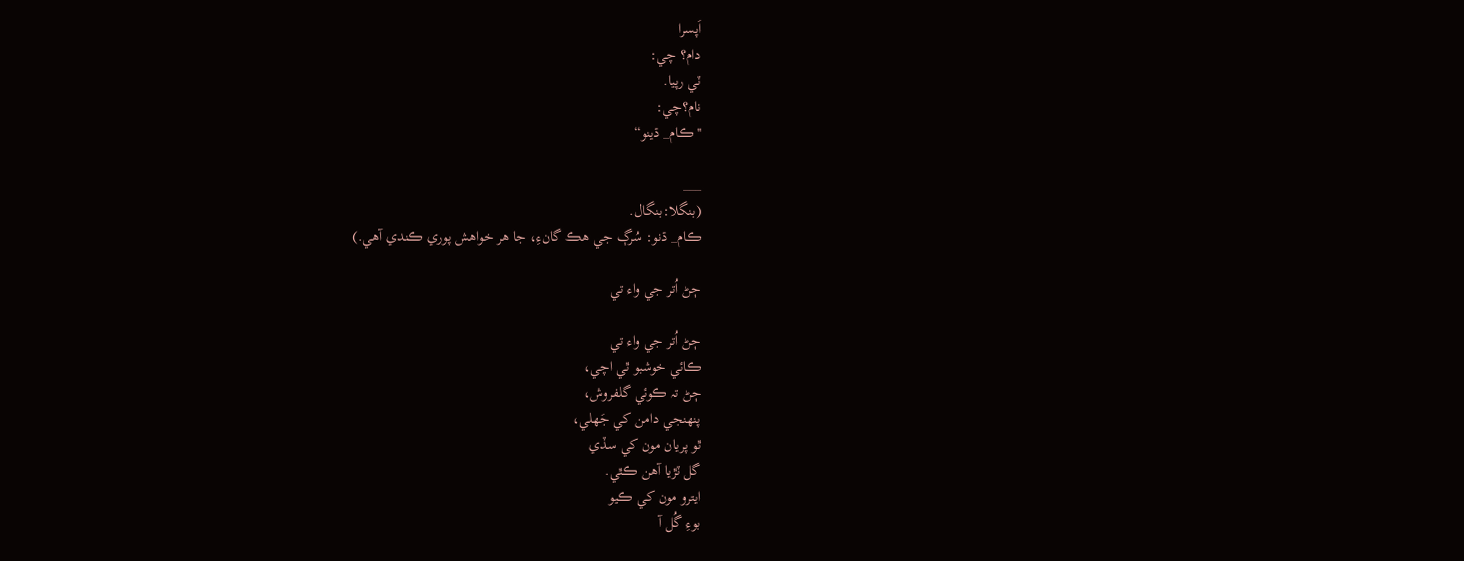اَپسرا
دام؟ چي:
ٽي رپيا.
نام؟چي:
''ڪام_ ڌينو“

___
(بنگلا:بنگال.
ڪام_ ڌنو: سُرڳ جي ھڪ گانءِ، جا ھر خواھش پوري ڪندي آھي.)

ڄڻ اُتر جي واء تي

ڄڻ اُتر جي واء تي
ڪائي خوشبو ٿي اچي،
ڄڻ تہ ڪوئي گلفروش،
پنھنجي دامن کي جَھلي،
ٿو پريان مون کي سڏي
گل ٽڙيا آھن ڪٿي.
ايترو مون کي ڪيو
بوءِ گُل آ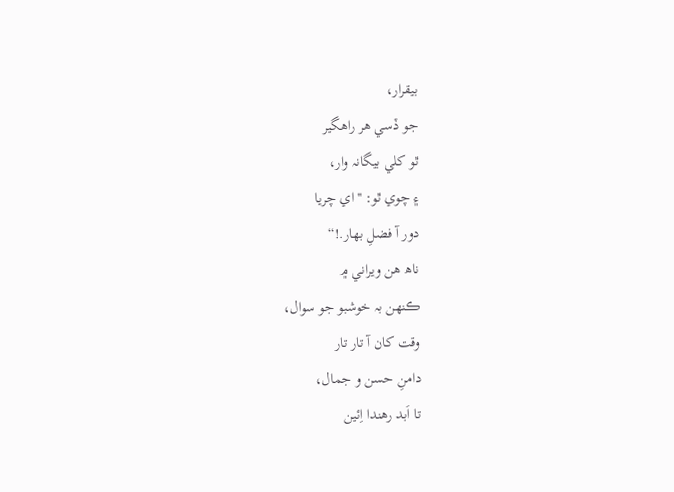بيقرار،
جو ڏسي ھر راھگير
ٿو کلي بيگانہ وار،
۽ چوي ٿو: ''اي چريا
دور آ فضلِ بھار.!“
ناھ ھن ويراني ۾
ڪنھن بہ خوشبو جو سوال،
وقت کان آ تار تار
دامنِ حسن و جمال،
تا اَبد رھندا اِئين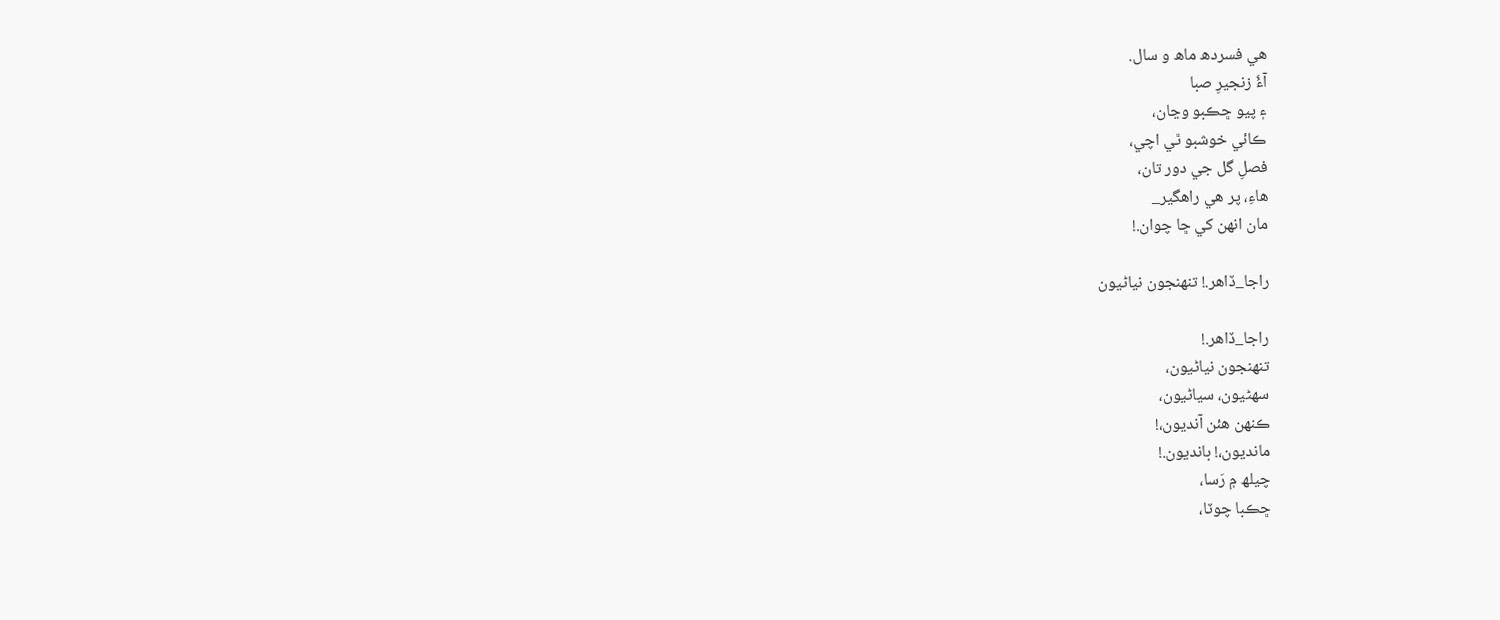ھي فسردھ ماھ و سال.
آءُٗ زنجيرِ صبا
۽ پيو ڇڪبو وڃان،
ڪائي خوشبو ٿي اچي،
فصلِ گل جي دور تان،
ھاءِ، پر ھي راھگير_
مان انھن کي ڇا چوان.!

راجا_ڏاھر.! تنھنجون نياڻيون

راجا_ڏاھر.!
تنھنجون نياڻيون،
سھڻيون، سياڻيون،
ڪنھن ھئن آنديون،!
مانديون،! بانديون.!
چيلھ ۾ رَسا،
ڇڪبا چوٽا،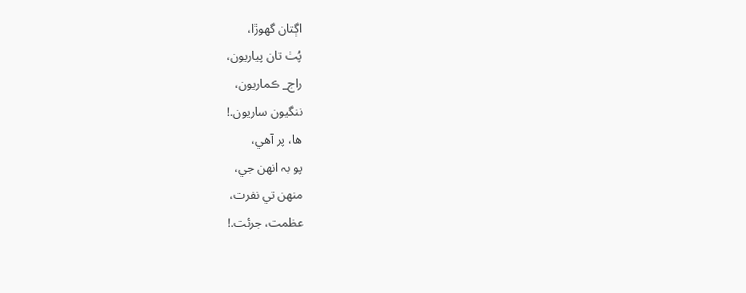اڳتان گھوڙا،
پُٺ تان پياريون،
راج_ ڪماريون،
ننگيون ساريون.!
ھا، پر آھي،
پو بہ انھن جي،
منھن تي نفرت،
عظمت، جرئت.!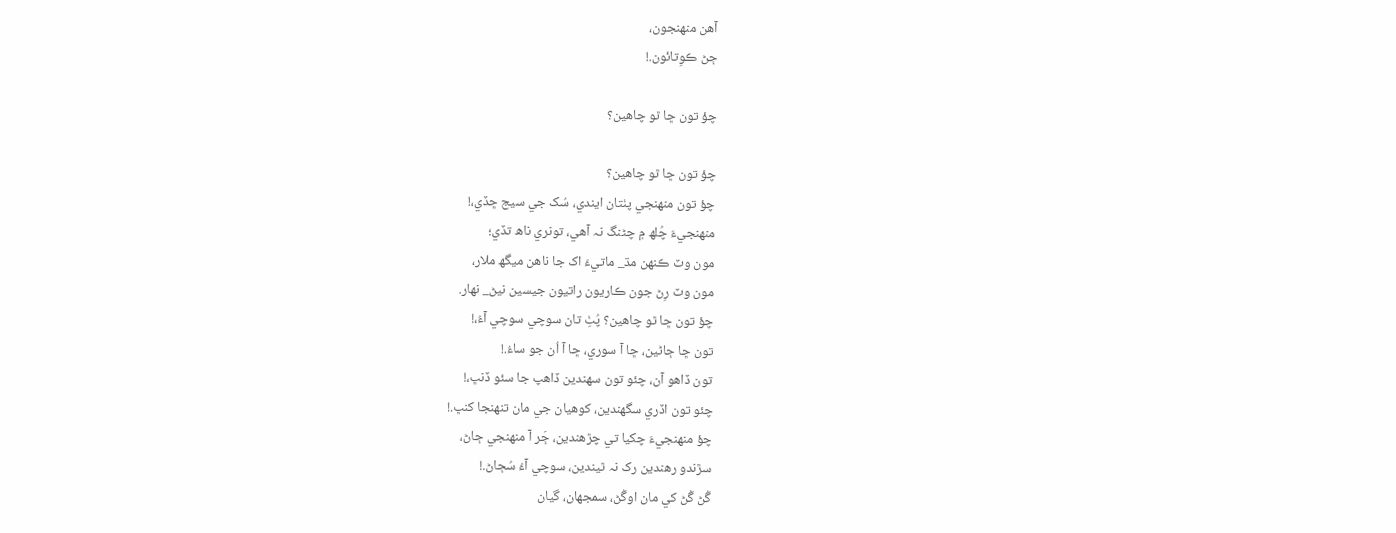آھن منھنجون،
ڄڻ ڪوِتائون.!

چؤ تون ڇا ٿو چاھين؟

چؤ تون ڇا ٿو چاھين؟
چؤ تون منھنجي پٺتان ايندي، سُک جي سيج ڇڏي،!
منھنجيءَ چُلھ ۾ چڻنگ نہ آھي، تونري ناھ تڏي؛
مون وٽ ڪنھن مڌ_ ماتيءَ اک جا ناھن ميگھ ملار،
مون وٽ رِڻ جون ڪاريون راتيون جيسين نيڻ_ نھار.
چؤ تون ڇا ٿو چاھين؟ پُٺِ تان سوچي سوچي آءُ،!
تون ڇا ڄاڻين، ڇا آ سوري، ڇا آ اُن جو ساءُ.!
تون ڏاھو آن، چئو تون سھندين ڏاھپ جا سئو ڏنڀ،!
چئو تون اڏري سگھندين، کوھيان جي مان تنھنجا کنڀ.!
چؤ منھنجيءَ چکيا تي چڙھندين، ڄَر آ منھنجي ڄاڻ،
سڙندو رھندين رک نہ ٿيندين، سوچي آءُ سُڄاڻ.!
گُڻ گُڻ کي مان اوگُڻ، سمجھان، گيان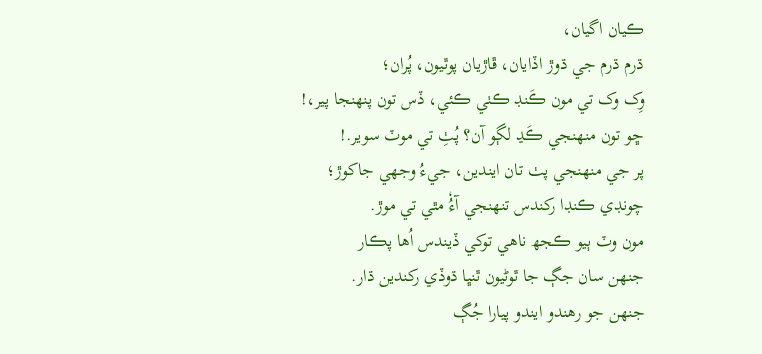ڪيان اگيان،
ڌرم ڌرم جي ڌوڙ اڏايان، ڦاڙيان پوٿيون، پُران؛
وِک وک تي مون ڪَنڊ ڪٺي ڪئي، ڏس تون پنھنجا پير،!
ڇو تون منھنجي ڪَڍ لڳو آن؟ پُٺِ تي موٽ سوير.!
پر جي منھنجي پٺ تان ايندين، جيءُ وجھي جاکوڙ؛
چونڊي ڪنڊا رکندس تنھنجي آءُٗ مٿي تي موڙ.
مون وٽ ٻيو ڪجھ ناھي توکي ڏيندس اُھا پڪار
جنھن سان جڳ جا ٿوڻيون ٿنڀا ڌوڏي رکندين ڌار.
جنھن جو رھندو ايندو پيارا جُڳ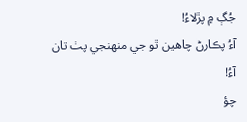جُڳ ۾ پڙلاءُ!
آءُ پڪارڻ چاھين ٿو جي منھنجي پٺ تان آءُ!
چؤ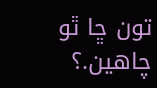تون ڇا ٿو چاھين.؟